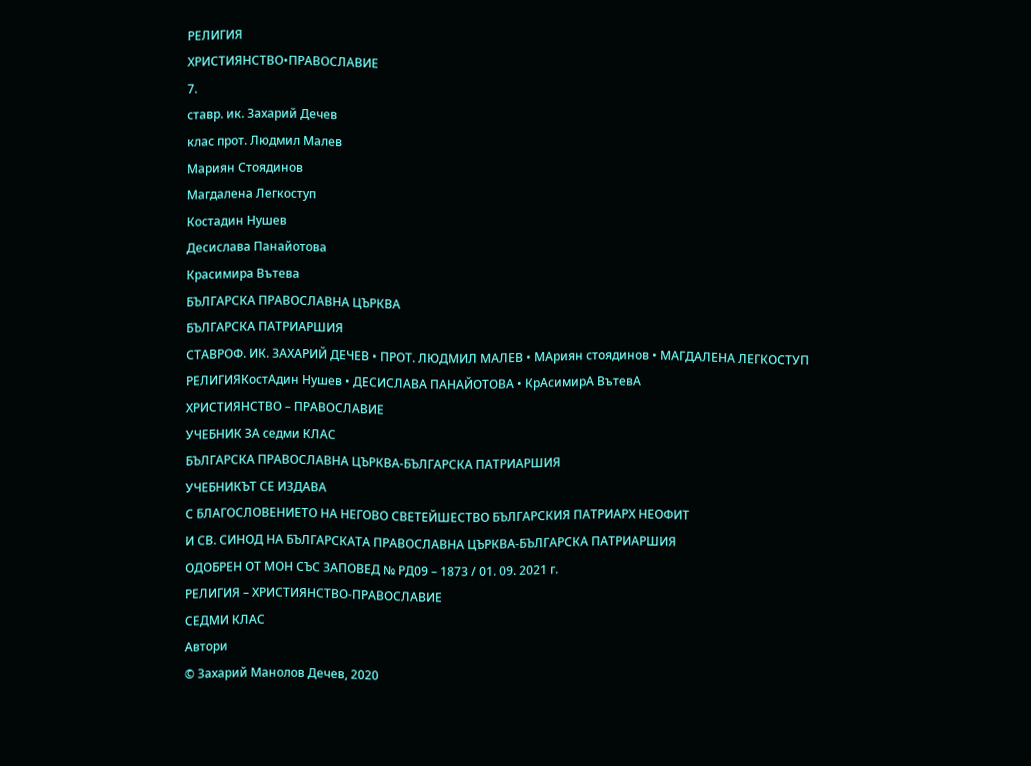РЕЛИГИЯ
ХРИСТИЯНСТВО•ПРАВОСЛАВИЕ
7.
ставр. ик. Захарий Дечев
клас прот. Людмил Малев
Мариян Стоядинов
Магдалена Легкоступ
Костадин Нушев
Десислава Панайотова
Красимира Вътева
БЪЛГАРСКА ПРАВОСЛАВНА ЦЪРКВА
БЪЛГАРСКА ПАТРИАРШИЯ
СТАВРОФ. ИК. ЗАХАРИЙ ДЕЧЕВ • ПРОТ. ЛЮДМИЛ МАЛЕВ • МАриян стоядинов • МАГДАЛЕНА ЛЕГКОСТУП
РЕЛИГИЯКостАдин Нушев • ДЕСИСЛАВА ПАНАЙОТОВА • КрАсимирА ВътевА
ХРИСТИЯНСТВО – ПРАВОСЛАВИЕ
УЧЕБНИК ЗА седми КЛАС
БЪЛГАРСКА ПРАВОСЛАВНА ЦЪРКВА-БЪЛГАРСКА ПАТРИАРШИЯ
УЧЕБНИКЪТ СЕ ИЗДАВА
С БЛАГОСЛОВЕНИЕТО НА НЕГОВО СВЕТЕЙШЕСТВО БЪЛГАРСКИЯ ПАТРИАРХ НЕОФИТ
И СВ. СИНОД НА БЪЛГАРСКАТА ПРАВОСЛАВНА ЦЪРКВА-БЪЛГАРСКА ПАТРИАРШИЯ
ОДОБРЕН ОТ МОН СЪС ЗАПОВЕД № РД09 – 1873 / 01. 09. 2021 г.
РЕЛИГИЯ – ХРИСТИЯНСТВО-ПРАВОСЛАВИЕ
СЕДМИ КЛАС
Автори
© Захарий Манолов Дечев, 2020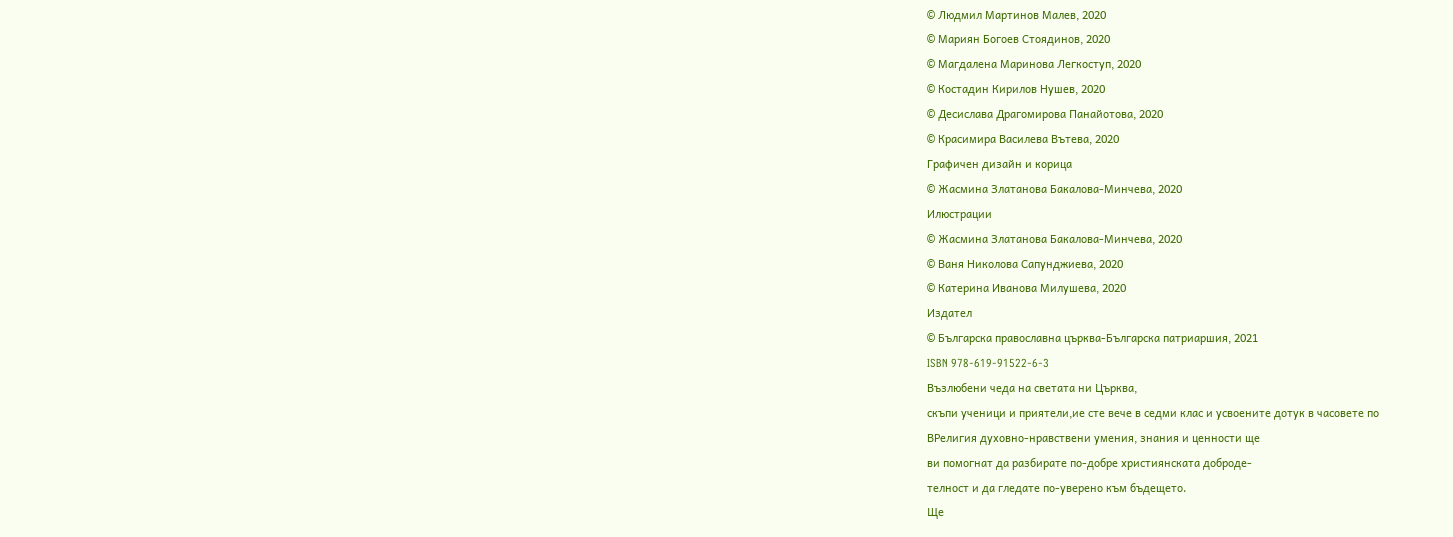© Людмил Мартинов Малев, 2020
© Мариян Богоев Стоядинов, 2020
© Магдалена Маринова Легкоступ, 2020
© Костадин Кирилов Нушев, 2020
© Десислава Драгомирова Панайотова, 2020
© Красимира Василева Вътева, 2020
Графичен дизайн и корица
© Жасмина Златaнова Бакалова-Минчева, 2020
Илюстрации
© Жасмина Златaнова Бакалова-Минчева, 2020
© Ваня Николова Сапунджиева, 2020
© Катерина Иванова Милушева, 2020
Издател
© Българска православна църква-Българска патриаршия, 2021
ISBN 978-619-91522-6-3
Възлюбени чеда на светата ни Църква,
скъпи ученици и приятели,ие сте вече в седми клас и усвоените дотук в часовете по
ВРелигия духовно-нравствени умения, знания и ценности ще
ви помогнат да разбирате по-добре християнската доброде-
телност и да гледате по-уверено към бъдещето.
Ще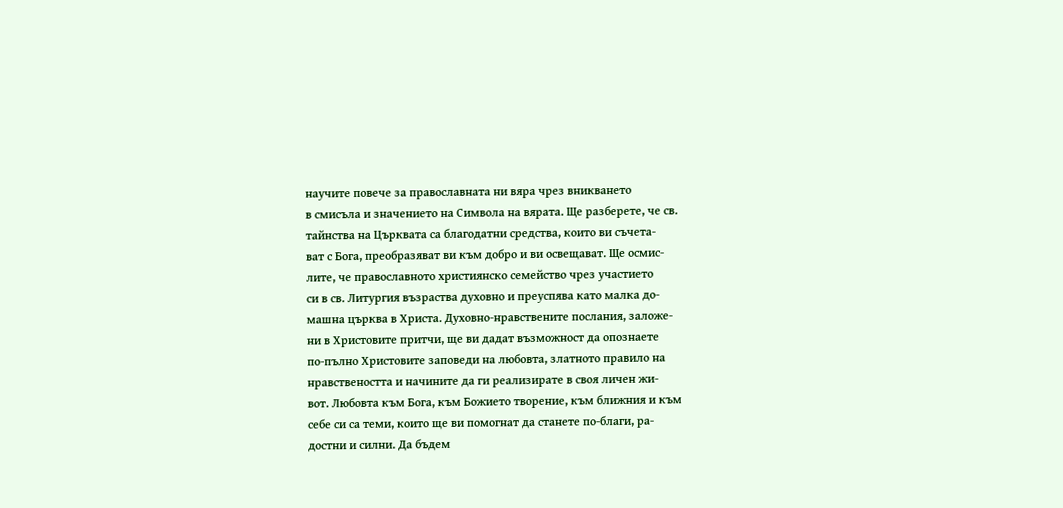научите повече за православната ни вяра чрез вникването
в смисъла и значението на Символа на вярата. Ще разберете, че св.
тайнства на Църквата са благодатни средства, които ви съчета-
ват с Бога, преобразяват ви към добро и ви освещават. Ще осмис-
лите, че православното християнско семейство чрез участието
си в св. Литургия възраства духовно и преуспява като малка до-
машна църква в Христа. Духовно-нравствените послания, заложе-
ни в Христовите притчи, ще ви дадат възможност да опознаете
по-пълно Христовите заповеди на любовта, златното правило на
нравствеността и начините да ги реализирате в своя личен жи-
вот. Любовта към Бога, към Божието творение, към ближния и към
себе си са теми, които ще ви помогнат да станете по-благи, ра-
достни и силни. Да бъдем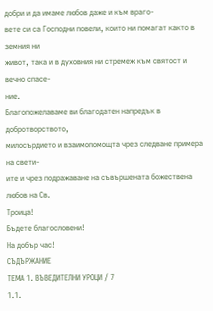добри и да имаме любов даже и към враго-
вете си са Господни повели, които ни помагат както в земния ни
живот, така и в духовния ни стремеж към святост и вечно спасе-
ние.
Благопожелаваме ви благодатен напредък в добротворството,
милосърдието и взаимопомощта чрез следване примера на свети-
ите и чрез подражаване на съвършената божествена любов на Св.
Троица!
Бъдете благословени!
На добър час!
СЪДЪРЖАНИЕ
ТЕМА 1. ВЪВЕДИТЕЛНИ УРОЦИ / 7
1.1.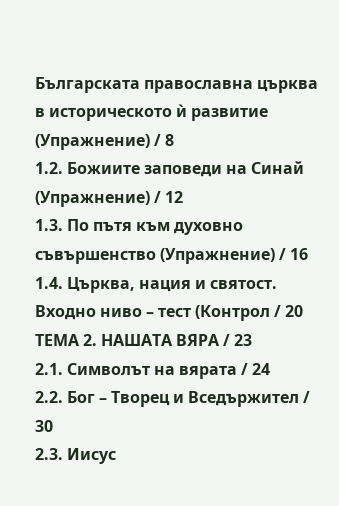Българската православна църква в историческото ѝ развитие (Упражнение) / 8
1.2. Божиите заповеди на Синай (Упражнение) / 12
1.3. По пътя към духовно съвършенство (Упражнение) / 16
1.4. Църква, нация и святост. Входно ниво – тест (Контрол / 20
ТЕМА 2. НАШАТА ВЯРА / 23
2.1. Символът на вярата / 24
2.2. Бог – Творец и Вседържител / 30
2.3. Иисус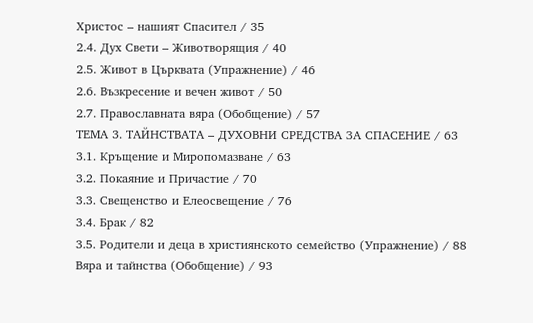Христос – нашият Спасител / 35
2.4. Дух Свети – Животворящия / 40
2.5. Живот в Църквата (Упражнение) / 46
2.6. Възкресение и вечен живот / 50
2.7. Православната вяра (Обобщение) / 57
ТЕМА 3. ТАЙНСТВАТА – ДУХОВНИ СРЕДСТВА ЗА СПАСЕНИЕ / 63
3.1. Кръщение и Миропомазване / 63
3.2. Покаяние и Причастие / 70
3.3. Свещенство и Елеосвещение / 76
3.4. Брак / 82
3.5. Родители и деца в християнското семейство (Упражнение) / 88
Вяра и тайнства (Обобщение) / 93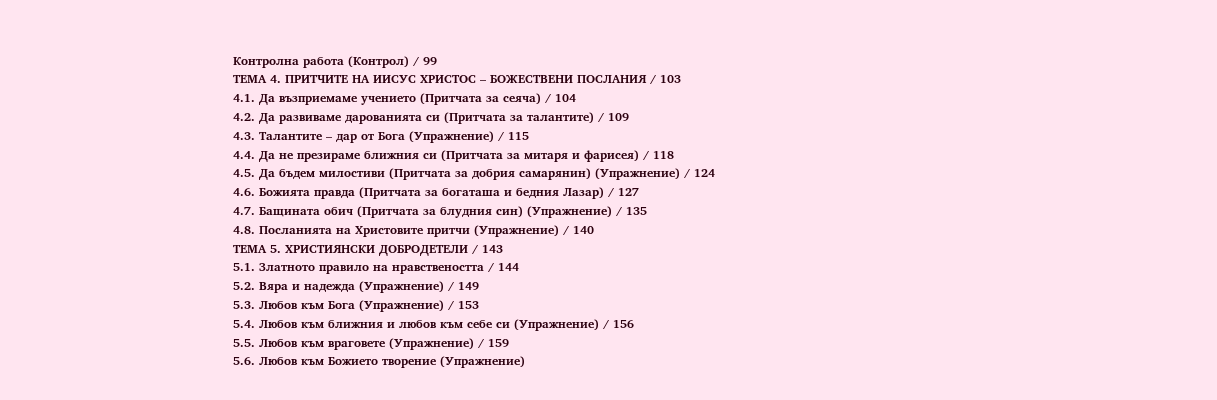Контролна работа (Контрол) / 99
ТЕМА 4. ПРИТЧИТЕ НА ИИСУС ХРИСТОС – БОЖЕСТВЕНИ ПОСЛАНИЯ / 103
4.1. Да възприемаме учението (Притчата за сеяча) / 104
4.2. Да развиваме дарованията си (Притчата за талантите) / 109
4.3. Талантите – дар от Бога (Упражнение) / 115
4.4. Да не презираме ближния си (Притчата за митаря и фарисея) / 118
4.5. Да бъдем милостиви (Притчата за добрия самарянин) (Упражнение) / 124
4.6. Божията правда (Притчата за богаташа и бедния Лазар) / 127
4.7. Бащината обич (Притчата за блудния син) (Упражнение) / 135
4.8. Посланията на Христовите притчи (Упражнение) / 140
ТЕМА 5. ХРИСТИЯНСКИ ДОБРОДЕТЕЛИ / 143
5.1. Златното правило на нравствеността / 144
5.2. Вяра и надежда (Упражнение) / 149
5.3. Любов към Бога (Упражнение) / 153
5.4. Любов към ближния и любов към себе си (Упражнение) / 156
5.5. Любов към враговете (Упражнение) / 159
5.6. Любов към Божието творение (Упражнение)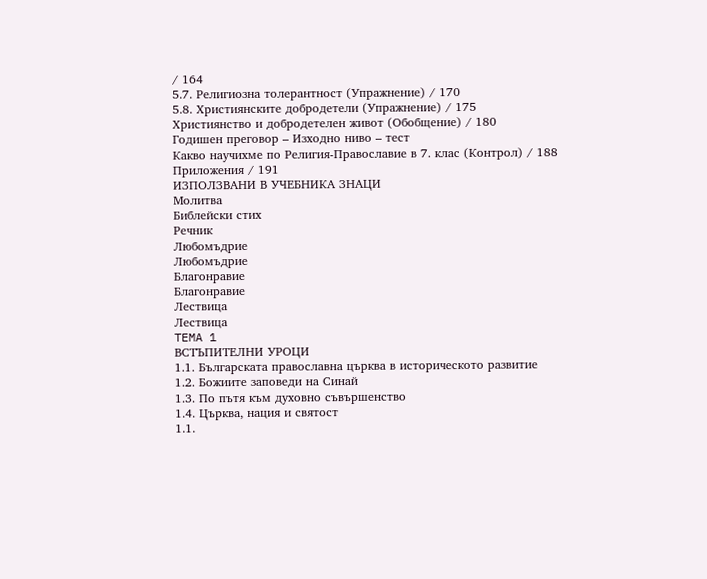/ 164
5.7. Религиозна толерантност (Упражнение) / 170
5.8. Християнските добродетели (Упражнение) / 175
Християнство и добродетелен живот (Обобщение) / 180
Годишен преговор – Изходно ниво – тест
Какво научихме по Религия-Православие в 7. клас (Контрол) / 188
Приложения / 191
ИЗПОЛЗВАНИ В УЧЕБНИКА ЗНАЦИ
Молитва
Библейски стих
Речник
Любомъдрие
Любомъдрие
Благонравие
Благонравие
Лествица
Лествица
TEMA 1
ВСТЪПИТЕЛНИ УРОЦИ
1.1. Българската православна църква в историческото развитие
1.2. Божиите заповеди на Синай
1.3. По пътя към духовно съвършенство
1.4. Църква, нация и святост
1.1.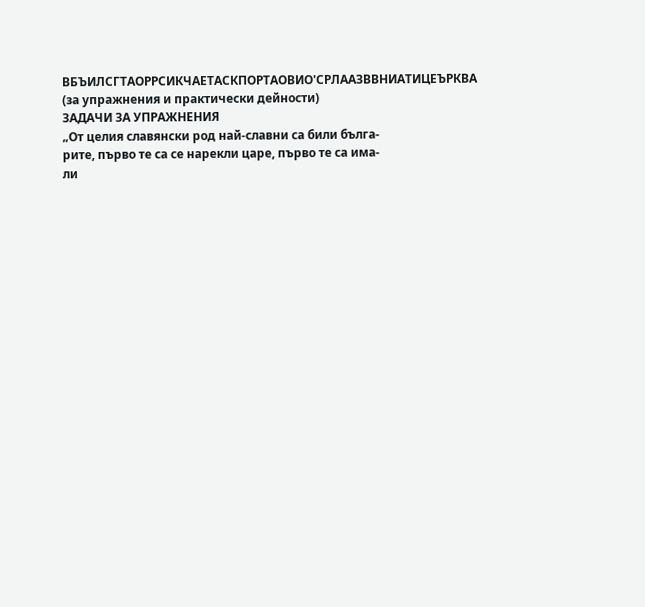ВБЪИЛСГТАОРРСИКЧАЕТАСКПОРТАОВИО'СРЛААЗВВНИАТИЦЕЪРКВА
(за упражнения и практически дейности)
ЗАДАЧИ ЗА УПРАЖНЕНИЯ
„От целия славянски род най-славни са били бълга-
рите, първо те са се нарекли царе, първо те са има-
ли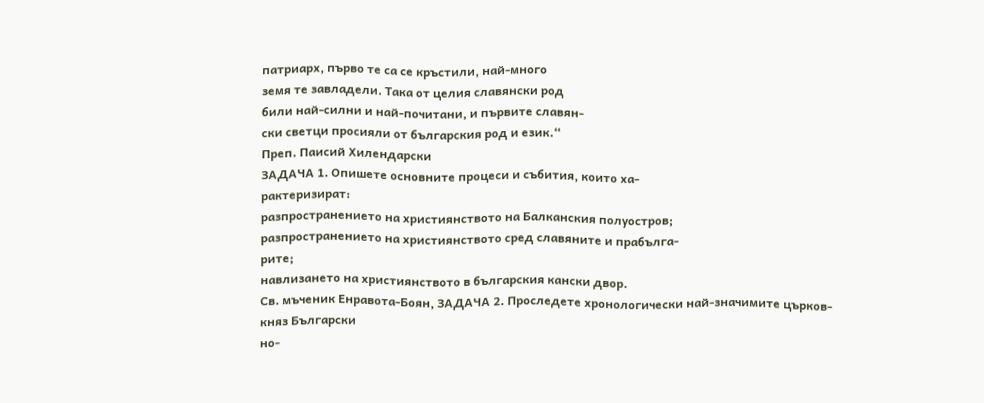патриарх, първо те са се кръстили, най-много
земя те завладели. Така от целия славянски род
били най-силни и най-почитани, и първите славян-
ски светци просияли от българския род и език.“
Преп. Паисий Хилендарски
ЗАДАЧА 1. Опишете основните процеси и събития, които ха-
рактеризират:
разпространението на християнството на Балканския полуостров;
разпространението на християнството сред славяните и прабълга-
рите;
навлизането на християнството в българския кански двор.
Св. мъченик Енравота-Боян, ЗАДАЧА 2. Проследете хронологически най-значимите църков-
княз Български
но-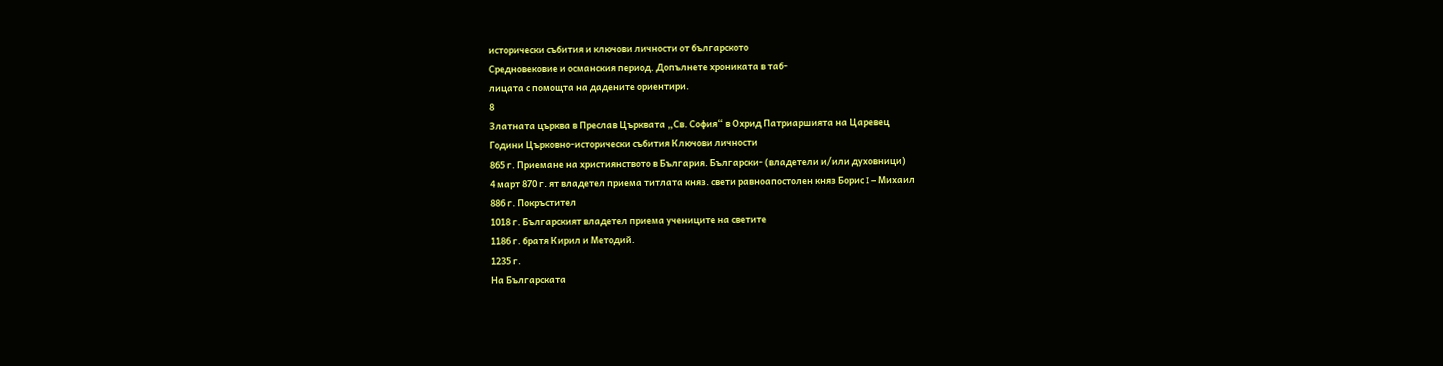исторически събития и ключови личности от българското
Средновековие и османския период. Допълнете хрониката в таб-
лицата с помощта на дадените ориентири.
8
Златната църква в Преслав Църквата „Св. София“ в Охрид Патриаршията на Царевец
Години Църковно-исторически събития Ключови личности
865 г. Приемане на християнството в България. Български- (владетели и/или духовници)
4 март 870 г. ят владетел приема титлата княз. свети равноапостолен княз Борис I – Михаил
886 г. Покръстител
1018 г. Българският владетел приема учениците на светите
1186 г. братя Кирил и Методий.
1235 г.
На Българската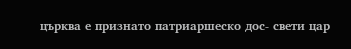църква е признато патриаршеско дос- свети цар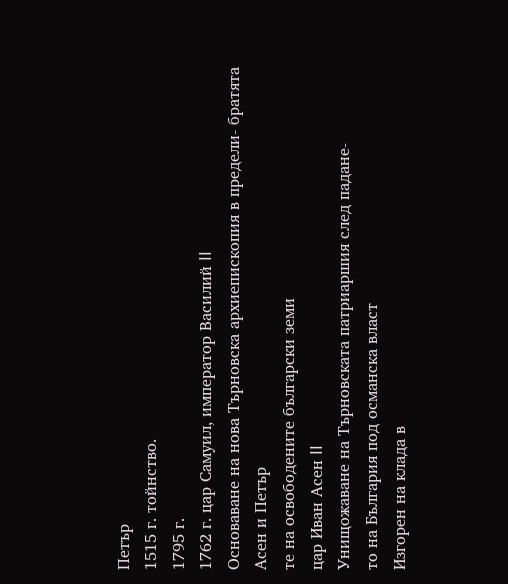Петър
1515 г. тойнство.
1795 г.
1762 г. цар Самуил, император Василий II
Основаване на нова Търновска архиепископия в предели- братята Асен и Петър
те на освободените български земи
цар Иван Асен II
Унищожаване на Търновската патриаршия след падане-
то на България под османска власт
Изгорен на клада в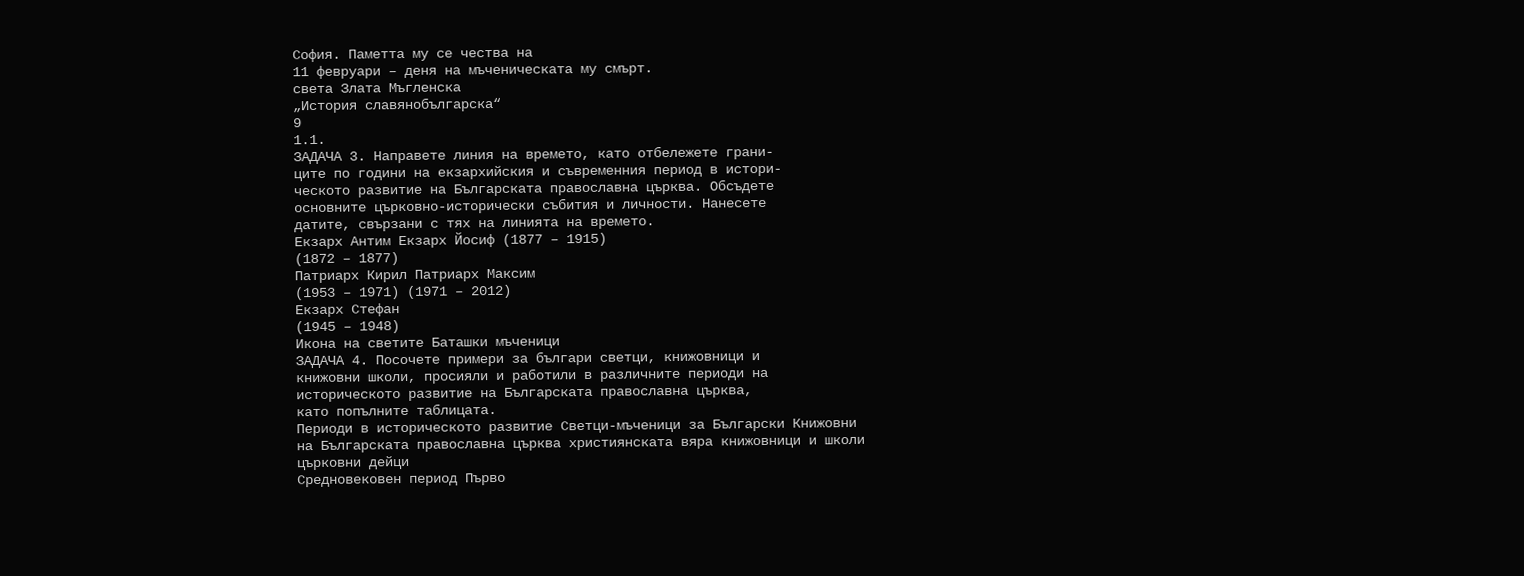София. Паметта му се чества на
11 февруари – деня на мъченическата му смърт.
света Злата Мъгленска
„История славянобългарска“
9
1.1.
ЗАДАЧА 3. Направете линия на времето, като отбележете грани-
ците по години на екзархийския и съвременния период в истори-
ческото развитие на Българската православна църква. Обсъдете
основните църковно-исторически събития и личности. Нанесете
датите, свързани с тях на линията на времето.
Екзарх Антим Екзарх Йосиф (1877 – 1915)
(1872 – 1877)
Патриарх Кирил Патриарх Максим
(1953 – 1971) (1971 – 2012)
Екзарх Стефан
(1945 – 1948)
Икона на светите Баташки мъченици
ЗАДАЧА 4. Посочете примери за българи светци, книжовници и
книжовни школи, просияли и работили в различните периоди на
историческото развитие на Българската православна църква,
като попълните таблицата.
Периоди в историческото развитие Светци-мъченици за Български Книжовни
на Българската православна църква християнската вяра книжовници и школи
църковни дейци
Средновековен период Първо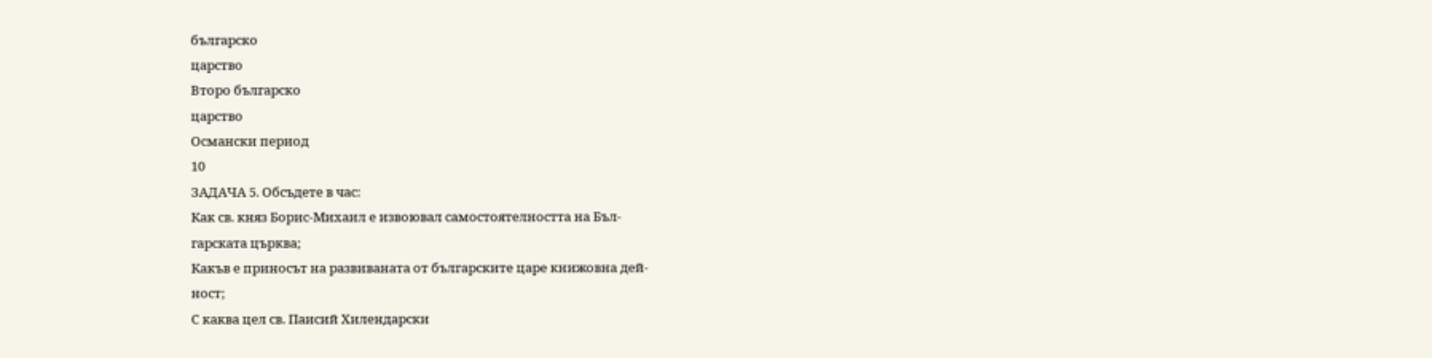българско
царство
Второ българско
царство
Османски период
10
ЗАДАЧА 5. Обсъдете в час:
Как св. княз Борис-Михаил е извоювал самостоятелността на Бъл-
гарската църква;
Какъв е приносът на развиваната от българските царе книжовна дей-
ност;
С каква цел св. Паисий Хилендарски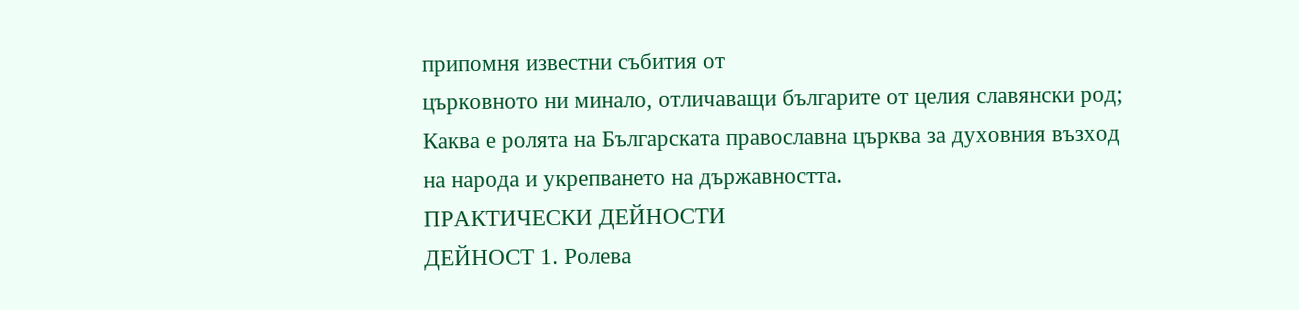припомня известни събития от
църковното ни минало, отличаващи българите от целия славянски род;
Каква е ролята на Българската православна църква за духовния възход
на народа и укрепването на държавността.
ПРАКТИЧЕСКИ ДЕЙНОСТИ
ДЕЙНОСТ 1. Ролева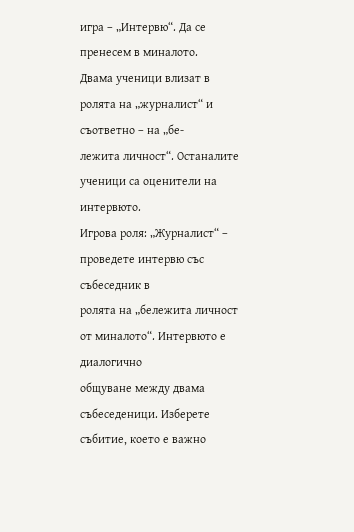игра – „Интервю“. Да се пренесем в миналото.
Двама ученици влизат в ролята на „журналист“ и съответно – на „бе-
лежита личност“. Останалите ученици са оценители на интервюто.
Игрова роля: „Журналист“ – проведете интервю със събеседник в
ролята на „бележита личност от миналото“. Интервюто е диалогично
общуване между двама събеседеници. Изберете събитие, което е важно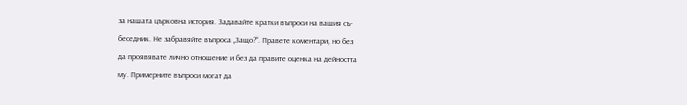за нашата църковна история. Задавайте кратки въпроси на вашия съ-
беседник. Не забравяйте въпроса „Защо?“. Правете коментари, но без
да проявявате лично отношение и без да правите оценка на дейността
му. Примерните въпроси могат да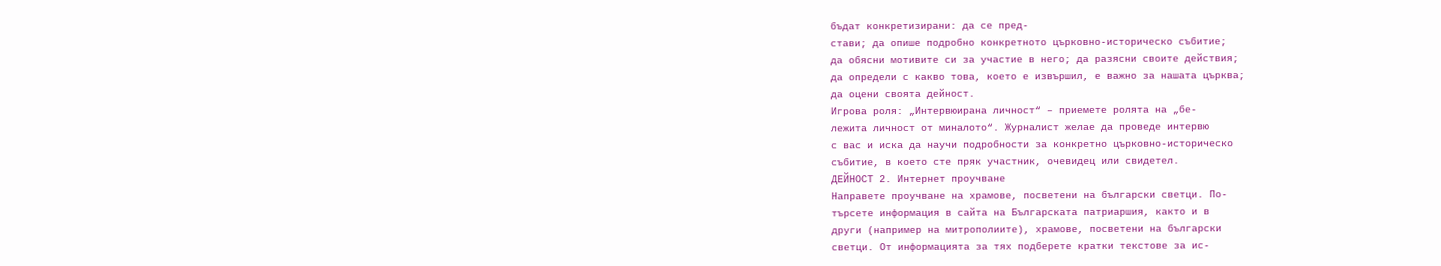бъдат конкретизирани: да се пред-
стави; да опише подробно конкретното църковно-историческо събитие;
да обясни мотивите си за участие в него; да разясни своите действия;
да определи с какво това, което е извършил, е важно за нашата църква;
да оцени своята дейност.
Игрова роля: „Интервюирана личност“ – приемете ролята на „бе-
лежита личност от миналото“. Журналист желае да проведе интервю
с вас и иска да научи подробности за конкретно църковно-историческо
събитие, в което сте пряк участник, очевидец или свидетел.
ДЕЙНОСТ 2. Интернет проучване
Направете проучване на храмове, посветени на български светци. По-
търсете информация в сайта на Българската патриаршия, както и в
други (например на митрополиите), храмове, посветени на български
светци. От информацията за тях подберете кратки текстове за ис-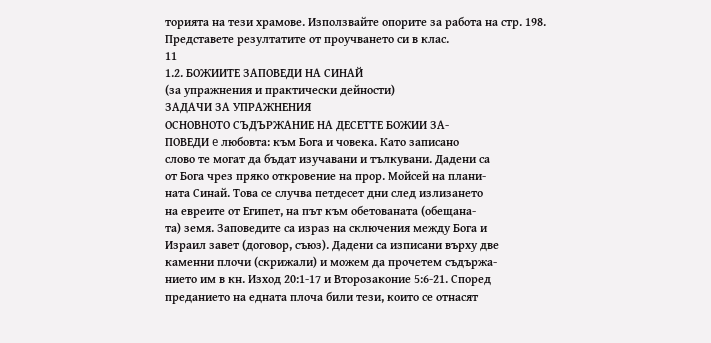торията на тези храмове. Използвайте опорите за работа на стр. 198.
Представете резултатите от проучването си в клас.
11
1.2. БОЖИИТЕ ЗАПОВЕДИ НА СИНАЙ
(за упражнения и практически дейности)
ЗАДАЧИ ЗА УПРАЖНЕНИЯ
ОСНОВНОТО СЪДЪРЖАНИЕ НА ДЕСЕТТЕ БОЖИИ ЗА-
ПОВЕДИ e любовта: към Бога и човека. Като записано
слово те могат да бъдат изучавани и тълкувани. Дадени са
от Бога чрез пряко откровение на прор. Мойсей на плани-
ната Синай. Това се случва петдесет дни след излизането
на евреите от Египет, на път към обетованата (обещана-
та) земя. Заповедите са израз на сключения между Бога и
Израил завет (договор, съюз). Дадени са изписани върху две
каменни плочи (скрижали) и можем да прочетем съдържа-
нието им в кн. Изход 20:1-17 и Второзаконие 5:6-21. Според
преданието на едната плоча били тези, които се отнасят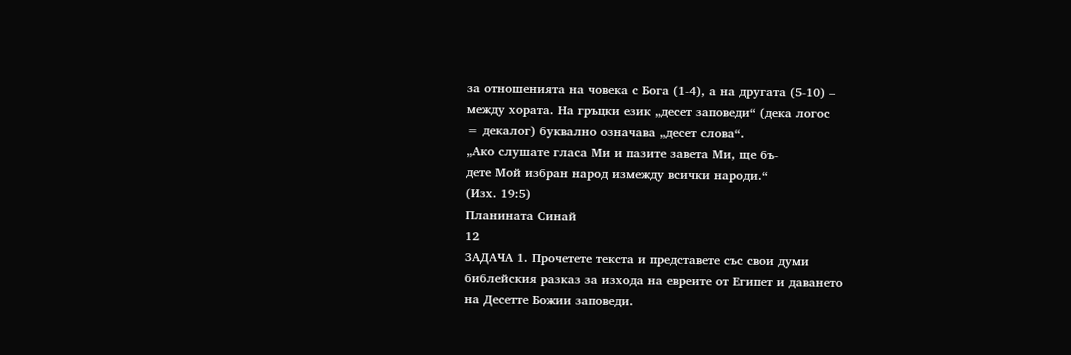за отношенията на човека с Бога (1-4), а на другата (5-10) –
между хората. На гръцки език „десет заповеди“ (дека логос
= декалог) буквално означава „десет слова“.
„Ако слушате гласа Ми и пазите завета Ми, ще бъ-
дете Мой избран народ измежду всички народи.“
(Изх. 19:5)
Планината Синай
12
ЗАДАЧА 1. Прочетете текста и представете със свои думи
библейския разказ за изхода на евреите от Египет и даването
на Десетте Божии заповеди.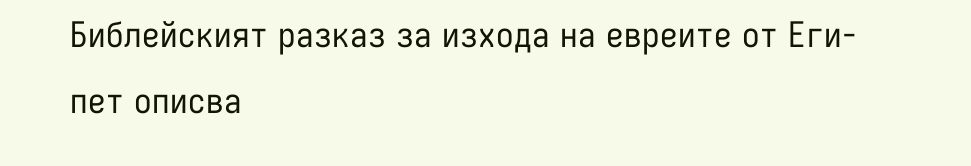Библейският разказ за изхода на евреите от Еги-
пет описва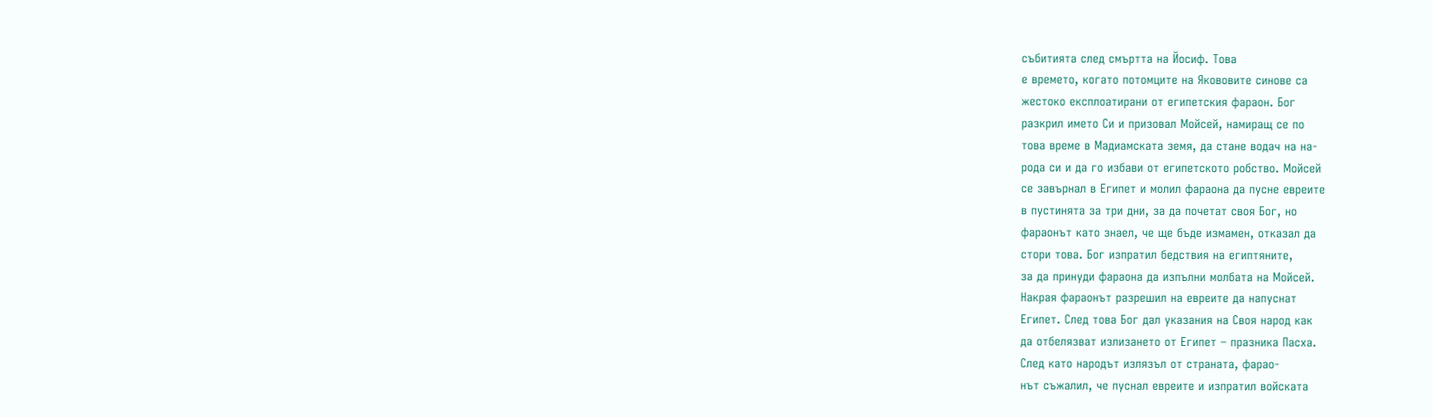събитията след смъртта на Йосиф. Това
е времето, когато потомците на Якововите синове са
жестоко експлоатирани от египетския фараон. Бог
разкрил името Си и призовал Мойсей, намиращ се по
това време в Мадиамската земя, да стане водач на на-
рода си и да го избави от египетското робство. Мойсей
се завърнал в Египет и молил фараона да пусне евреите
в пустинята за три дни, за да почетат своя Бог, но
фараонът като знаел, че ще бъде измамен, отказал да
стори това. Бог изпратил бедствия на египтяните,
за да принуди фараона да изпълни молбата на Мойсей.
Накрая фараонът разрешил на евреите да напуснат
Египет. След това Бог дал указания на Своя народ как
да отбелязват излизането от Египет – празника Пасха.
След като народът излязъл от страната, фарао-
нът съжалил, че пуснал евреите и изпратил войската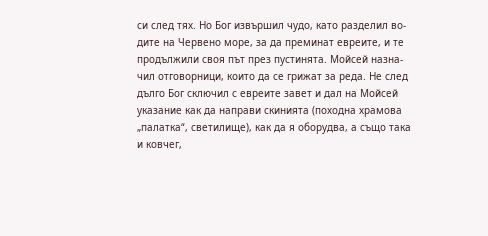си след тях. Но Бог извършил чудо, като разделил во-
дите на Червено море, за да преминат евреите, и те
продължили своя път през пустинята. Мойсей назна-
чил отговорници, които да се грижат за реда. Не след
дълго Бог сключил с евреите завет и дал на Мойсей
указание как да направи скинията (походна храмова
„палатка“, светилище), как да я оборудва, а също така
и ковчег,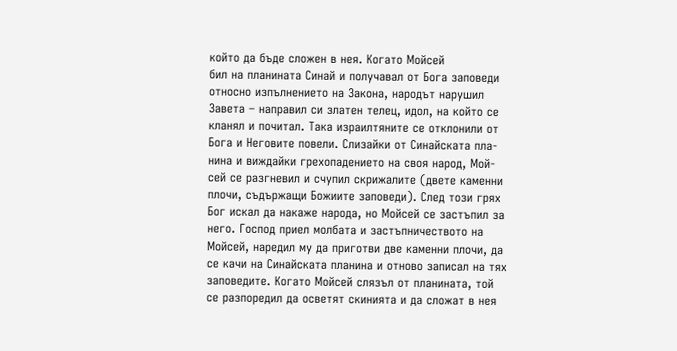който да бъде сложен в нея. Когато Мойсей
бил на планината Синай и получавал от Бога заповеди
относно изпълнението на Закона, народът нарушил
Завета – направил си златен телец, идол, на който се
кланял и почитал. Така израилтяните се отклонили от
Бога и Неговите повели. Слизайки от Синайската пла-
нина и виждайки грехопадението на своя народ, Мой-
сей се разгневил и счупил скрижалите (двете каменни
плочи, съдържащи Божиите заповеди). След този грях
Бог искал да накаже народа, но Мойсей се застъпил за
него. Господ приел молбата и застъпничеството на
Мойсей, наредил му да приготви две каменни плочи, да
се качи на Синайската планина и отново записал на тях
заповедите. Когато Мойсей слязъл от планината, той
се разпоредил да осветят скинията и да сложат в нея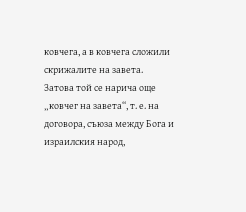ковчега, а в ковчега сложили скрижалите на завета.
Затова той се нарича още „ковчег на завета“, т. е. на
договора, съюза между Бога и израилския народ,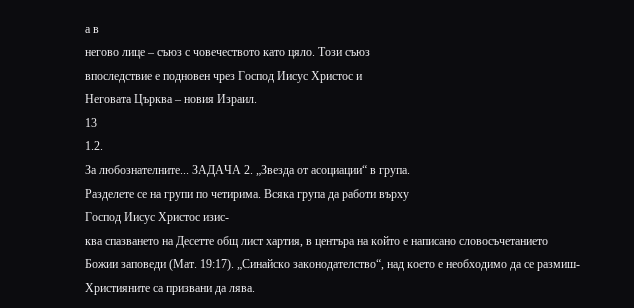а в
негово лице – съюз с човечеството като цяло. Този съюз
впоследствие е подновен чрез Господ Иисус Христос и
Неговата Църква – новия Израил.
13
1.2.
За любознателните... ЗАДАЧА 2. „Звезда от асоциации“ в група.
Разделете се на групи по четирима. Всяка група да работи върху
Господ Иисус Христос изис-
ква спазването на Десетте общ лист хартия, в центъра на който е написано словосъчетанието
Божии заповеди (Мат. 19:17). „Синайско законодателство“, над което е необходимо да се размиш-
Християните са призвани да лява.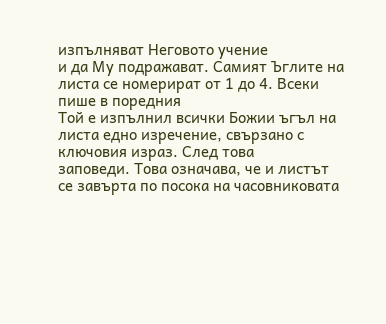изпълняват Неговото учение
и да Му подражават. Самият Ъглите на листа се номерират от 1 до 4. Всеки пише в поредния
Той е изпълнил всички Божии ъгъл на листа едно изречение, свързано с ключовия израз. След това
заповеди. Това означава, че и листът се завърта по посока на часовниковата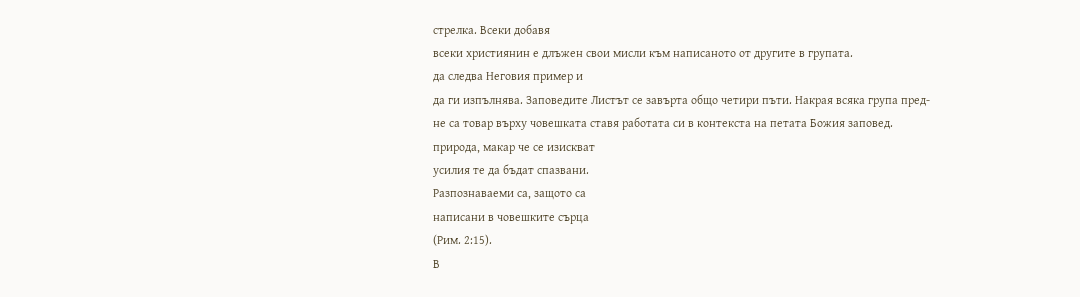стрелка. Всеки добавя
всеки християнин е длъжен свои мисли към написаното от другите в групата.
да следва Неговия пример и
да ги изпълнява. Заповедите Листът се завърта общо четири пъти. Накрая всяка група пред-
не са товар върху човешката ставя работата си в контекста на петата Божия заповед.
природа, макар че се изискват
усилия те да бъдат спазвани.
Разпознаваеми са, защото са
написани в човешките сърца
(Рим. 2:15).
В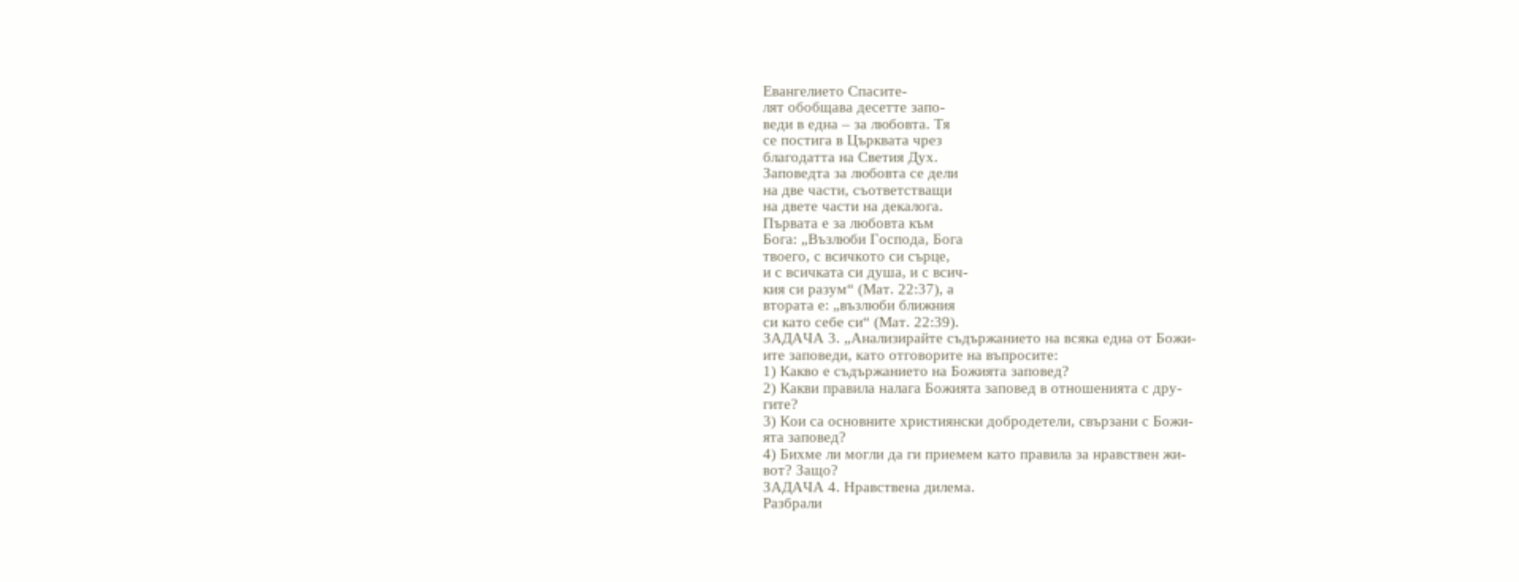Евангелието Спасите-
лят обобщава десетте запо-
веди в една – за любовта. Тя
се постига в Църквата чрез
благодатта на Светия Дух.
Заповедта за любовта се дели
на две части, съответстващи
на двете части на декалога.
Първата е за любовта към
Бога: „Възлюби Господа, Бога
твоего, с всичкото си сърце,
и с всичката си душа, и с всич-
кия си разум“ (Мат. 22:37), а
втората е: „възлюби ближния
си като себе си“ (Мат. 22:39).
ЗАДАЧА 3. „Анализирайте съдържанието на всяка една от Божи-
ите заповеди, като отговорите на въпросите:
1) Какво е съдържанието на Божията заповед?
2) Какви правила налага Божията заповед в отношенията с дру-
гите?
3) Кои са основните християнски добродетели, свързани с Божи-
ята заповед?
4) Бихме ли могли да ги приемем като правила за нравствен жи-
вот? Защо?
ЗАДАЧА 4. Нравствена дилема.
Разбрали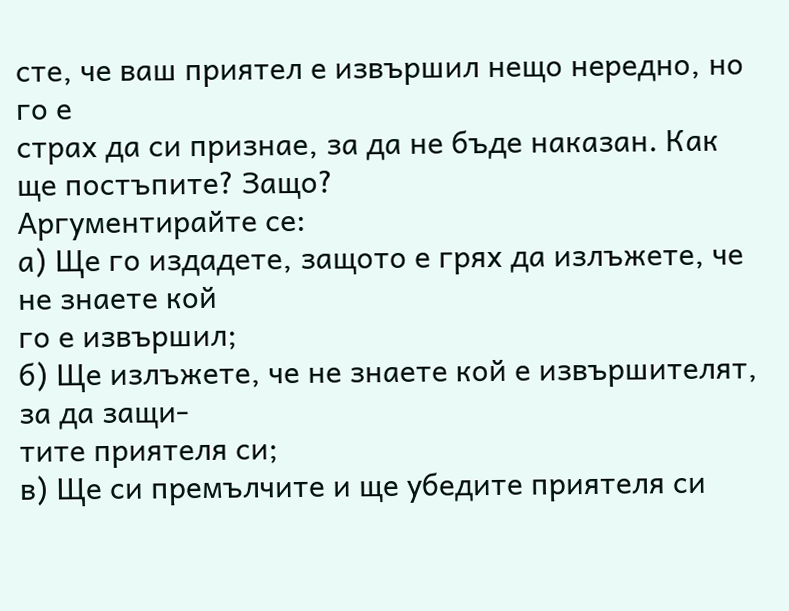сте, че ваш приятел е извършил нещо нередно, но го е
страх да си признае, за да не бъде наказан. Как ще постъпите? Защо?
Аргументирайте се:
а) Ще го издадете, защото е грях да излъжете, че не знаете кой
го е извършил;
б) Ще излъжете, че не знаете кой е извършителят, за да защи-
тите приятеля си;
в) Ще си премълчите и ще убедите приятеля си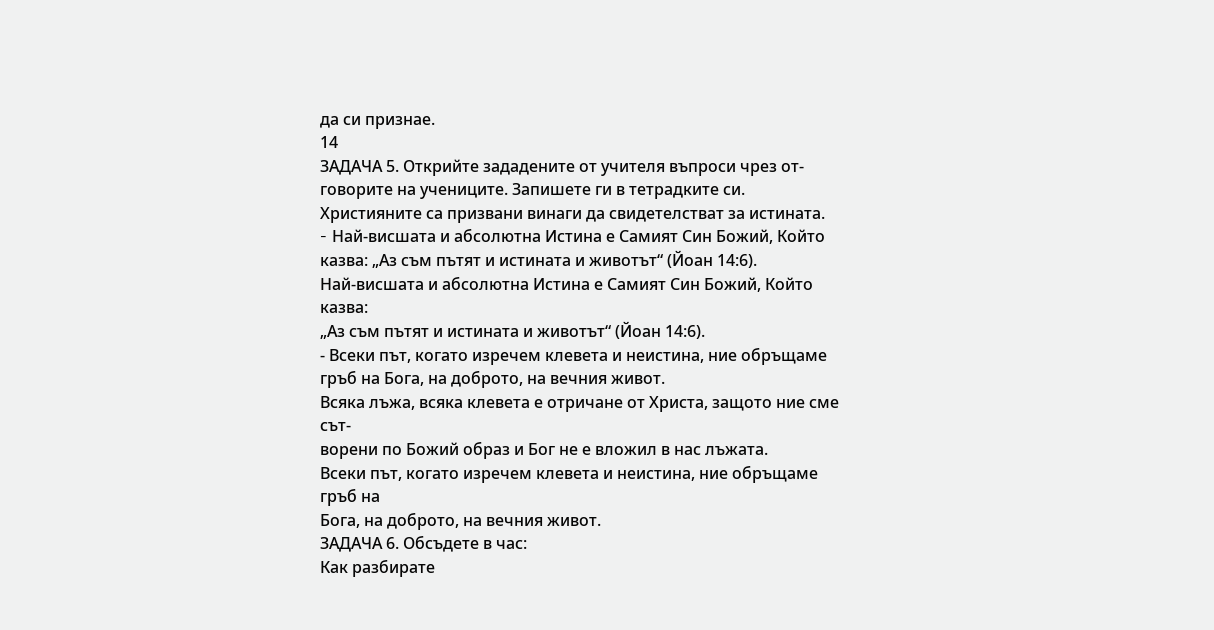да си признае.
14
ЗАДАЧА 5. Открийте зададените от учителя въпроси чрез от-
говорите на учениците. Запишете ги в тетрадките си.
Християните са призвани винаги да свидетелстват за истината.
- Hай-висшата и абсолютна Истина е Самият Син Божий, Който казва: „Аз съм пътят и истината и животът“ (Йоан 14:6).
Hай-висшата и абсолютна Истина е Самият Син Божий, Който казва:
„Аз съм пътят и истината и животът“ (Йоан 14:6).
- Всеки път, когато изречем клевета и неистина, ние обръщаме гръб на Бога, на доброто, на вечния живот.
Всяка лъжа, всяка клевета е отричане от Христа, защото ние сме сът-
ворени по Божий образ и Бог не е вложил в нас лъжата.
Всеки път, когато изречем клевета и неистина, ние обръщаме гръб на
Бога, на доброто, на вечния живот.
ЗАДАЧА 6. Обсъдете в час:
Как разбирате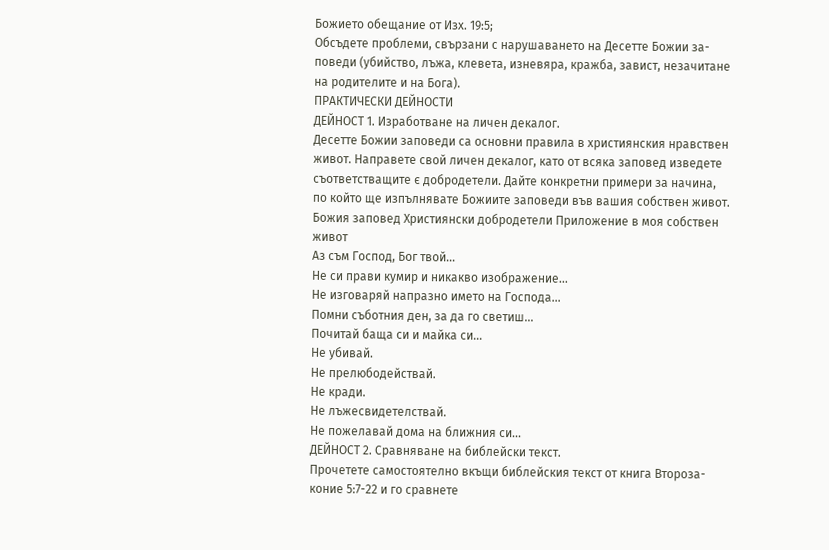Божието обещание от Изх. 19:5;
Обсъдете проблеми, свързани с нарушаването на Десетте Божии за-
поведи (убийство, лъжа, клевета, изневяра, кражба, завист, незачитане
на родителите и на Бога).
ПРАКТИЧЕСКИ ДЕЙНОСТИ
ДЕЙНОСТ 1. Изработване на личен декалог.
Десетте Божии заповеди са основни правила в християнския нравствен
живот. Направете свой личен декалог, като от всяка заповед изведете
съответстващите є добродетели. Дайте конкретни примери за начина,
по който ще изпълнявате Божиите заповеди във вашия собствен живот.
Божия заповед Християнски добродетели Приложение в моя собствен
живот
Аз съм Господ, Бог твой...
Не си прави кумир и никакво изображение...
Не изговаряй напразно името на Господа...
Помни съботния ден, за да го светиш...
Почитай баща си и майка си...
Не убивай.
Не прелюбодействай.
Не кради.
Не лъжесвидетелствай.
Не пожелавай дома на ближния си...
ДЕЙНОСТ 2. Сравняване на библейски текст.
Прочетете самостоятелно вкъщи библейския текст от книга Второза-
коние 5:7-22 и го сравнете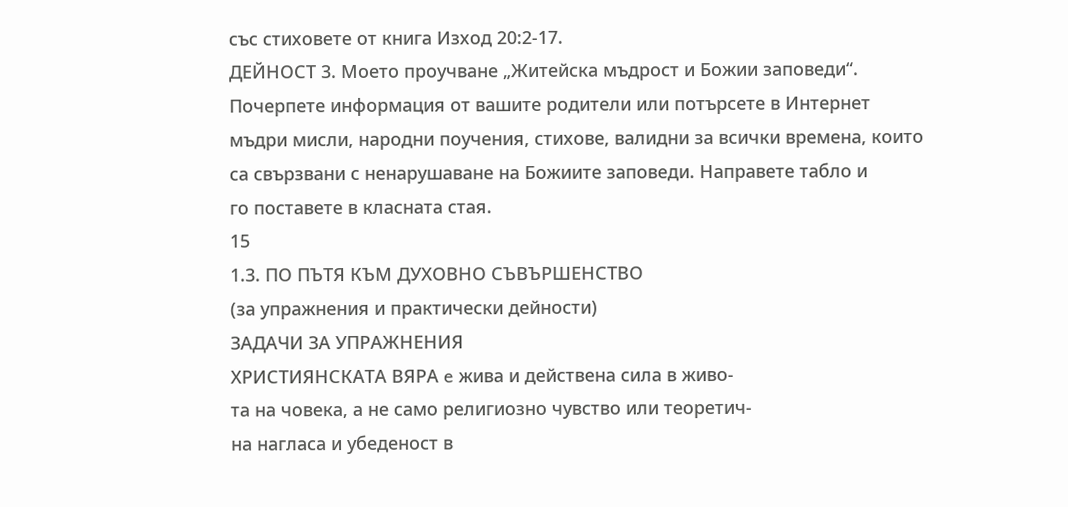със стиховете от книга Изход 20:2-17.
ДЕЙНОСТ 3. Моето проучване „Житейска мъдрост и Божии заповеди“.
Почерпете информация от вашите родители или потърсете в Интернет
мъдри мисли, народни поучения, стихове, валидни за всички времена, които
са свързвани с ненарушаване на Божиите заповеди. Направете табло и
го поставете в класната стая.
15
1.3. ПО ПЪТЯ КЪМ ДУХОВНО СЪВЪРШЕНСТВО
(за упражнения и практически дейности)
ЗАДАЧИ ЗА УПРАЖНЕНИЯ
ХРИСТИЯНСКАТА ВЯРА e жива и действена сила в живо-
та на човека, а не само религиозно чувство или теоретич-
на нагласа и убеденост в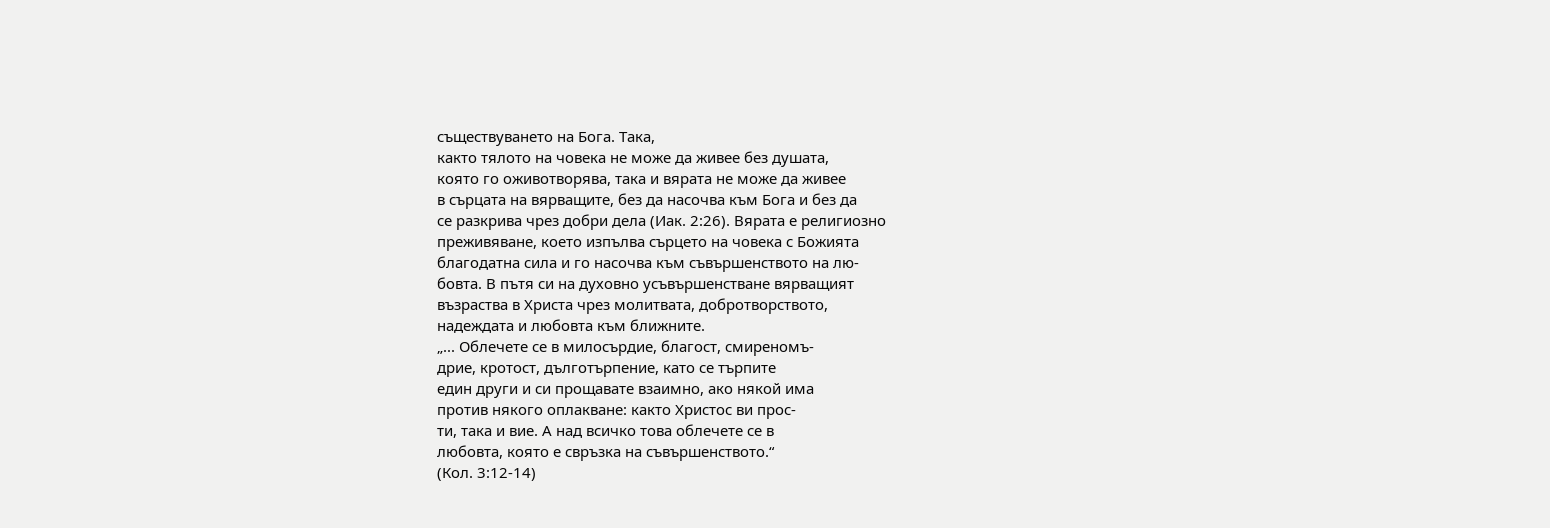съществуването на Бога. Така,
както тялото на човека не може да живее без душата,
която го оживотворява, така и вярата не може да живее
в сърцата на вярващите, без да насочва към Бога и без да
се разкрива чрез добри дела (Иак. 2:26). Вярата е религиозно
преживяване, което изпълва сърцето на човека с Божията
благодатна сила и го насочва към съвършенството на лю-
бовта. В пътя си на духовно усъвършенстване вярващият
възраства в Христа чрез молитвата, добротворството,
надеждата и любовта към ближните.
„... Облечете се в милосърдие, благост, смиреномъ-
дрие, кротост, дълготърпение, като се търпите
един други и си прощавате взаимно, ако някой има
против някого оплакване: както Христос ви прос-
ти, така и вие. А над всичко това облечете се в
любовта, която е свръзка на съвършенството.“
(Кол. 3:12-14)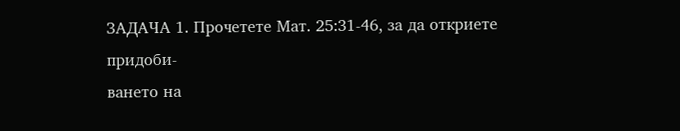ЗАДАЧА 1. Прочетете Мат. 25:31-46, за да откриете придоби-
ването на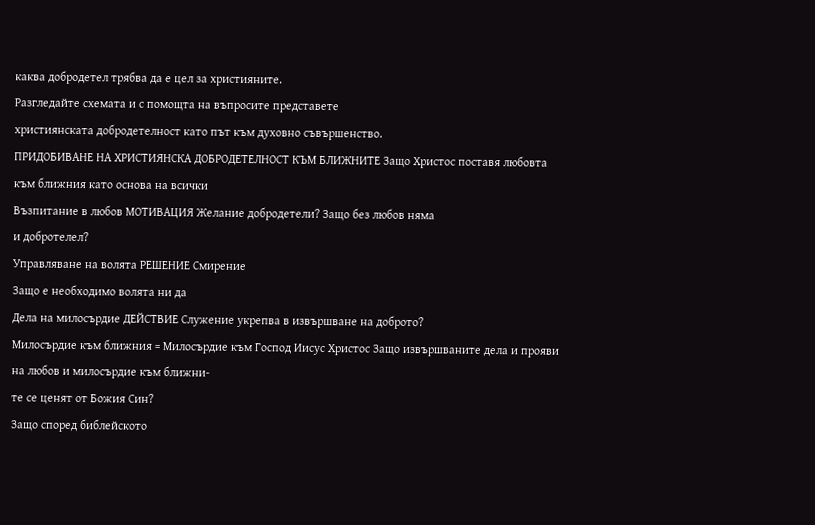каква добродетел трябва да е цел за християните.
Разгледайте схемата и с помощта на въпросите представете
християнската добродетелност като път към духовно съвършенство.
ПРИДОБИВАНЕ НА ХРИСТИЯНСКА ДОБРОДЕТЕЛНОСТ КЪМ БЛИЖНИТЕ Защо Христос поставя любовта
към ближния като основа на всички
Възпитание в любов МОТИВАЦИЯ Желание добродетели? Защо без любов няма
и добротелел?
Управляване на волята РЕШЕНИЕ Смирение
Защо е необходимо волята ни да
Дела на милосърдие ДЕЙСТВИЕ Служение укрепва в извършване на доброто?
Милосърдие към ближния = Милосърдие към Господ Иисус Христос Защо извършваните дела и прояви
на любов и милосърдие към ближни-
те се ценят от Божия Син?
Защо според библейското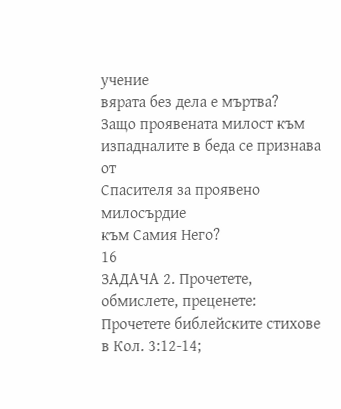учение
вярата без дела е мъртва?
Защо проявената милост към
изпадналите в беда се признава от
Спасителя за проявено милосърдие
към Самия Него?
16
ЗАДАЧА 2. Прочетете, обмислете, преценете:
Прочетете библейските стихове в Кол. 3:12-14;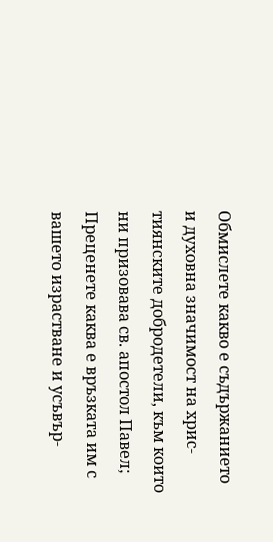Обмислете какво е съдържанието и духовна значимост на хрис-
тиянските добродетели, към които ни призовава св. апостол Павел;
Преценете каква е връзката им с вашето израстване и усъвър-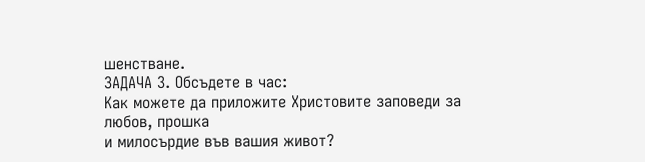шенстване.
ЗАДАЧА 3. Обсъдете в час:
Как можете да приложите Христовите заповеди за любов, прошка
и милосърдие във вашия живот?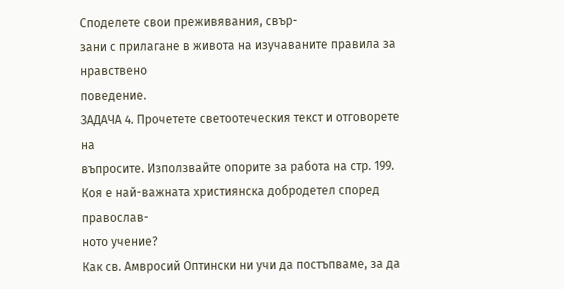Споделете свои преживявания, свър-
зани с прилагане в живота на изучаваните правила за нравствено
поведение.
ЗАДАЧА 4. Прочетете светоотеческия текст и отговорете на
въпросите. Използвайте опорите за работа на стр. 199.
Коя е най-важната християнска добродетел според православ-
ното учение?
Как св. Амвросий Оптински ни учи да постъпваме, за да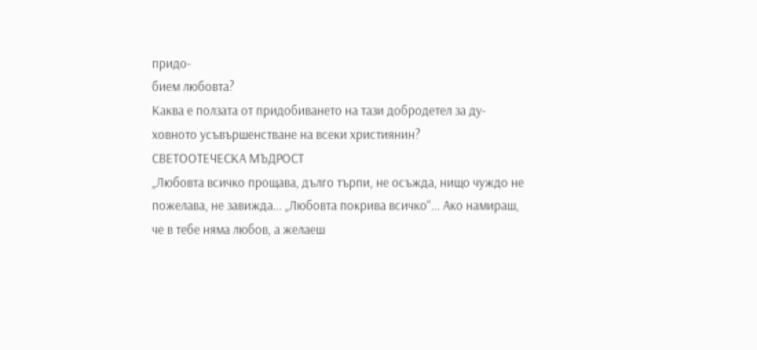придо-
бием любовта?
Каква е ползата от придобиването на тази добродетел за ду-
ховното усъвършенстване на всеки християнин?
СВЕТООТЕЧЕСКА МЪДРОСТ
„Любовта всичко прощава, дълго търпи, не осъжда, нищо чуждо не
пожелава, не завижда... „Любовта покрива всичко“... Ако намираш,
че в тебе няма любов, а желаеш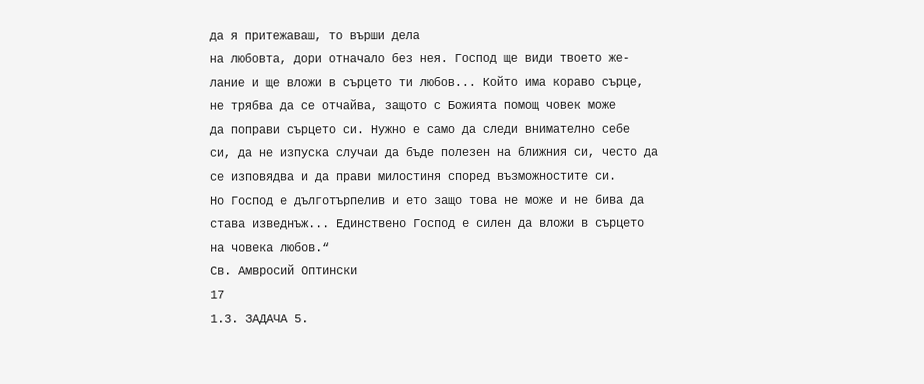да я притежаваш, то върши дела
на любовта, дори отначало без нея. Господ ще види твоето же-
лание и ще вложи в сърцето ти любов... Който има кораво сърце,
не трябва да се отчайва, защото с Божията помощ човек може
да поправи сърцето си. Нужно е само да следи внимателно себе
си, да не изпуска случаи да бъде полезен на ближния си, често да
се изповядва и да прави милостиня според възможностите си.
Но Господ е дълготърпелив и ето защо това не може и не бива да
става изведнъж... Единствено Господ е силен да вложи в сърцето
на човека любов.“
Св. Амвросий Оптински
17
1.3. ЗАДАЧА 5.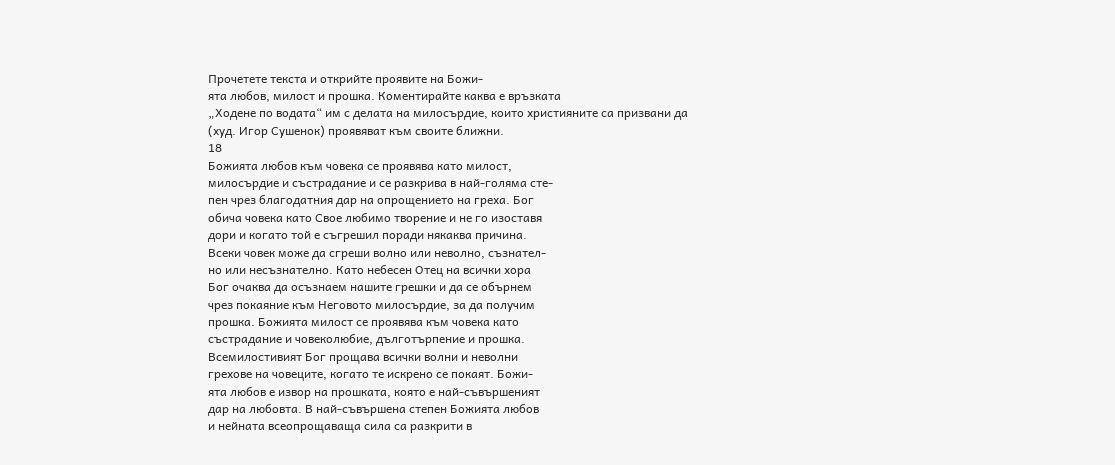Прочетете текста и открийте проявите на Божи-
ята любов, милост и прошка. Коментирайте каква е връзката
„Ходене по водата“ им с делата на милосърдие, които християните са призвани да
(худ. Игор Сушенок) проявяват към своите ближни.
18
Божията любов към човека се проявява като милост,
милосърдие и състрадание и се разкрива в най-голяма сте-
пен чрез благодатния дар на опрощението на греха. Бог
обича човека като Свое любимо творение и не го изоставя
дори и когато той е съгрешил поради някаква причина.
Всеки човек може да сгреши волно или неволно, съзнател-
но или несъзнателно. Като небесен Отец на всички хора
Бог очаква да осъзнаем нашите грешки и да се обърнем
чрез покаяние към Неговото милосърдие, за да получим
прошка. Божията милост се проявява към човека като
състрадание и човеколюбие, дълготърпение и прошка.
Всемилостивият Бог прощава всички волни и неволни
грехове на човеците, когато те искрено се покаят. Божи-
ята любов е извор на прошката, която е най-съвършеният
дар на любовта. В най-съвършена степен Божията любов
и нейната всеопрощаваща сила са разкрити в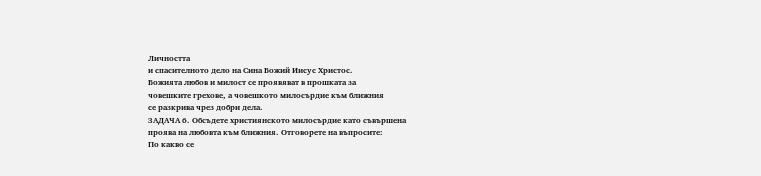Личността
и спасителното дело на Сина Божий Иисус Христос.
Божията любов и милост се проявяват в прошката за
човешките грехове, а човешкото милосърдие към ближния
се разкрива чрез добри дела.
ЗАДАЧА 6. Обсъдете християнското милосърдие като съвършена
проява на любовта към ближния. Отговорете на въпросите:
По какво се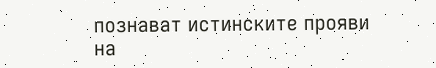познават истинските прояви на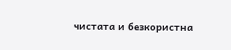чистата и безкористна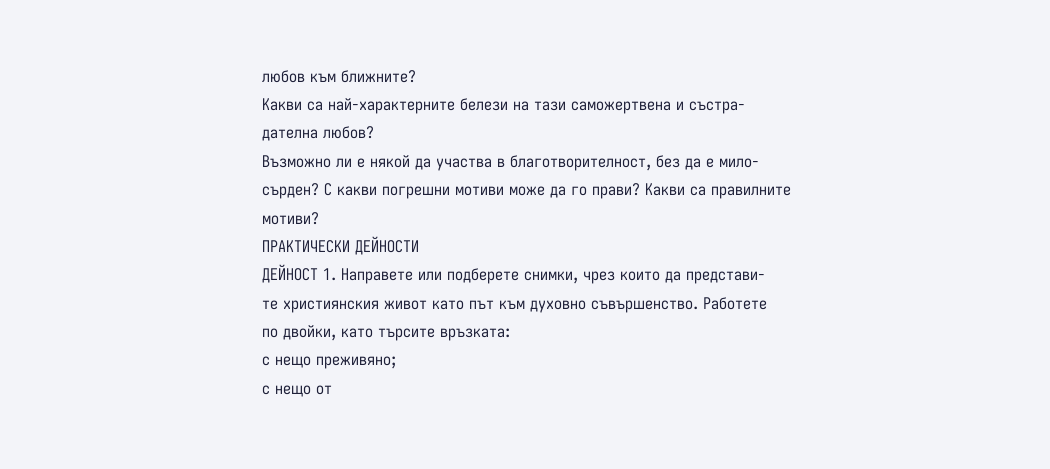любов към ближните?
Какви са най-характерните белези на тази саможертвена и състра-
дателна любов?
Възможно ли е някой да участва в благотворителност, без да е мило-
сърден? С какви погрешни мотиви може да го прави? Какви са правилните
мотиви?
ПРАКТИЧЕСКИ ДЕЙНОСТИ
ДЕЙНОСТ 1. Направете или подберете снимки, чрез които да представи-
те християнския живот като път към духовно съвършенство. Работете
по двойки, като търсите връзката:
с нещо преживяно;
с нещо от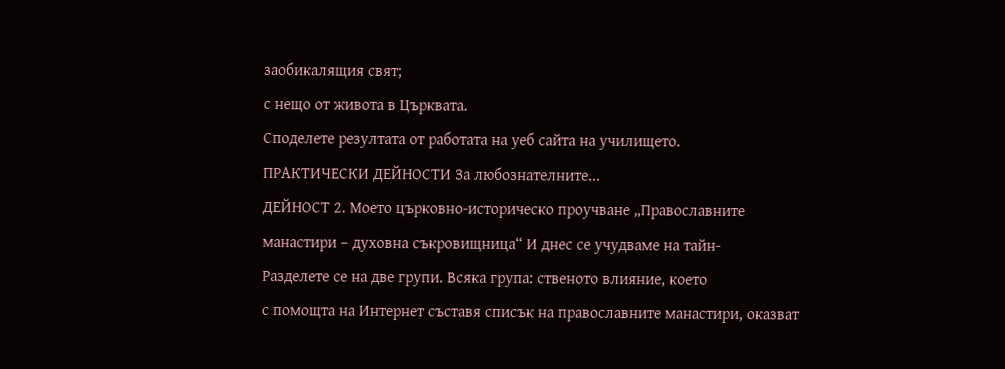заобикалящия свят;
с нещо от живота в Църквата.
Споделете резултата от работата на уеб сайта на училището.
ПРАКТИЧЕСКИ ДЕЙНОСТИ За любознателните...
ДЕЙНОСТ 2. Моето църковно-историческо проучване „Православните
манастири – духовна съкровищница“ И днес се учудваме на тайн-
Разделете се на две групи. Всяка група: ственото влияние, което
с помощта на Интернет съставя списък на православните манастири, оказват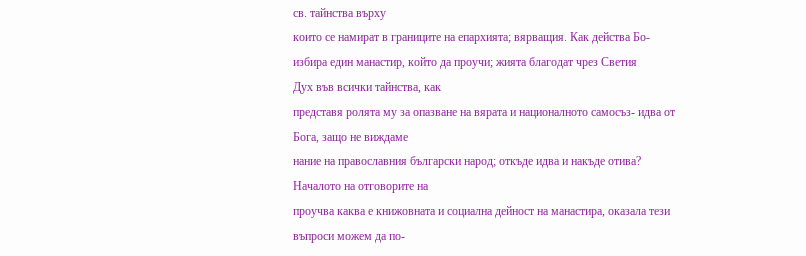св. тайнства върху
които се намират в границите на епархията; вярващия. Как действа Бо-
избира един манастир, който да проучи; жията благодат чрез Светия
Дух във всички тайнства, как
представя ролята му за опазване на вярата и националното самосъз- идва от Бога, защо не виждаме
нание на православния български народ; откъде идва и накъде отива?
Началото на отговорите на
проучва каква е книжовната и социална дейност на манастира, оказала тези въпроси можем да по-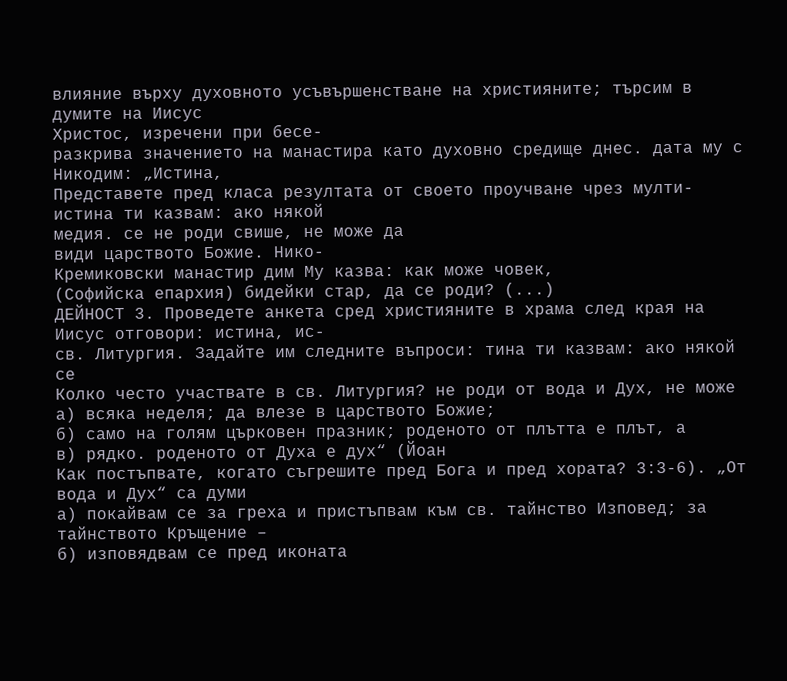влияние върху духовното усъвършенстване на християните; търсим в думите на Иисус
Христос, изречени при бесе-
разкрива значението на манастира като духовно средище днес. дата му с Никодим: „Истина,
Представете пред класа резултата от своето проучване чрез мулти- истина ти казвам: ако някой
медия. се не роди свише, не може да
види царството Божие. Нико-
Кремиковски манастир дим Му казва: как може човек,
(Софийска епархия) бидейки стар, да се роди? (...)
ДЕЙНОСТ 3. Проведете анкета сред християните в храма след края на Иисус отговори: истина, ис-
св. Литургия. Задайте им следните въпроси: тина ти казвам: ако някой се
Колко често участвате в св. Литургия? не роди от вода и Дух, не може
а) всяка неделя; да влезе в царството Божие;
б) само на голям църковен празник; роденото от плътта е плът, а
в) рядко. роденото от Духа е дух“ (Йоан
Как постъпвате, когато съгрешите пред Бога и пред хората? 3:3-6). „От вода и Дух“ са думи
а) покайвам се за греха и пристъпвам към св. тайнство Изповед; за тайнството Кръщение –
б) изповядвам се пред иконата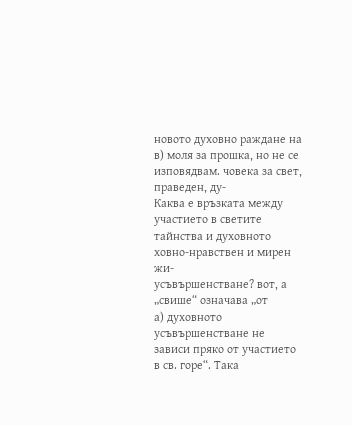новото духовно раждане на
в) моля за прошка, но не се изповядвам. човека за свет, праведен, ду-
Каква е връзката между участието в светите тайнства и духовното ховно-нравствен и мирен жи-
усъвършенстване? вот, а „свише“ означава „от
а) духовното усъвършенстване не зависи пряко от участието в св. горе“. Така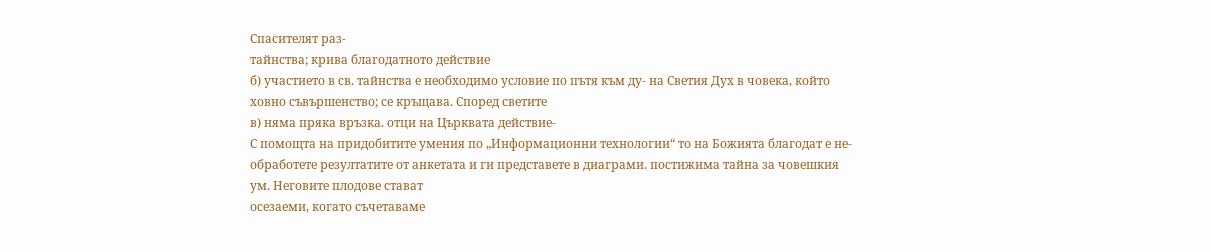Спасителят раз-
тайнства; крива благодатното действие
б) участието в св. тайнства е необходимо условие по пътя към ду- на Светия Дух в човека, който
ховно съвършенство; се кръщава. Според светите
в) няма пряка връзка. отци на Църквата действие-
С помощта на придобитите умения по „Информационни технологии“ то на Божията благодат е не-
обработете резултатите от анкетата и ги представете в диаграми. постижима тайна за човешкия
ум. Неговите плодове стават
осезаеми, когато съчетаваме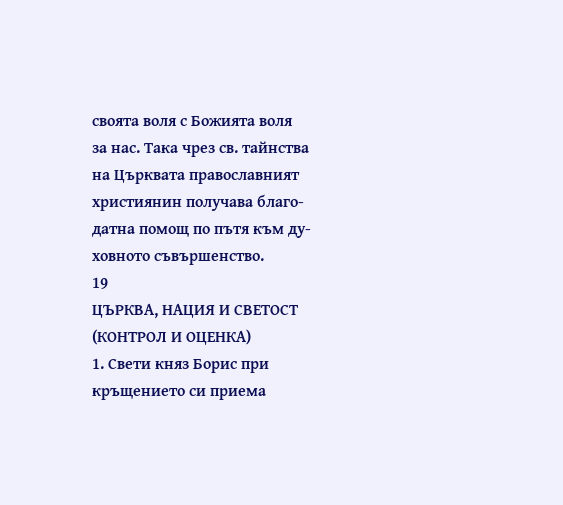своята воля с Божията воля
за нас. Така чрез св. тайнства
на Църквата православният
християнин получава благо-
датна помощ по пътя към ду-
ховното съвършенство.
19
ЦЪРКВА, НАЦИЯ И СВЕТОСТ
(КОНТРОЛ И ОЦЕНКА)
1. Свети княз Борис при кръщението си приема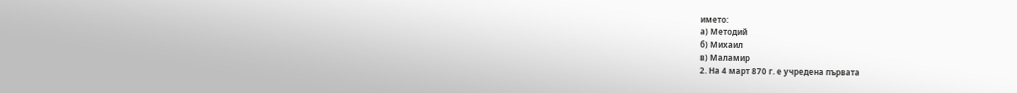името:
а) Методий
б) Михаил
в) Маламир
2. На 4 март 870 г. е учредена първата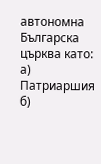автономна Българска църква като:
а) Патриаршия
б)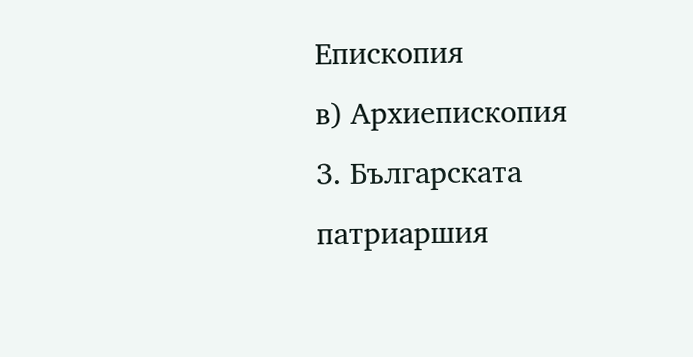Епископия
в) Архиепископия
3. Българската патриаршия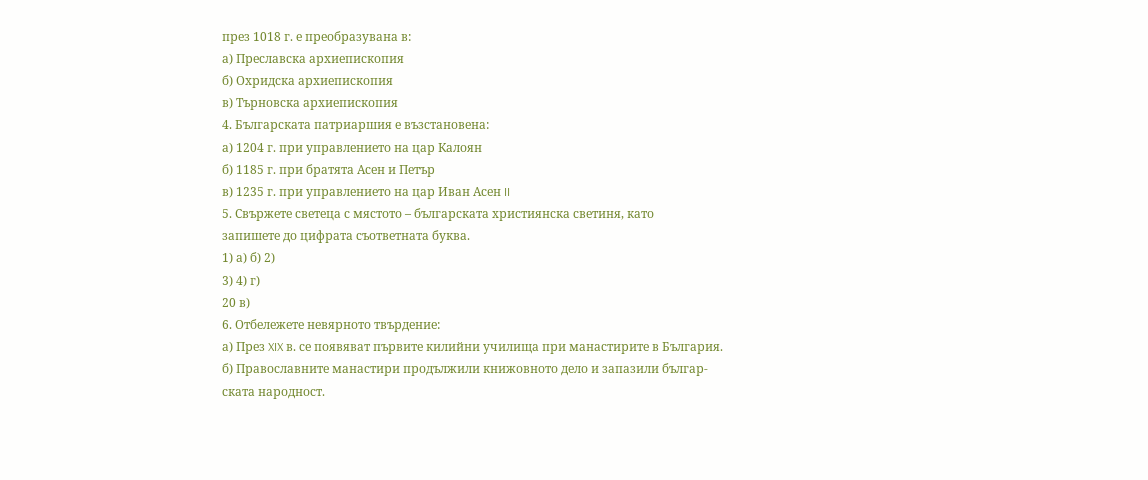през 1018 г. е преобразувана в:
а) Преславска архиепископия
б) Охридска архиепископия
в) Търновска архиепископия
4. Българската патриаршия е възстановена:
а) 1204 г. при управлението на цар Калоян
б) 1185 г. при братята Асен и Петър
в) 1235 г. при управлението на цар Иван Асен II
5. Свържете светеца с мястото – българската християнска светиня, като
запишете до цифрата съответната буква.
1) а) б) 2)
3) 4) г)
20 в)
6. Отбележете невярното твърдение:
а) През XIX в. се появяват първите килийни училища при манастирите в България.
б) Православните манастири продължили книжовното дело и запазили българ-
ската народност.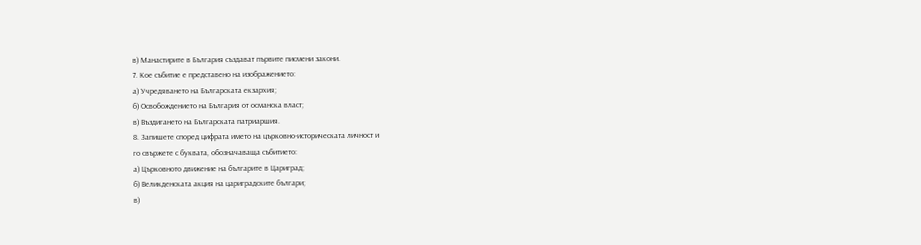в) Манастирите в България създават първите писмени закони.
7. Кое събитие е представено на изображението:
а) Учредяването на Българската екзархия;
б) Освобождението на България от османска власт;
в) Въздигането на Българската патриаршия.
8. Запишете според цифрата името на църковно-историческата личност и
го свържете с буквата, обозначаваща събитието:
а) Църковното движение на българите в Цариград;
б) Великденската акция на цариградските българи;
в)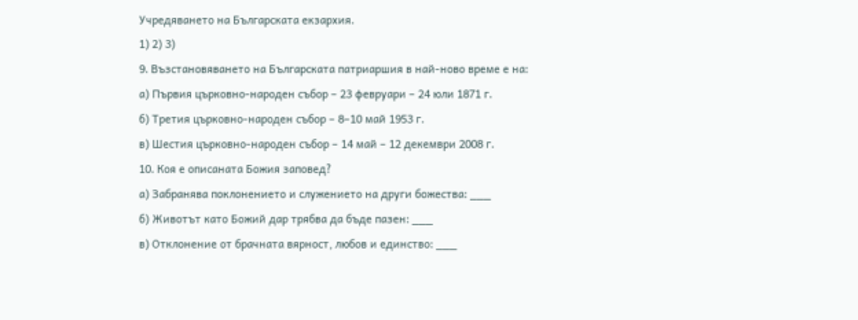Учредяването на Българската екзархия.
1) 2) 3)
9. Възстановяването на Българската патриаршия в най-ново време е на:
а) Първия църковно-народен събор – 23 февруари – 24 юли 1871 г.
б) Третия църковно-народен събор – 8–10 май 1953 г.
в) Шестия църковно-народен събор – 14 май – 12 декември 2008 г.
10. Коя е описаната Божия заповед?
а) Забранява поклонението и служението на други божества: ___
б) Животът като Божий дар трябва да бъде пазен: ___
в) Отклонение от брачната вярност, любов и единство: ___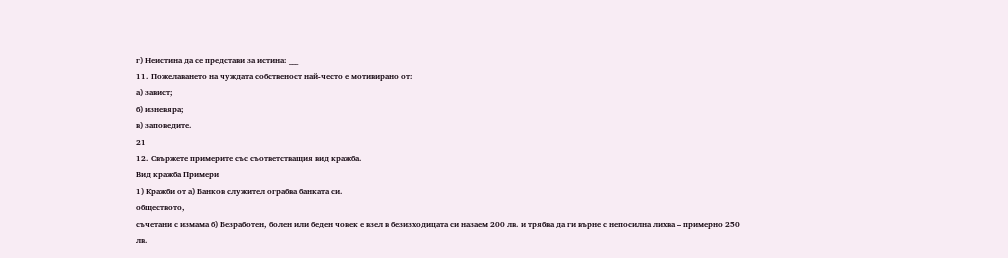г) Неистина да се представи за истина: ___
11. Пожелаването на чуждата собственост най-често е мотивирано от:
а) завист;
б) изневяра;
в) заповедите.
21
12. Свържете примерите със съответстващия вид кражба.
Вид кражба Примери
1) Кражби от а) Банков служител ограбва банката си.
обществото,
съчетани с измама б) Безработен, болен или беден човек е взел в безизходицата си назаем 200 лв. и трябва да ги върне с непосилна лихва – примерно 250 лв.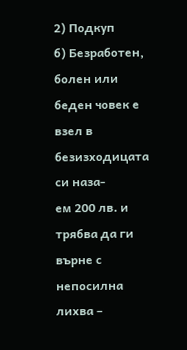2) Подкуп
б) Безработен, болен или беден човек е взел в безизходицата си наза-
ем 200 лв. и трябва да ги върне с непосилна лихва –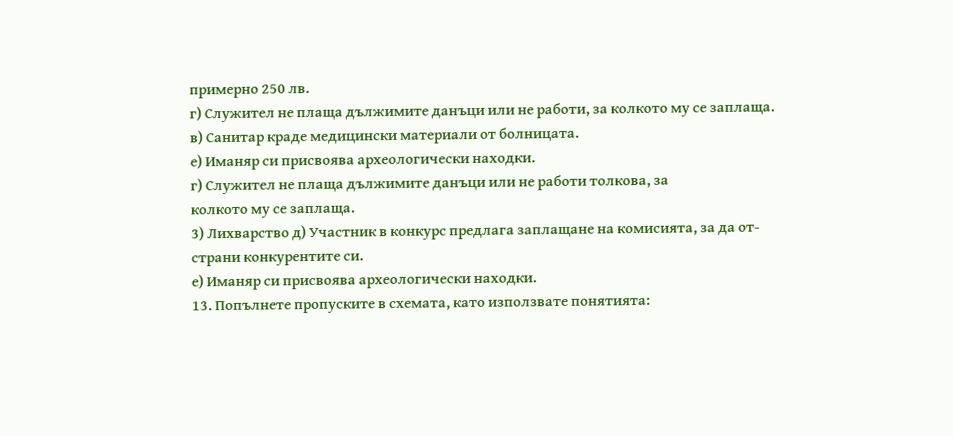примерно 250 лв.
г) Служител не плаща дължимите данъци или не работи, за колкото му се заплаща.
в) Санитар краде медицински материали от болницата.
е) Иманяр си присвоява археологически находки.
г) Служител не плаща дължимите данъци или не работи толкова, за
колкото му се заплаща.
3) Лихварство д) Участник в конкурс предлага заплащане на комисията, за да от-
страни конкурентите си.
е) Иманяр си присвоява археологически находки.
13. Попълнете пропуските в схемата, като използвате понятията: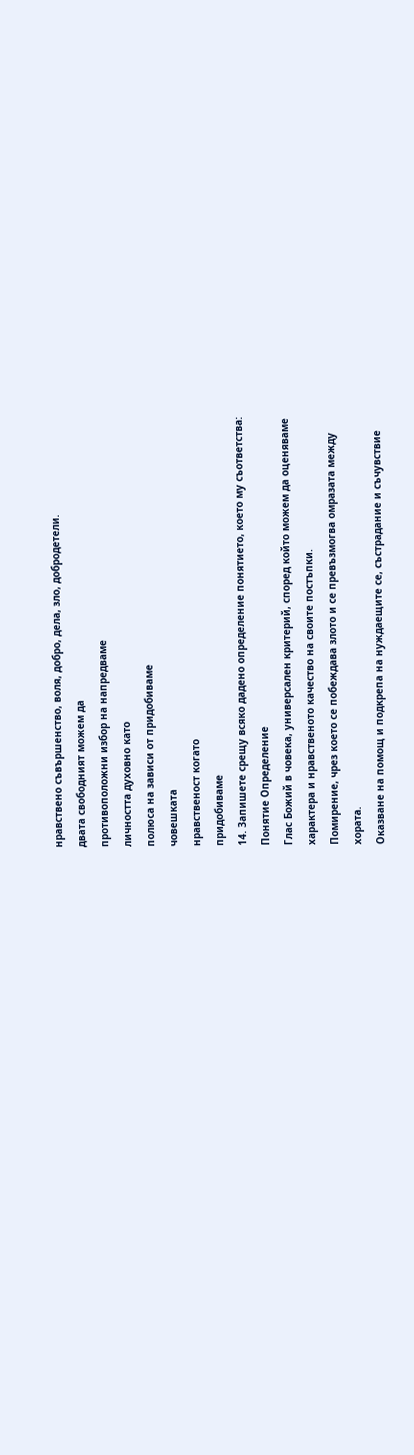нравствено съвършенство, воля, добро, дела, зло, добродетели.
двата свободният можем да
противоположни избор на напредваме
личността духовно като
полюса на зависи от придобиваме
човешката
нравственост когато
придобиваме
14. Запишете срещу всяко дадено определение понятието, което му съответства:
Понятие Определение
Глас Божий в човека, универсален критерий, според който можем да оценяваме
характера и нравственото качество на своите постъпки.
Помирение, чрез което се побеждава злото и се превъзмогва омразата между
хората.
Оказване на помощ и подкрепа на нуждаещите се, състрадание и съчувствие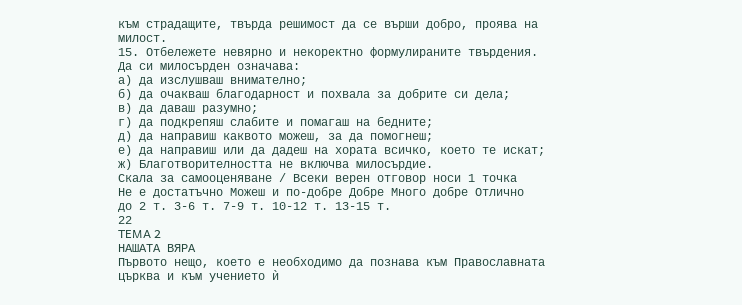към страдащите, твърда решимост да се върши добро, проява на милост.
15. Отбележете невярно и некоректно формулираните твърдения.
Да си милосърден означава:
а) да изслушваш внимателно;
б) да очакваш благодарност и похвала за добрите си дела;
в) да даваш разумно;
г) да подкрепяш слабите и помагаш на бедните;
д) да направиш каквото можеш, за да помогнеш;
е) да направиш или да дадеш на хората всичко, което те искат;
ж) Благотворителността не включва милосърдие.
Скала за самооценяване / Всеки верен отговор носи 1 точка
Не е достатъчно Можеш и по-добре Добре Много добре Отлично
до 2 т. 3-6 т. 7-9 т. 10-12 т. 13-15 т.
22
TEMA 2
НАШАТА ВЯРА
Първото нещо, което е необходимо да познава към Православната църква и към учението ѝ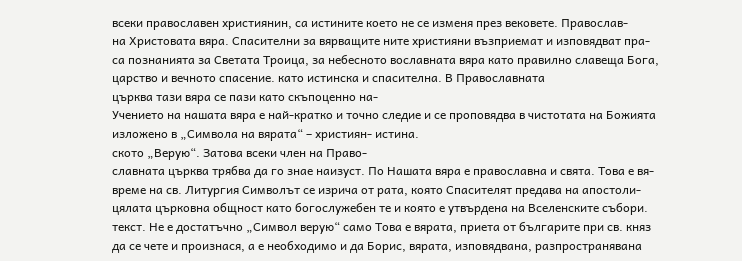всеки православен християнин, са истините което не се изменя през вековете. Православ-
на Христовата вяра. Спасителни за вярващите ните християни възприемат и изповядват пра-
са познанията за Светата Троица, за небесното вославната вяра като правилно славеща Бога,
царство и вечното спасение. като истинска и спасителна. В Православната
църква тази вяра се пази като скъпоценно на-
Учението на нашата вяра е най-кратко и точно следие и се проповядва в чистотата на Божията
изложено в „Символа на вярата“ – християн- истина.
ското „Верую“. Затова всеки член на Право-
славната църква трябва да го знае наизуст. По Нашата вяра е православна и свята. Това е вя-
време на св. Литургия Символът се изрича от рата, която Спасителят предава на апостоли-
цялата църковна общност като богослужебен те и която е утвърдена на Вселенските събори.
текст. Не е достатъчно „Символ верую“ само Това е вярата, приета от българите при св. княз
да се чете и произнася, а е необходимо и да Борис, вярата, изповядвана, разпространявана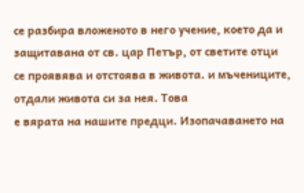се разбира вложеното в него учение, което да и защитавана от св. цар Петър, от светите отци
се проявява и отстоява в живота. и мъчениците, отдали живота си за нея. Това
е вярата на нашите предци. Изопачаването на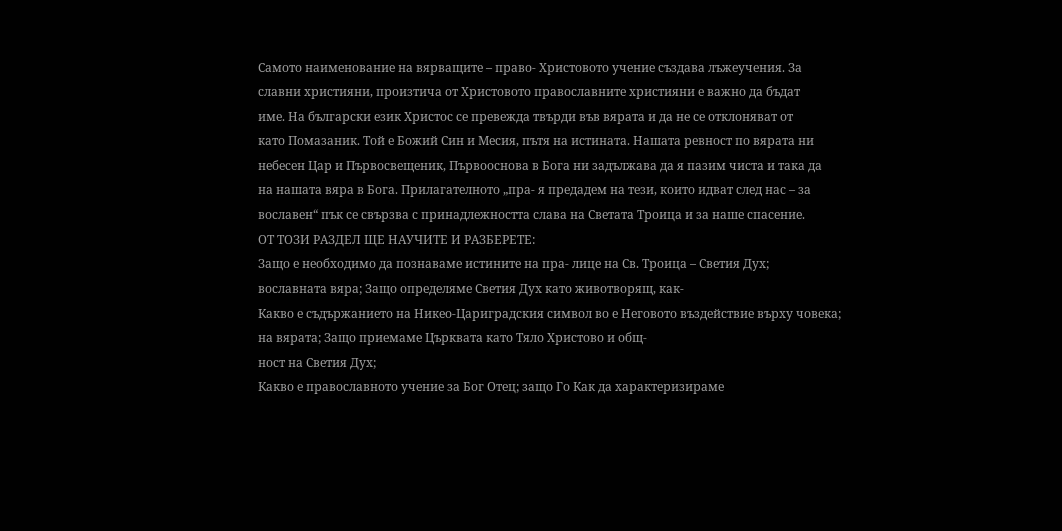Самото наименование на вярващите – право- Христовото учение създава лъжеучения. За
славни християни, произтича от Христовото православните християни е важно да бъдат
име. На български език Христос се превежда твърди във вярата и да не се отклоняват от
като Помазаник. Той е Божий Син и Месия, пътя на истината. Нашата ревност по вярата ни
небесен Цар и Първосвещеник, Първооснова в Бога ни задължава да я пазим чиста и така да
на нашата вяра в Бога. Прилагателното „пра- я предадем на тези, които идват след нас – за
вославен“ пък се свързва с принадлежността слава на Светата Троица и за наше спасение.
ОТ ТОЗИ РАЗДЕЛ ЩЕ НАУЧИТЕ И РАЗБЕРЕТЕ:
Защо е необходимо да познаваме истините на пра- лице на Св. Троица – Светия Дух;
вославната вяра; Защо определяме Светия Дух като животворящ, как-
Какво е съдържанието на Никео-Цариградския символ во е Неговото въздействие върху човека;
на вярата; Защо приемаме Църквата като Тяло Христово и общ-
ност на Светия Дух;
Какво е православното учение за Бог Отец; защо Го Как да характеризираме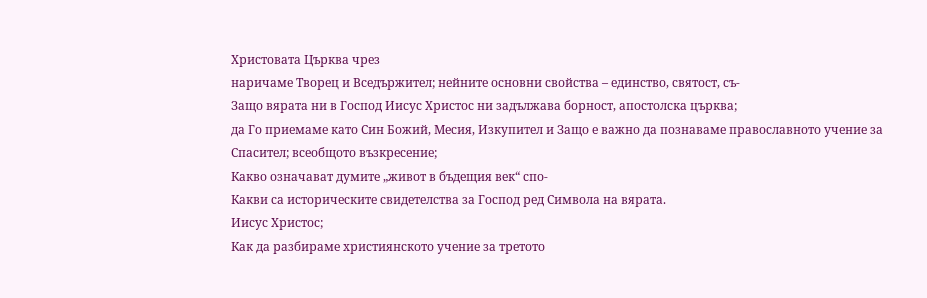Христовата Църква чрез
наричаме Творец и Вседържител; нейните основни свойства – единство, святост, съ-
Защо вярата ни в Господ Иисус Христос ни задължава борност, апостолска църква;
да Го приемаме като Син Божий, Месия, Изкупител и Защо е важно да познаваме православното учение за
Спасител; всеобщото възкресение;
Какво означават думите „живот в бъдещия век“ спо-
Какви са историческите свидетелства за Господ ред Символа на вярата.
Иисус Христос;
Как да разбираме християнското учение за третото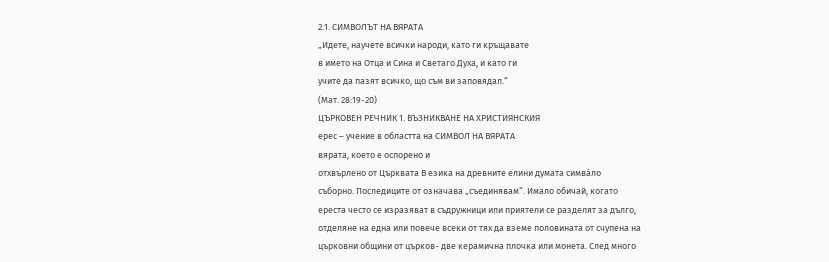2.1. СИМВОЛЪТ НА ВЯРАТА
„Идете, научете всички народи, като ги кръщавате
в името на Отца и Сина и Светаго Духа, и като ги
учите да пазят всичко, що съм ви заповядал.“
(Мат. 28:19-20)
ЦЪРКОВЕН РЕЧНИК 1. ВЪЗНИКВАНЕ НА ХРИСТИЯНСКИЯ
ерес – учение в областта на СИМВОЛ НА ВЯРАТА
вярата, което е оспорено и
отхвърлено от Църквата В езика на древните елини думата симвáло
съборно. Последиците от означава „съединявам“. Имало обичай, когато
ереста често се изразяват в съдружници или приятели се разделят за дълго,
отделяне на една или повече всеки от тях да вземе половината от счупена на
църковни общини от църков- две керамична плочка или монета. След много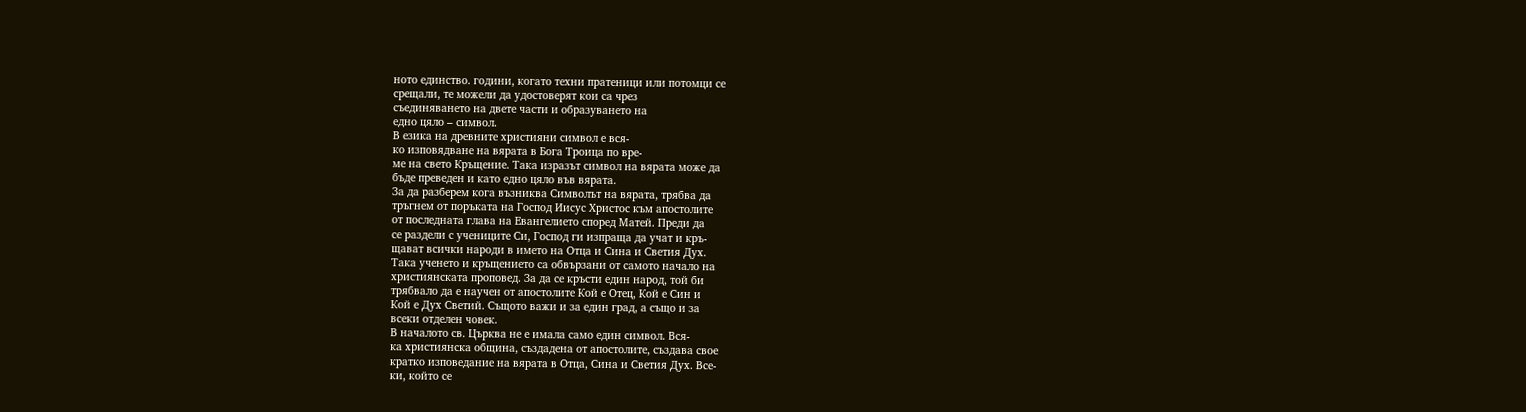ното единство. години, когато техни пратеници или потомци се
срещали, те можели да удостоверят кои са чрез
съединяването на двете части и образуването на
едно цяло – символ.
В езика на древните християни символ е вся-
ко изповядване на вярата в Бога Троица по вре-
ме на свето Кръщение. Така изразът символ на вярата може да
бъде преведен и като едно цяло във вярата.
За да разберем кога възниква Символът на вярата, трябва да
тръгнем от поръката на Господ Иисус Христос към апостолите
от последната глава на Евангелието според Матей. Преди да
се раздели с учениците Си, Господ ги изпраща да учат и кръ-
щават всички народи в името на Отца и Сина и Светия Дух.
Така ученето и кръщението са обвързани от самото начало на
християнската проповед. За да се кръсти един народ, той би
трябвало да е научен от апостолите Кой е Отец, Кой е Син и
Кой е Дух Светий. Същото важи и за един град, а също и за
всеки отделен човек.
В началото св. Църква не е имала само един символ. Вся-
ка християнска община, създадена от апостолите, създава свое
кратко изповедание на вярата в Отца, Сина и Светия Дух. Все-
ки, който се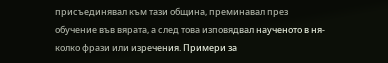присъединявал към тази община, преминавал през
обучение във вярата, а след това изповядвал наученото в ня-
колко фрази или изречения. Примери за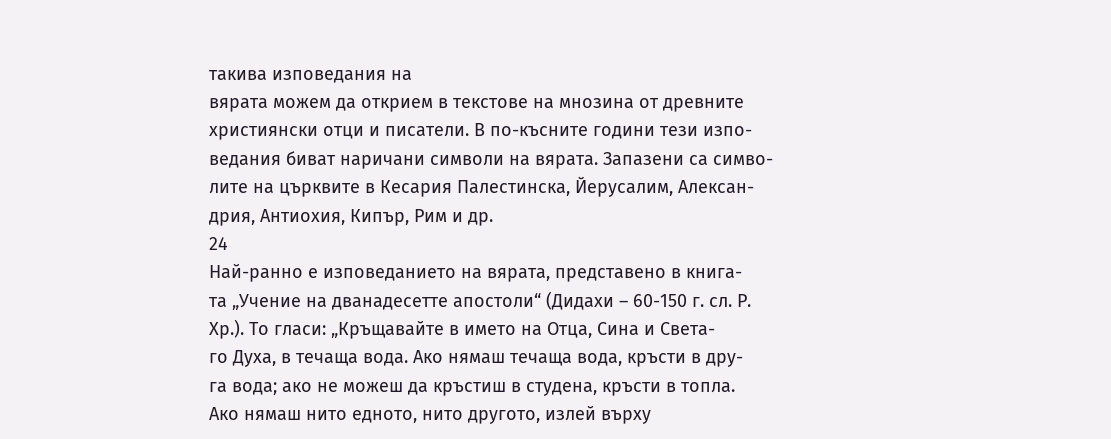такива изповедания на
вярата можем да открием в текстове на мнозина от древните
християнски отци и писатели. В по-късните години тези изпо-
ведания биват наричани символи на вярата. Запазени са симво-
лите на църквите в Кесария Палестинска, Йерусалим, Алексан-
дрия, Антиохия, Кипър, Рим и др.
24
Най-ранно е изповеданието на вярата, представено в книга-
та „Учение на дванадесетте апостоли“ (Дидахи – 60-150 г. сл. Р.
Хр.). То гласи: „Кръщавайте в името на Отца, Сина и Света-
го Духа, в течаща вода. Ако нямаш течаща вода, кръсти в дру-
га вода; ако не можеш да кръстиш в студена, кръсти в топла.
Ако нямаш нито едното, нито другото, излей върху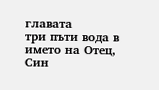главата
три пъти вода в името на Отец, Син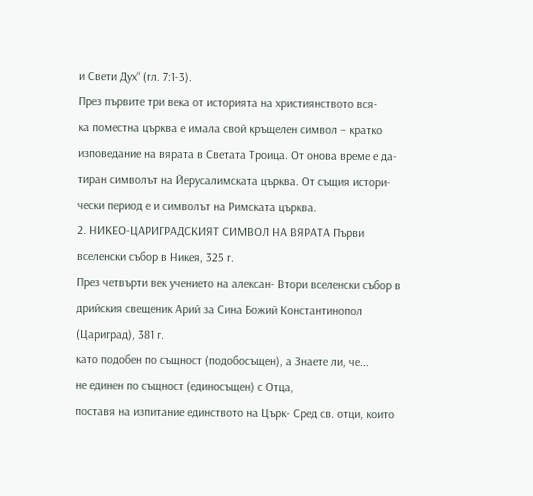и Свети Дух“ (гл. 7:1-3).
През първите три века от историята на християнството вся-
ка поместна църква е имала свой кръщелен символ – кратко
изповедание на вярата в Светата Троица. От онова време е да-
тиран символът на Йерусалимската църква. От същия истори-
чески период е и символът на Римската църква.
2. НИКЕО-ЦАРИГРАДСКИЯТ СИМВОЛ НА ВЯРАТА Първи вселенски събор в Никея, 325 г.
През четвърти век учението на алексан- Втори вселенски събор в
дрийския свещеник Арий за Сина Божий Константинопол (Цариград), 381 г.
като подобен по същност (подобосъщен), а Знаете ли, че...
не единен по същност (единосъщен) с Отца,
поставя на изпитание единството на Църк- Сред св. отци, които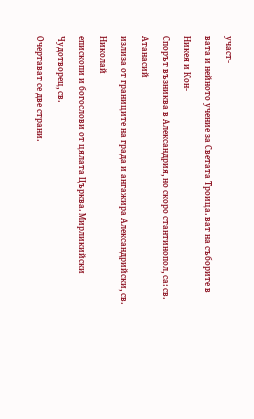участ-
вата и нейното учение за Светата Троица. ват на съборите в Никея и Кон-
Спорът възниква в Александрия, но скоро стантинопол, са: св. Атанасий
излиза от границите на града и ангажира Александрийски, св. Николай
епископи и богослови от цялата Църква. Мирликийски Чудотворец, св.
Очертават се две страни.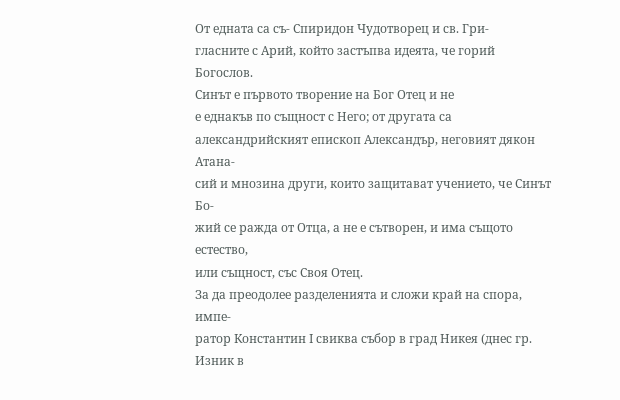От едната са съ- Спиридон Чудотворец и св. Гри-
гласните с Арий, който застъпва идеята, че горий Богослов.
Синът е първото творение на Бог Отец и не
е еднакъв по същност с Него; от другата са
александрийският епископ Александър, неговият дякон Атана-
сий и мнозина други, които защитават учението, че Синът Бо-
жий се ражда от Отца, а не е сътворен, и има същото естество,
или същност, със Своя Отец.
За да преодолее разделенията и сложи край на спора, импе-
ратор Константин І свиква събор в град Никея (днес гр. Изник в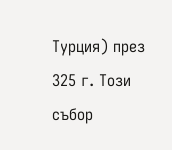Турция) през 325 г. Този събор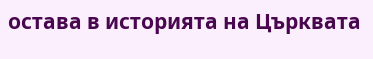остава в историята на Църквата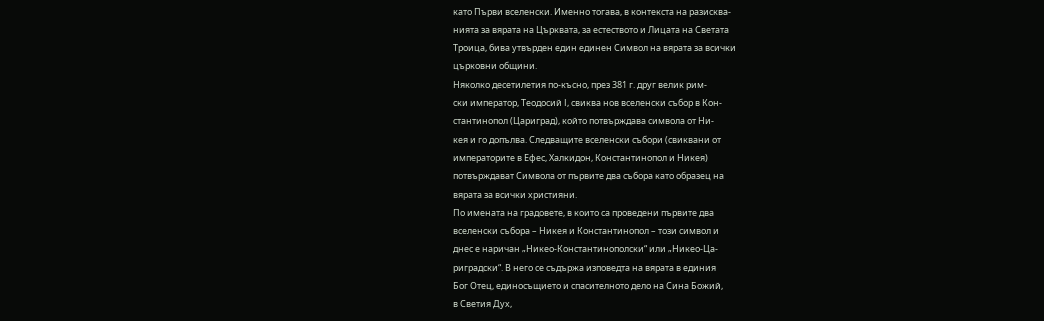като Първи вселенски. Именно тогава, в контекста на разисква-
нията за вярата на Църквата, за естеството и Лицата на Светата
Троица, бива утвърден един единен Символ на вярата за всички
църковни общини.
Няколко десетилетия по-късно, през 381 г. друг велик рим-
ски император, Теодосий І, свиква нов вселенски събор в Кон-
стантинопол (Цариград), който потвърждава символа от Ни-
кея и го допълва. Следващите вселенски събори (свиквани от
императорите в Ефес, Халкидон, Константинопол и Никея)
потвърждават Символа от първите два събора като образец на
вярата за всички християни.
По имената на градовете, в които са проведени първите два
вселенски събора – Никея и Константинопол – този символ и
днес е наричан „Никео-Константинополски“ или „Никео-Ца-
риградски“. В него се съдържа изповедта на вярата в единия
Бог Отец, единосъщието и спасителното дело на Сина Божий,
в Светия Дух,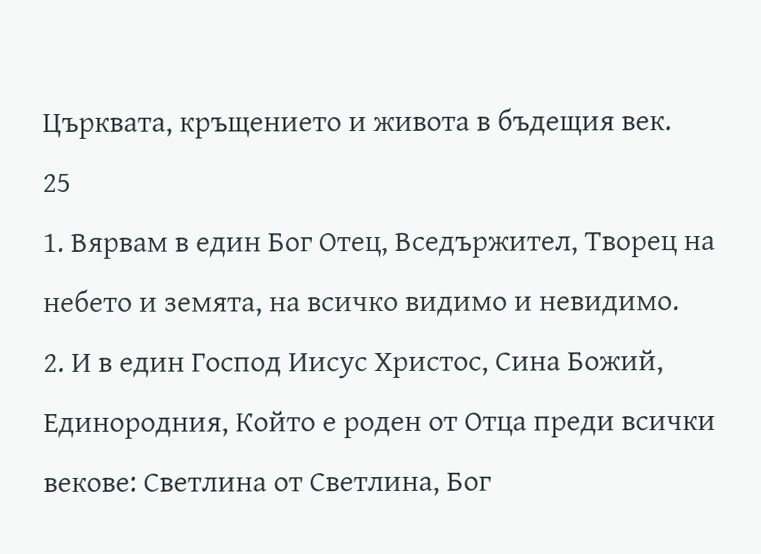Църквата, кръщението и живота в бъдещия век.
25
1. Вярвам в един Бог Отец, Вседържител, Творец на
небето и земята, на всичко видимо и невидимо.
2. И в един Господ Иисус Христос, Сина Божий,
Единородния, Който е роден от Отца преди всички
векове: Светлина от Светлина, Бог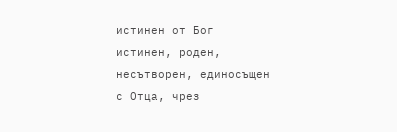истинен от Бог
истинен, роден, несътворен, единосъщен с Отца, чрез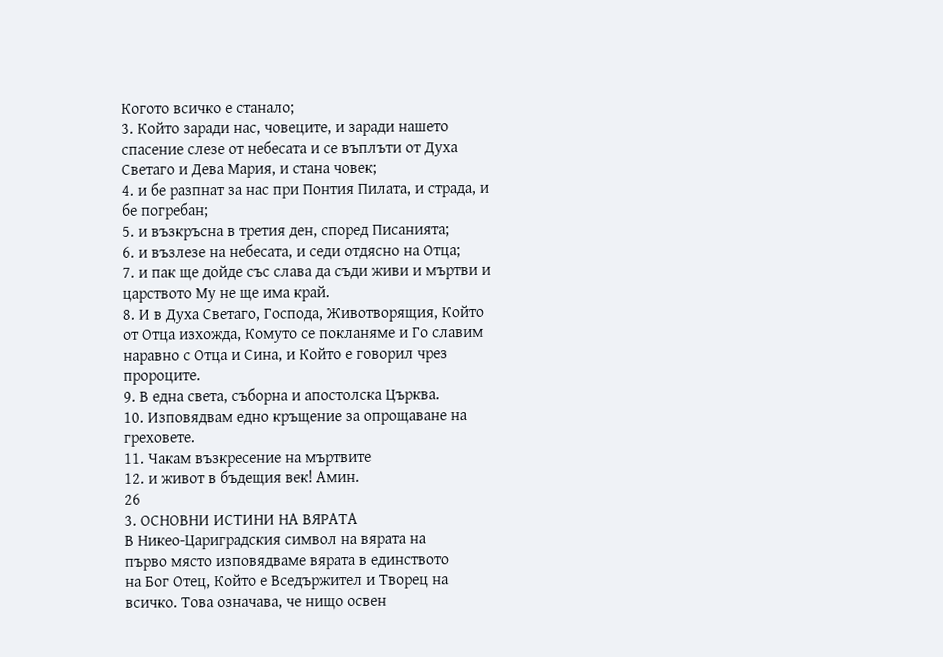Когото всичко е станало;
3. Който заради нас, човеците, и заради нашето
спасение слезе от небесата и се въплъти от Духа
Светаго и Дева Мария, и стана човек;
4. и бе разпнат за нас при Понтия Пилата, и страда, и
бе погребан;
5. и възкръсна в третия ден, според Писанията;
6. и възлезе на небесата, и седи отдясно на Отца;
7. и пак ще дойде със слава да съди живи и мъртви и
царството Му не ще има край.
8. И в Духа Светаго, Господа, Животворящия, Който
от Отца изхожда, Комуто се покланяме и Го славим
наравно с Отца и Сина, и Който е говорил чрез
пророците.
9. В една света, съборна и апостолска Църква.
10. Изповядвам едно кръщение за опрощаване на
греховете.
11. Чакам възкресение на мъртвите
12. и живот в бъдещия век! Амин.
26
3. ОСНОВНИ ИСТИНИ НА ВЯРАТА
В Никео-Цариградския символ на вярата на
първо място изповядваме вярата в единството
на Бог Отец, Който е Вседържител и Творец на
всичко. Това означава, че нищо освен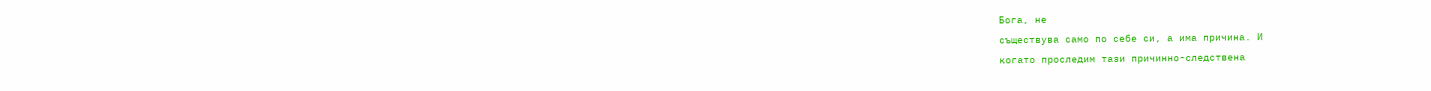Бога, не
съществува само по себе си, а има причина. И
когато проследим тази причинно-следствена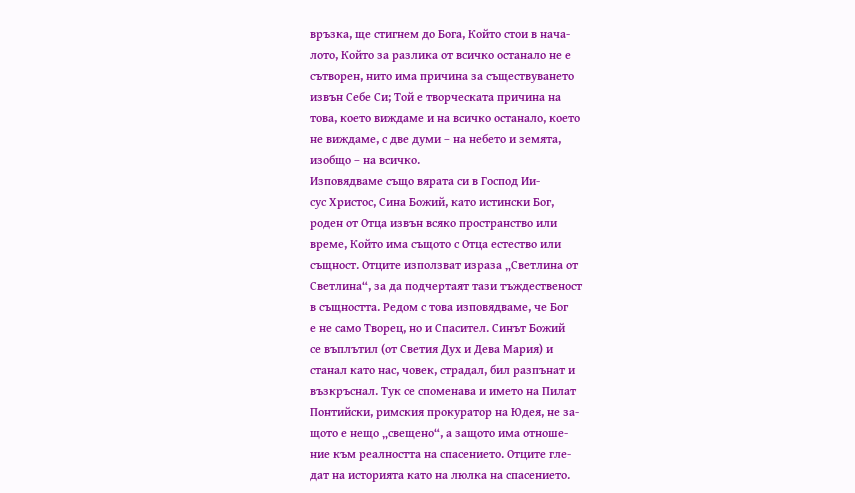връзка, ще стигнем до Бога, Който стои в нача-
лото, Който за разлика от всичко останало не е
сътворен, нито има причина за съществуването
извън Себе Си; Той е творческата причина на
това, което виждаме и на всичко останало, което
не виждаме, с две думи – на небето и земята,
изобщо – на всичко.
Изповядваме също вярата си в Господ Ии-
сус Христос, Сина Божий, като истински Бог,
роден от Отца извън всяко пространство или
време, Който има същото с Отца естество или
същност. Отците използват израза „Светлина от
Светлина“, за да подчертаят тази тъждественост
в същността. Редом с това изповядваме, че Бог
е не само Творец, но и Спасител. Синът Божий
се въплътил (от Светия Дух и Дева Мария) и
станал като нас, човек, страдал, бил разпънат и
възкръснал. Тук се споменава и името на Пилат
Понтийски, римския прокуратор на Юдея, не за-
щото е нещо „свещено“, а защото има отноше-
ние към реалността на спасението. Отците гле-
дат на историята като на люлка на спасението.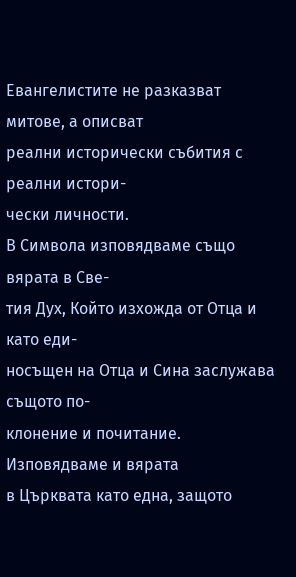Евангелистите не разказват митове, а описват
реални исторически събития с реални истори-
чески личности.
В Символа изповядваме също вярата в Све-
тия Дух, Който изхожда от Отца и като еди-
носъщен на Отца и Сина заслужава същото по-
клонение и почитание. Изповядваме и вярата
в Църквата като една, защото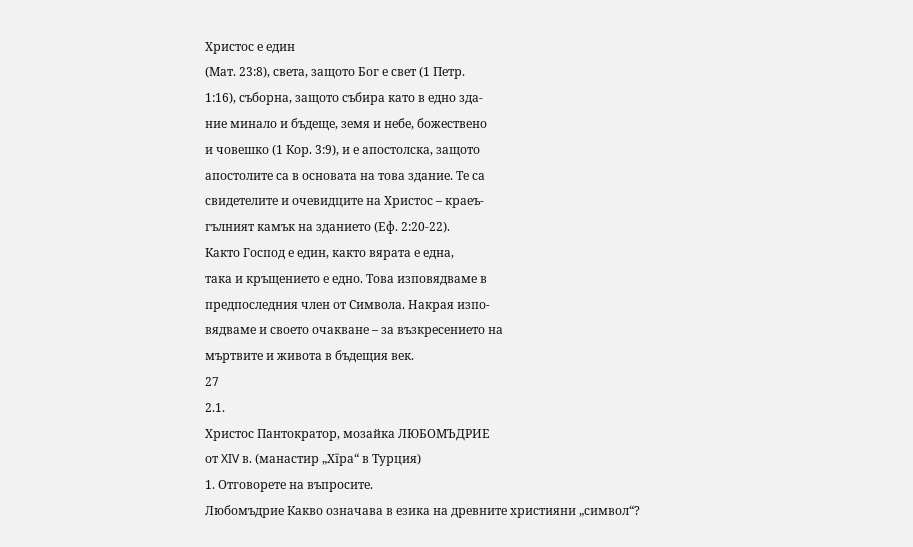Христос е един
(Мат. 23:8), света, защото Бог е свет (1 Петр.
1:16), съборна, защото събира като в едно зда-
ние минало и бъдеще, земя и небе, божествено
и човешко (1 Кор. 3:9), и е апостолска, защото
апостолите са в основата на това здание. Те са
свидетелите и очевидците на Христос – краеъ-
гълният камък на зданието (Еф. 2:20-22).
Както Господ е един, както вярата е една,
така и кръщението е едно. Това изповядваме в
предпоследния член от Символа. Накрая изпо-
вядваме и своето очакване – за възкресението на
мъртвите и живота в бъдещия век.
27
2.1.
Христос Пантократор, мозайка ЛЮБОМЪДРИЕ
от XIV в. (манастир „Хїра“ в Турция)
1. Отговорете на въпросите.
Любомъдрие Какво означава в езика на древните християни „символ“?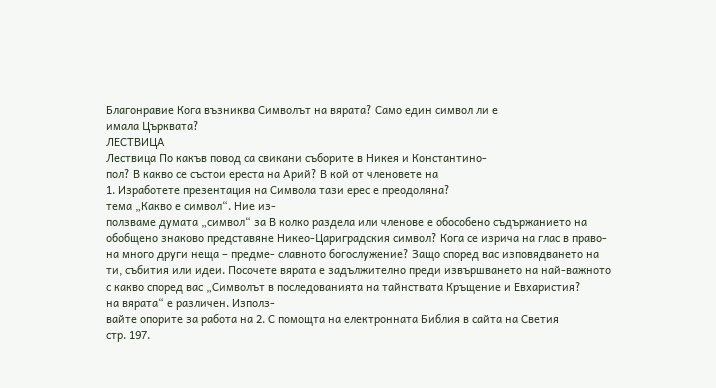Благонравие Кога възниква Символът на вярата? Само един символ ли е
имала Църквата?
ЛЕСТВИЦА
Лествица По какъв повод са свикани съборите в Никея и Константино-
пол? В какво се състои ереста на Арий? В кой от членовете на
1. Изработете презентация на Символа тази ерес е преодоляна?
тема „Какво е символ“. Ние из-
ползваме думата „символ“ за В колко раздела или членове е обособено съдържанието на
обобщено знаково представяне Никео-Цариградския символ? Кога се изрича на глас в право-
на много други неща – предме- славното богослужение? Защо според вас изповядването на
ти, събития или идеи. Посочете вярата е задължително преди извършването на най-важното
с какво според вас „Символът в последованията на тайнствата Кръщение и Евхаристия?
на вярата“ е различен. Използ-
вайте опорите за работа на 2. С помощта на електронната Библия в сайта на Светия
стр. 197.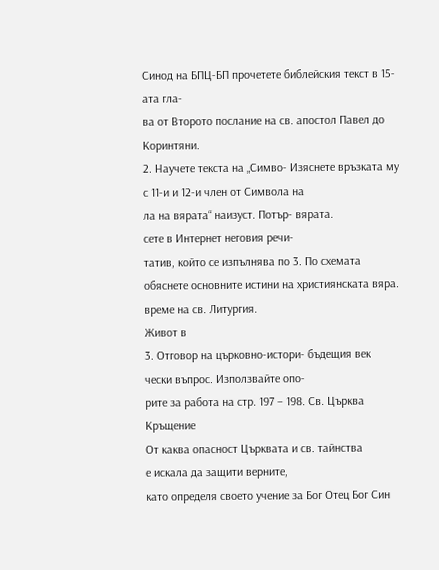Синод на БПЦ-БП прочетете библейския текст в 15-ата гла-
ва от Второто послание на св. апостол Павел до Коринтяни.
2. Научете текста на „Симво- Изяснете връзката му с 11-и и 12-и член от Символа на
ла на вярата“ наизуст. Потър- вярата.
сете в Интернет неговия речи-
татив, който се изпълнява по 3. По схемата обяснете основните истини на християнската вяра.
време на св. Литургия.
Живот в
3. Отговор на църковно-истори- бъдещия век
чески въпрос. Използвайте опо-
рите за работа на стр. 197 – 198. Св. Църква Кръщение
От каква опасност Църквата и св. тайнства
е искала да защити верните,
като определя своето учение за Бог Отец Бог Син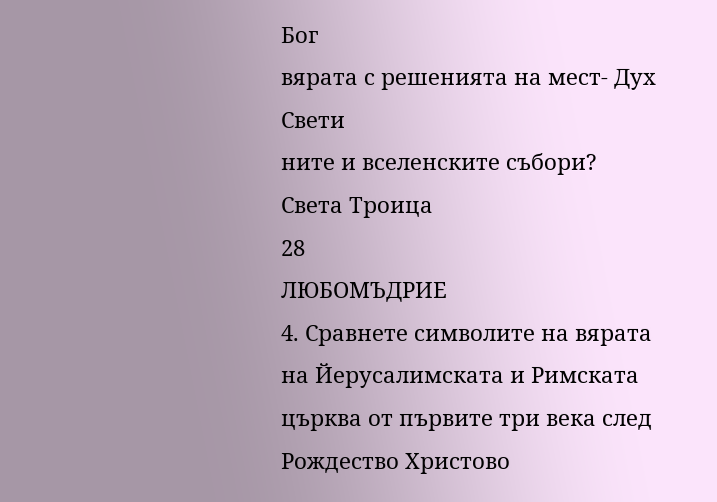Бог
вярата с решенията на мест- Дух Свети
ните и вселенските събори?
Света Троица
28
ЛЮБОМЪДРИЕ
4. Сравнете символите на вярата на Йерусалимската и Римската
църква от първите три века след Рождество Христово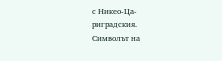с Никео-Ца-
риградския.
Символът на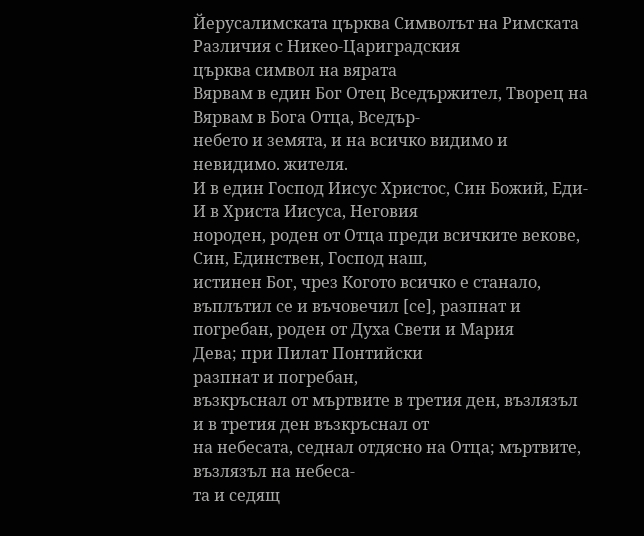Йерусалимската църква Символът на Римската Различия с Никео-Цариградския
църква символ на вярата
Вярвам в един Бог Отец Вседържител, Творец на Вярвам в Бога Отца, Вседър-
небето и земята, и на всичко видимо и невидимо. жителя.
И в един Господ Иисус Христос, Син Божий, Еди- И в Христа Иисуса, Неговия
нороден, роден от Отца преди всичките векове, Син, Единствен, Господ наш,
истинен Бог, чрез Когото всичко е станало,
въплътил се и въчовечил [се], разпнат и погребан, роден от Духа Свети и Мария
Дева; при Пилат Понтийски
разпнат и погребан,
възкръснал от мъртвите в третия ден, възлязъл и в третия ден възкръснал от
на небесата, седнал отдясно на Отца; мъртвите, възлязъл на небеса-
та и седящ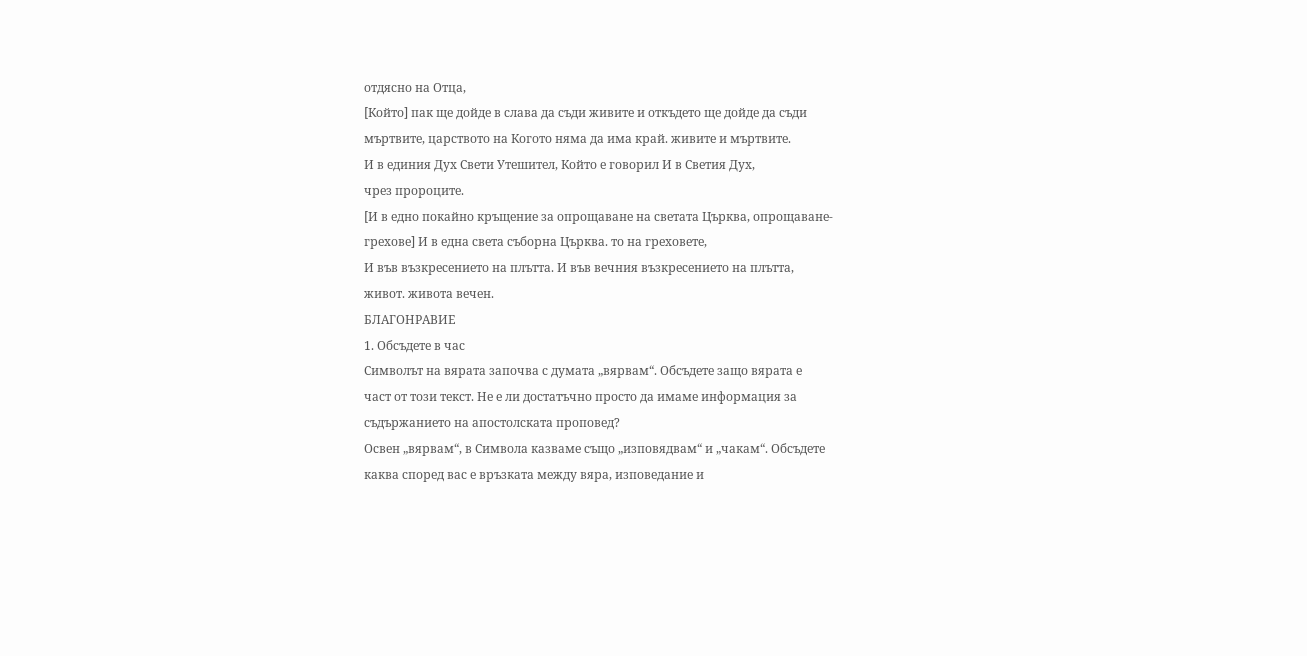отдясно на Отца,
[Който] пак ще дойде в слава да съди живите и откъдето ще дойде да съди
мъртвите, царството на Когото няма да има край. живите и мъртвите.
И в единия Дух Свети Утешител, Който е говорил И в Светия Дух,
чрез пророците.
[И в едно покайно кръщение за опрощаване на светата Църква, опрощаване-
грехове] И в една света съборна Църква. то на греховете,
И във възкресението на плътта. И във вечния възкресението на плътта,
живот. живота вечен.
БЛАГОНРАВИЕ
1. Обсъдете в час
Символът на вярата започва с думата „вярвам“. Обсъдете защо вярата е
част от този текст. Не е ли достатъчно просто да имаме информация за
съдържанието на апостолската проповед?
Освен „вярвам“, в Символа казваме също „изповядвам“ и „чакам“. Обсъдете
каква според вас е връзката между вяра, изповедание и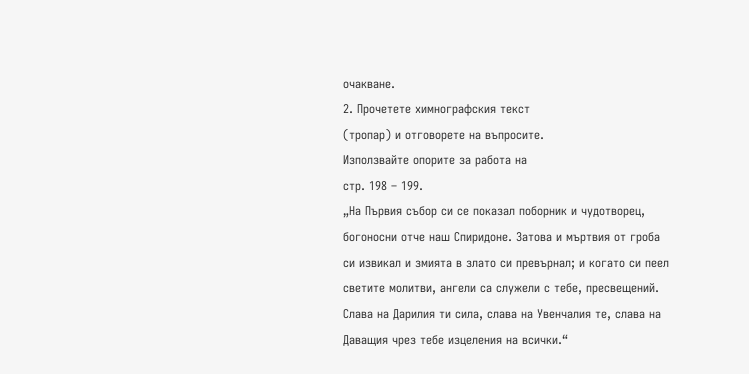очакване.
2. Прочетете химнографския текст
(тропар) и отговорете на въпросите.
Използвайте опорите за работа на
стр. 198 – 199.
„На Първия събор си се показал поборник и чудотворец,
богоносни отче наш Спиридоне. Затова и мъртвия от гроба
си извикал и змията в злато си превърнал; и когато си пеел
светите молитви, ангели са служели с тебе, пресвещений.
Слава на Дарилия ти сила, слава на Увенчалия те, слава на
Даващия чрез тебе изцеления на всички.“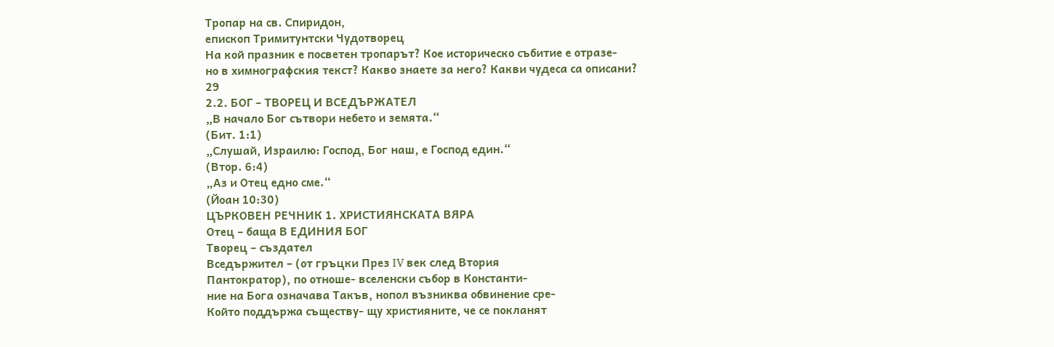Тропар на св. Спиридон,
епископ Тримитунтски Чудотворец
На кой празник е посветен тропарът? Кое историческо събитие е отразе-
но в химнографския текст? Какво знаете за него? Какви чудеса са описани?
29
2.2. БОГ – ТВОРЕЦ И ВСЕДЪРЖАТЕЛ
„В начало Бог сътвори небето и земята.“
(Бит. 1:1)
„Слушай, Израилю: Господ, Бог наш, е Господ един.“
(Втор. 6:4)
„Аз и Отец едно сме.“
(Йоан 10:30)
ЦЪРКОВЕН РЕЧНИК 1. ХРИСТИЯНСКАТА ВЯРА
Отец – баща В ЕДИНИЯ БОГ
Творец – създател
Вседържител – (от гръцки През IV век след Втория
Пантократор), по отноше- вселенски събор в Константи-
ние на Бога означава Такъв, нопол възниква обвинение сре-
Който поддържа съществу- щу християните, че се покланят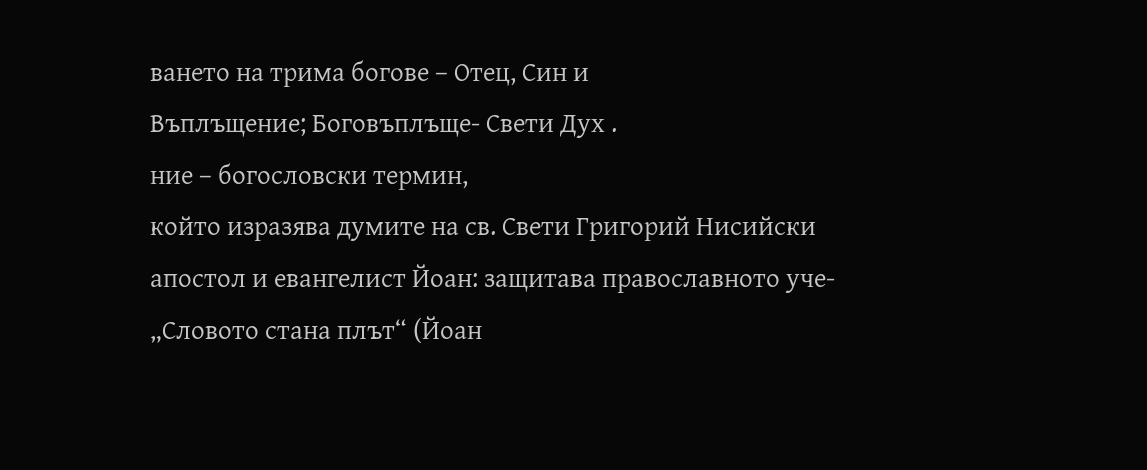ването на трима богове – Отец, Син и
Въплъщение; Боговъплъще- Свети Дух .
ние – богословски термин,
който изразява думите на св. Свети Григорий Нисийски
апостол и евангелист Йоан: защитава православното уче-
„Словото стана плът“ (Йоан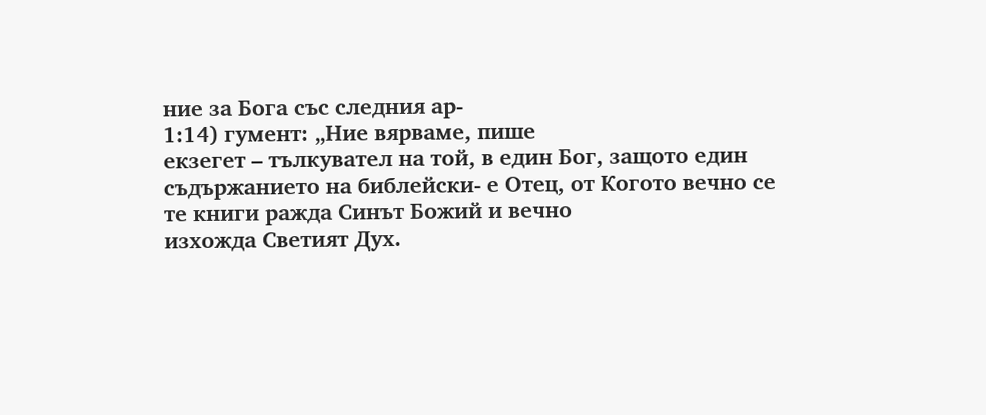ние за Бога със следния ар-
1:14) гумент: „Ние вярваме, пише
екзегет – тълкувател на той, в един Бог, защото един
съдържанието на библейски- е Отец, от Когото вечно се
те книги ражда Синът Божий и вечно
изхожда Светият Дух.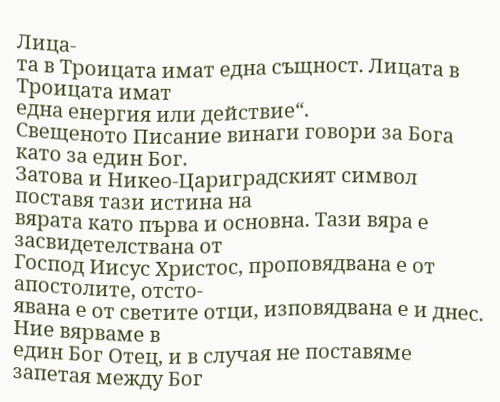Лица-
та в Троицата имат една същност. Лицата в Троицата имат
една енергия или действие“.
Свещеното Писание винаги говори за Бога като за един Бог.
Затова и Никео-Цариградският символ поставя тази истина на
вярата като първа и основна. Тази вяра е засвидетелствана от
Господ Иисус Христос, проповядвана е от апостолите, отсто-
явана е от светите отци, изповядвана е и днес. Ние вярваме в
един Бог Отец, и в случая не поставяме запетая между Бог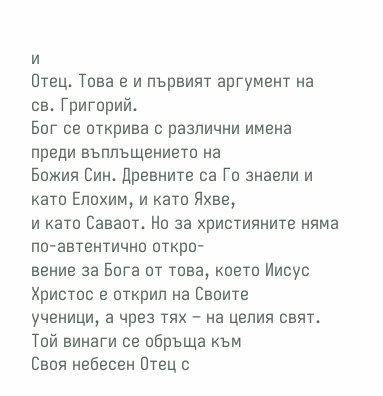и
Отец. Това е и първият аргумент на св. Григорий.
Бог се открива с различни имена преди въплъщението на
Божия Син. Древните са Го знаели и като Елохим, и като Яхве,
и като Саваот. Но за християните няма по-автентично откро-
вение за Бога от това, което Иисус Христос е открил на Своите
ученици, а чрез тях – на целия свят. Той винаги се обръща към
Своя небесен Отец с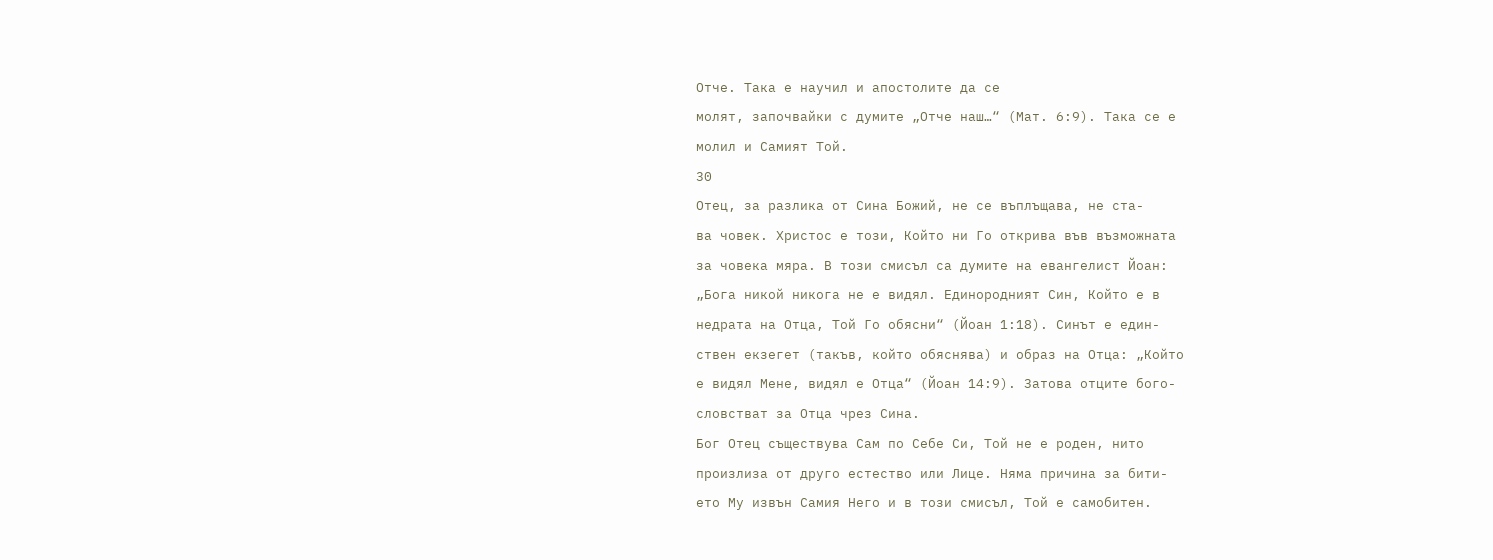Отче. Така е научил и апостолите да се
молят, започвайки с думите „Отче наш…“ (Мат. 6:9). Така се е
молил и Самият Той.
30
Отец, за разлика от Сина Божий, не се въплъщава, не ста-
ва човек. Христос е този, Който ни Го открива във възможната
за човека мяра. В този смисъл са думите на евангелист Йоан:
„Бога никой никога не е видял. Единородният Син, Който е в
недрата на Отца, Той Го обясни“ (Йоан 1:18). Синът е един-
ствен екзегет (такъв, който обяснява) и образ на Отца: „Който
е видял Мене, видял е Отца“ (Йоан 14:9). Затова отците бого-
словстват за Отца чрез Сина.
Бог Отец съществува Сам по Себе Си, Той не е роден, нито
произлиза от друго естество или Лице. Няма причина за бити-
ето Му извън Самия Него и в този смисъл, Той е самобитен.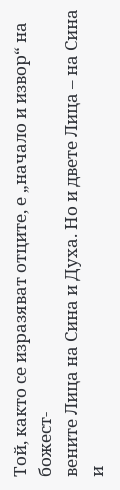Той, както се изразяват отците, е „начало и извор“ на божест-
вените Лица на Сина и Духа. Но и двете Лица – на Сина и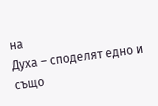на
Духа – споделят едно и също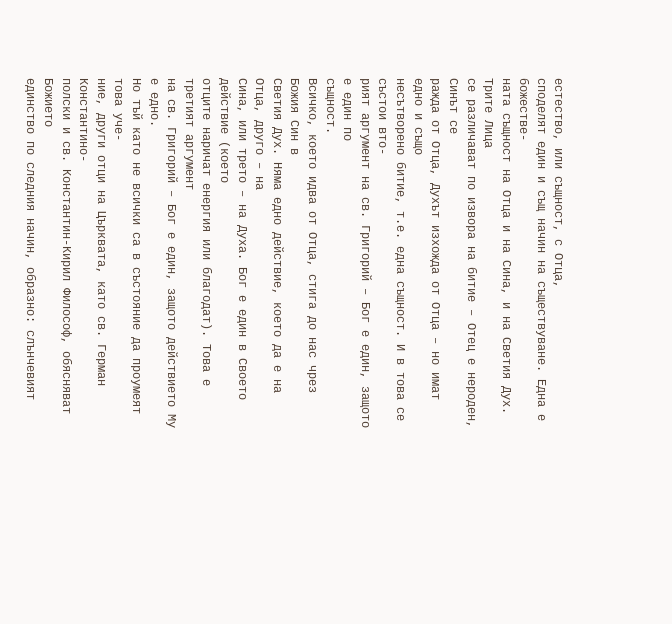естество, или същност, с Отца,
споделят един и същ начин на съществуване. Една е божестве-
ната същност на Отца и на Сина, и на Светия Дух. Трите Лица
се различават по извора на битие – Отец е нероден, Синът се
ражда от Отца, Духът изхожда от Отца – но имат едно и също
несътворено битие, т.е. една същност. И в това се състои вто-
рият аргумент на св. Григорий – Бог е един, защото е един по
същност.
Всичко, което идва от Отца, стига до нас чрез Божия Син в
Светия Дух. Няма едно действие, което да е на Отца, друго – на
Сина, или трето – на Духа. Бог е един в Своето действие (което
отците наричат енергия или благодат). Това е третият аргумент
на св. Григорий – Бог е един, защото действието Му е едно.
Но тъй като не всички са в състояние да проумеят това уче-
ние, други отци на Църквата, като св. Герман Константино-
полски и св. Константин-Кирил Философ, обясняват Божието
единство по следния начин, образно: слънчевият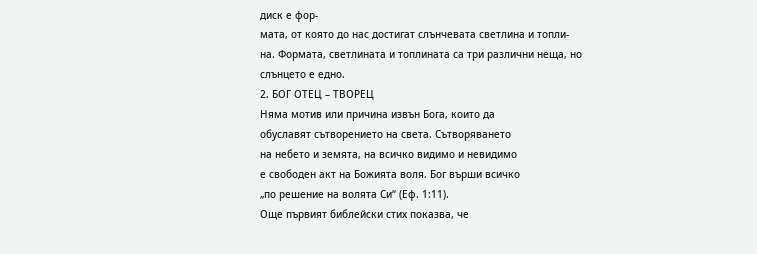диск е фор-
мата, от която до нас достигат слънчевата светлина и топли-
на. Формата, светлината и топлината са три различни неща, но
слънцето е едно.
2. БОГ ОТЕЦ – ТВОРЕЦ
Няма мотив или причина извън Бога, които да
обуславят сътворението на света. Сътворяването
на небето и земята, на всичко видимо и невидимо
е свободен акт на Божията воля. Бог върши всичко
„по решение на волята Си“ (Еф. 1:11).
Още първият библейски стих показва, че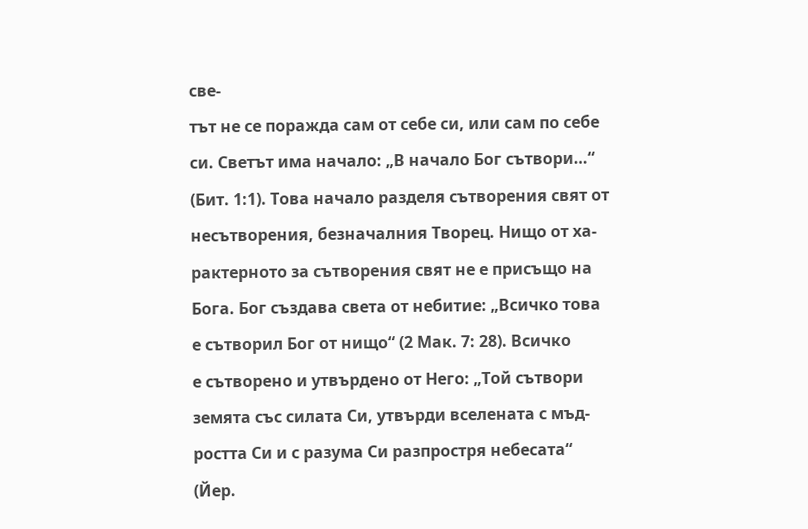све-
тът не се поражда сам от себе си, или сам по себе
си. Светът има начало: „В начало Бог сътвори…“
(Бит. 1:1). Това начало разделя сътворения свят от
несътворения, безначалния Творец. Нищо от ха-
рактерното за сътворения свят не е присъщо на
Бога. Бог създава света от небитие: „Всичко това
е сътворил Бог от нищо“ (2 Мак. 7: 28). Всичко
е сътворено и утвърдено от Него: „Той сътвори
земята със силата Си, утвърди вселената с мъд-
ростта Си и с разума Си разпростря небесата“
(Йер.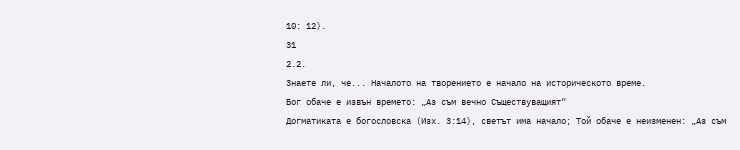10: 12).
31
2.2.
Знаете ли, че... Началото на творението е начало на историческото време.
Бог обаче е извън времето: „Аз съм вечно Съществуващият“
Догматиката е богословска (Изх. 3:14), светът има начало; Той обаче е неизменен: „Аз съм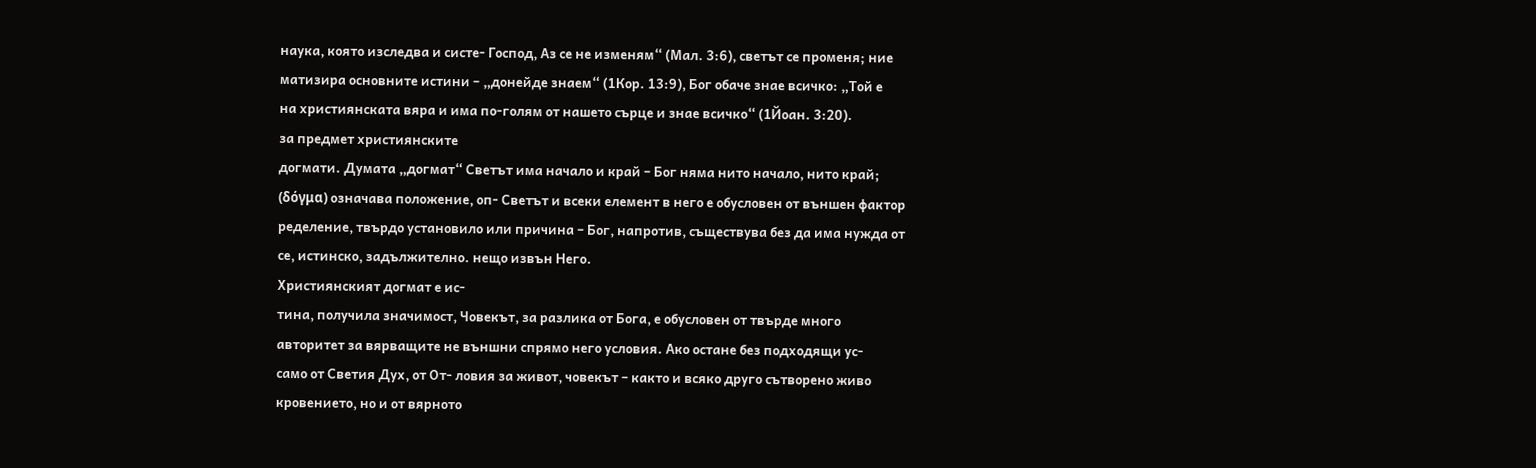наука, която изследва и систе- Господ, Аз се не изменям“ (Мал. 3:6), светът се променя; ние
матизира основните истини – „донейде знаем“ (1Кор. 13:9), Бог обаче знае всичко: „Той е
на християнската вяра и има по-голям от нашето сърце и знае всичко“ (1Йоан. 3:20).
за предмет християнските
догмати. Думата „догмат“ Светът има начало и край – Бог няма нито начало, нито край;
(δόγμα) означава положение, оп- Светът и всеки елемент в него е обусловен от външен фактор
ределение, твърдо установило или причина – Бог, напротив, съществува без да има нужда от
се, истинско, задължително. нещо извън Него.
Християнският догмат е ис-
тина, получила значимост, Човекът, за разлика от Бога, е обусловен от твърде много
авторитет за вярващите не външни спрямо него условия. Ако остане без подходящи ус-
само от Светия Дух, от От- ловия за живот, човекът – както и всяко друго сътворено живо
кровението, но и от вярното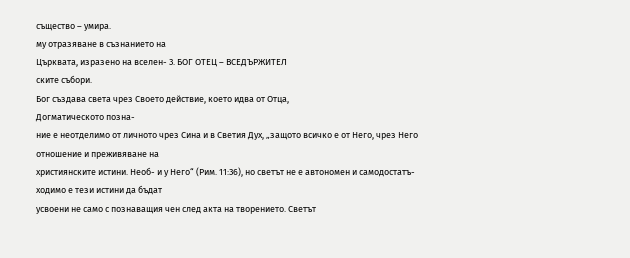същество – умира.
му отразяване в съзнанието на
Църквата, изразено на вселен- 3. БОГ ОТЕЦ – ВСЕДЪРЖИТЕЛ
ските събори.
Бог създава света чрез Своето действие, което идва от Отца,
Догматическото позна-
ние е неотделимо от личното чрез Сина и в Светия Дух, „защото всичко е от Него, чрез Него
отношение и преживяване на
християнските истини. Необ- и у Него“ (Рим. 11:36), но светът не е автономен и самодостатъ-
ходимо е тези истини да бъдат
усвоени не само с познаващия чен след акта на творението. Светът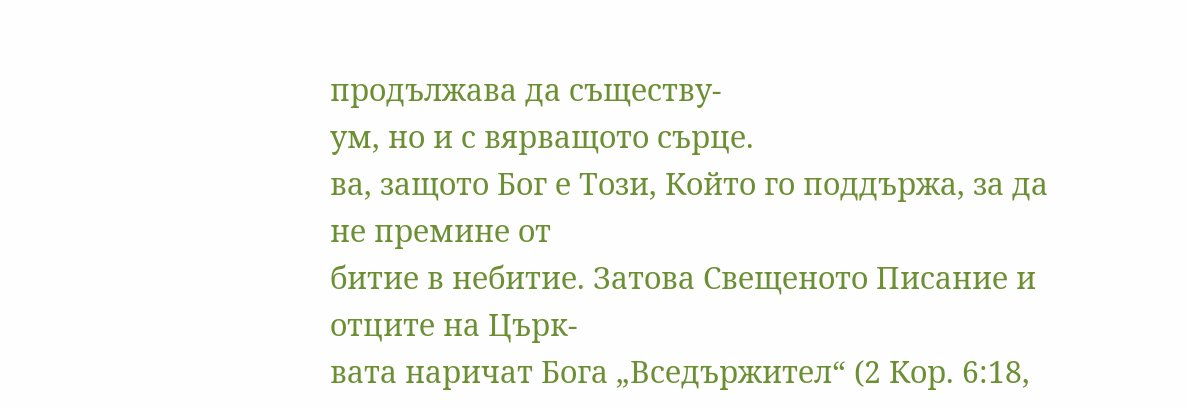продължава да съществу-
ум, но и с вярващото сърце.
ва, защото Бог е Този, Който го поддържа, за да не премине от
битие в небитие. Затова Свещеното Писание и отците на Църк-
вата наричат Бога „Вседържител“ (2 Кор. 6:18,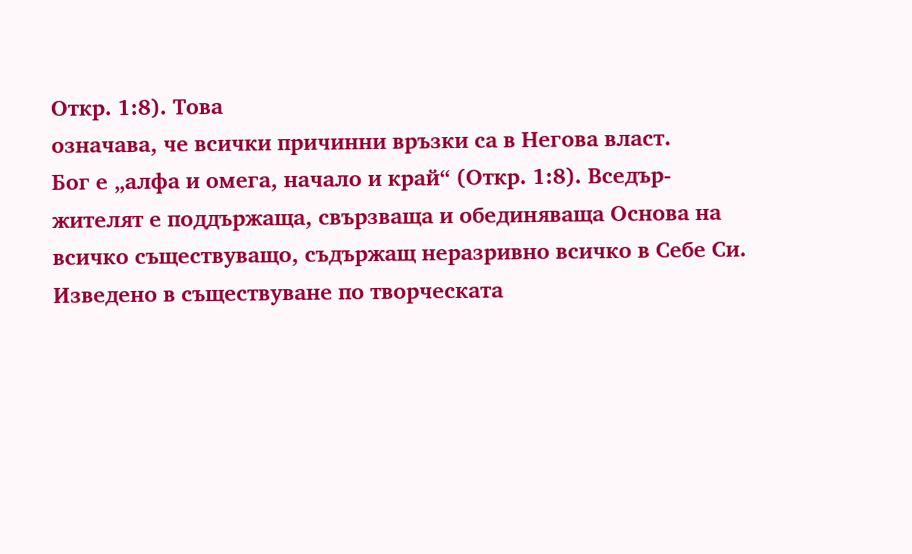Откр. 1:8). Това
означава, че всички причинни връзки са в Негова власт.
Бог е „алфа и омега, начало и край“ (Откр. 1:8). Вседър-
жителят е поддържаща, свързваща и обединяваща Основа на
всичко съществуващо, съдържащ неразривно всичко в Себе Си.
Изведено в съществуване по творческата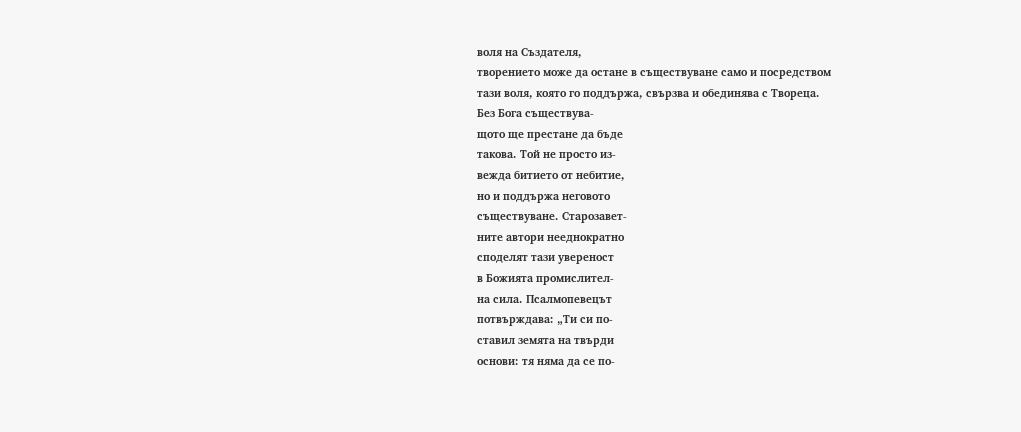воля на Създателя,
творението може да остане в съществуване само и посредством
тази воля, която го поддържа, свързва и обединява с Твореца.
Без Бога съществува-
щото ще престане да бъде
такова. Той не просто из-
вежда битието от небитие,
но и поддържа неговото
съществуване. Старозавет-
ните автори нееднократно
споделят тази увереност
в Божията промислител-
на сила. Псалмопевецът
потвърждава: „Ти си по-
ставил земята на твърди
основи: тя няма да се по-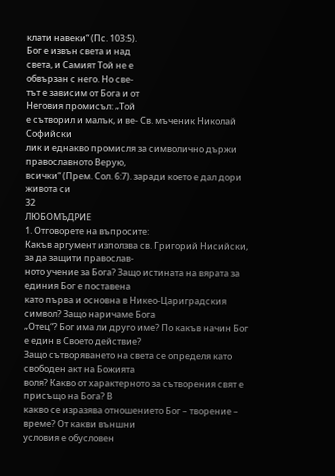клати навеки“ (Пс. 103:5).
Бог е извън света и над
света, и Самият Той не е
обвързан с него. Но све-
тът е зависим от Бога и от
Неговия промисъл: „Той
е сътворил и малък, и ве- Св. мъченик Николай Софийски
лик и еднакво промисля за символично държи православното Верую,
всички“ (Прем. Сол. 6:7). заради което е дал дори живота си
32
ЛЮБОМЪДРИЕ
1. Отговорете на въпросите:
Какъв аргумент използва св. Григорий Нисийски, за да защити православ-
ното учение за Бога? Защо истината на вярата за единия Бог е поставена
като първа и основна в Никео-Цариградския символ? Защо наричаме Бога
„Отец“? Бог има ли друго име? По какъв начин Бог е един в Своето действие?
Защо сътворяването на света се определя като свободен акт на Божията
воля? Какво от характерното за сътворения свят е присъщо на Бога? В
какво се изразява отношението Бог – творение – време? От какви външни
условия е обусловен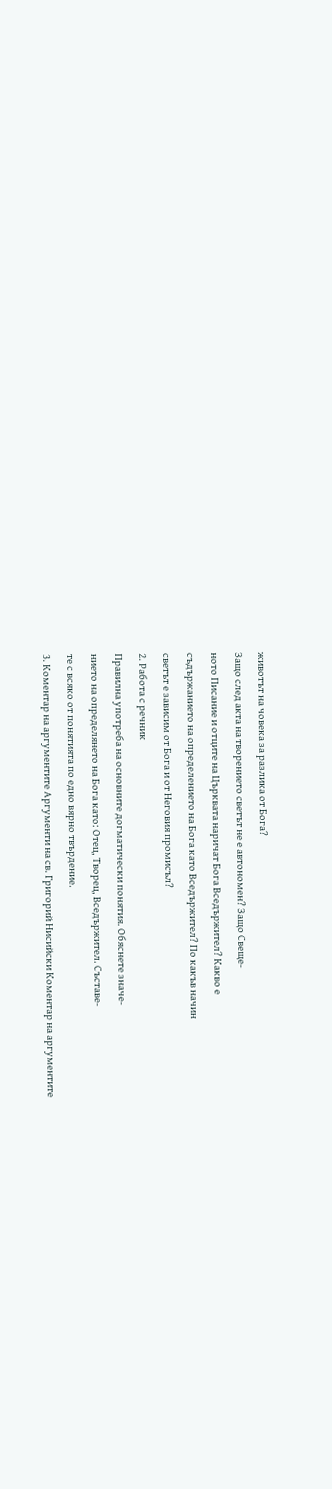животът на човека за разлика от Бога?
Защо след акта на творението светът не е автономен? Защо Свеще-
ното Писание и отците на Църквата наричат Бога Вседържител? Какво е
съдържанието на определението на Бога като Вседържител? По какъв начин
светът е зависим от Бога и от Неговия промисъл?
2. Работа с речник
Правилна употреба на основните догматически понятия. Обяснете значе-
нието на определянето на Бога като: Отец, Творец, Вседържител. Съставе-
те с всяко от понятията по едно вярно твърдение.
3. Коментар на аргументите Аргументи на св. Григорий Нисийски Коментар на аргументите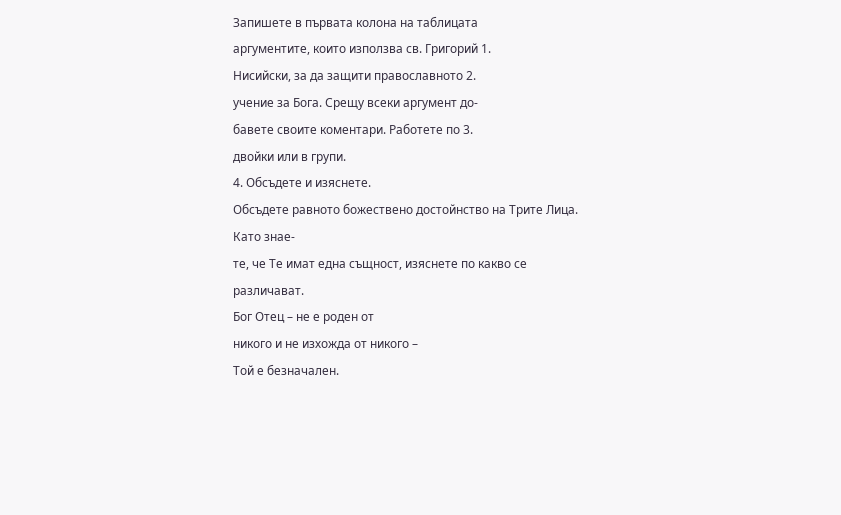Запишете в първата колона на таблицата
аргументите, които използва св. Григорий 1.
Нисийски, за да защити православното 2.
учение за Бога. Срещу всеки аргумент до-
бавете своите коментари. Работете по 3.
двойки или в групи.
4. Обсъдете и изяснете.
Обсъдете равното божествено достойнство на Трите Лица. Като знае-
те, че Те имат една същност, изяснете по какво се различават.
Бог Отец – не е роден от
никого и не изхожда от никого –
Той е безначален.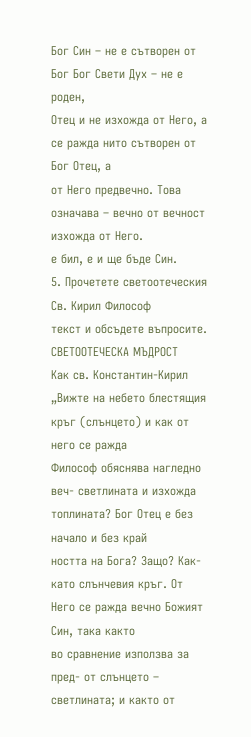Бог Син – не е сътворен от Бог Бог Свети Дух – не е роден,
Отец и не изхожда от Него, а се ражда нито сътворен от Бог Отец, а
от Него предвечно. Това означава – вечно от вечност изхожда от Него.
е бил, е и ще бъде Син.
5. Прочетете светоотеческия Св. Кирил Философ
текст и обсъдете въпросите. СВЕТООТЕЧЕСКА МЪДРОСТ
Как св. Константин-Кирил
„Вижте на небето блестящия кръг (слънцето) и как от него се ражда
Философ обяснява нагледно веч- светлината и изхожда топлината? Бог Отец е без начало и без край
ността на Бога? Защо? Как- като слънчевия кръг. От Него се ражда вечно Божият Син, така както
во сравнение използва за пред- от слънцето – светлината; и както от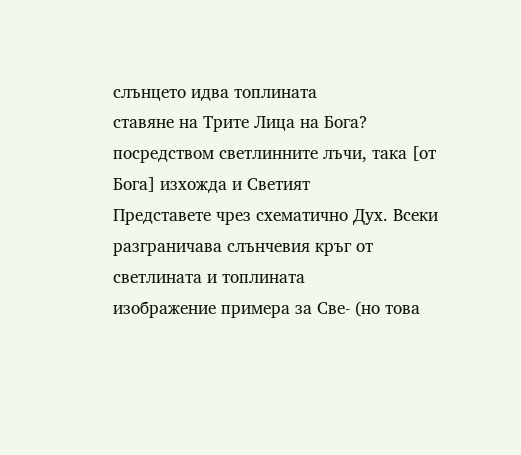слънцето идва топлината
ставяне на Трите Лица на Бога? посредством светлинните лъчи, така [от Бога] изхожда и Светият
Представете чрез схематично Дух. Всеки разграничава слънчевия кръг от светлината и топлината
изображение примера за Све- (но това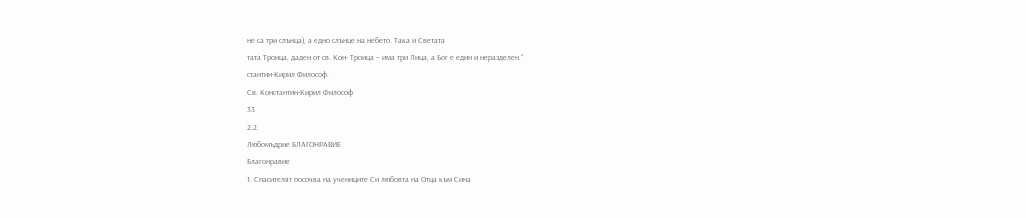не са три слънца), а едно слънце на небето. Така и Светата
тата Троица, даден от св. Кон- Троица – има три Лица, а Бог е един и неразделен.“
стантин-Кирил Философ.
Св. Константин-Кирил Философ
33
2.2.
Любомъдрие БЛАГОНРАВИЕ
Благонравие
1. Спасителят посочва на учениците Си любовта на Отца към Сина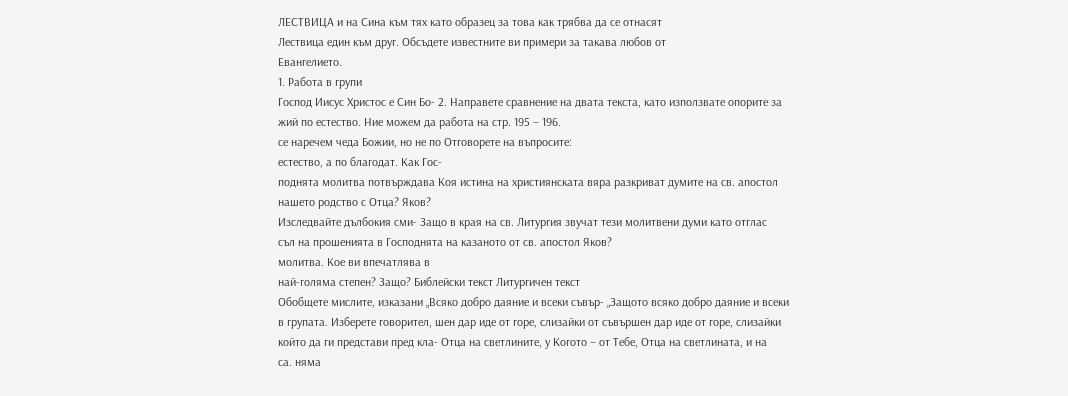ЛЕСТВИЦА и на Сина към тях като образец за това как трябва да се отнасят
Лествица един към друг. Обсъдете известните ви примери за такава любов от
Евангелието.
1. Работа в групи
Господ Иисус Христос е Син Бо- 2. Направете сравнение на двата текста, като използвате опорите за
жий по естество. Ние можем да работа на стр. 195 – 196.
се наречем чеда Божии, но не по Отговорете на въпросите:
естество, а по благодат. Как Гос-
поднята молитва потвърждава Коя истина на християнската вяра разкриват думите на св. апостол
нашето родство с Отца? Яков?
Изследвайте дълбокия сми- Защо в края на св. Литургия звучат тези молитвени думи като отглас
съл на прошенията в Господнята на казаното от св. апостол Яков?
молитва. Кое ви впечатлява в
най-голяма степен? Защо? Библейски текст Литургичен текст
Обобщете мислите, изказани „Всяко добро даяние и всеки съвър- „Защото всяко добро даяние и всеки
в групата. Изберете говорител, шен дар иде от горе, слизайки от съвършен дар иде от горе, слизайки
който да ги представи пред кла- Отца на светлините, у Когото – от Тебе, Отца на светлината, и на
са. няма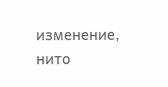изменение, нито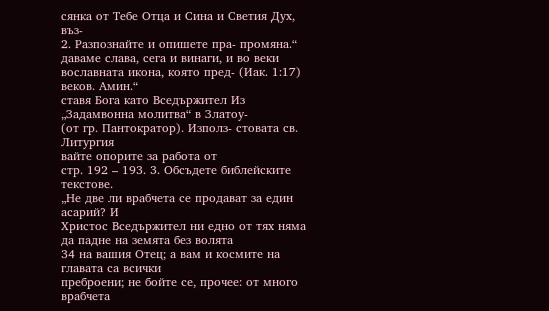сянка от Тебе Отца и Сина и Светия Дух, въз-
2. Разпознайте и опишете пра- промяна.“ даваме слава, сега и винаги, и во веки
вославната икона, която пред- (Иак. 1:17) веков. Амин.“
ставя Бога като Вседържител Из „Задамвонна молитва“ в Златоу-
(от гр. Пантократор). Използ- стовата св. Литургия
вайте опорите за работа от
стр. 192 – 193. 3. Обсъдете библейските текстове.
„Не две ли врабчета се продават за един асарий? И
Христос Вседържител ни едно от тях няма да падне на земята без волята
34 на вашия Отец; а вам и космите на главата са всички
преброени; не бойте се, прочее: от много врабчета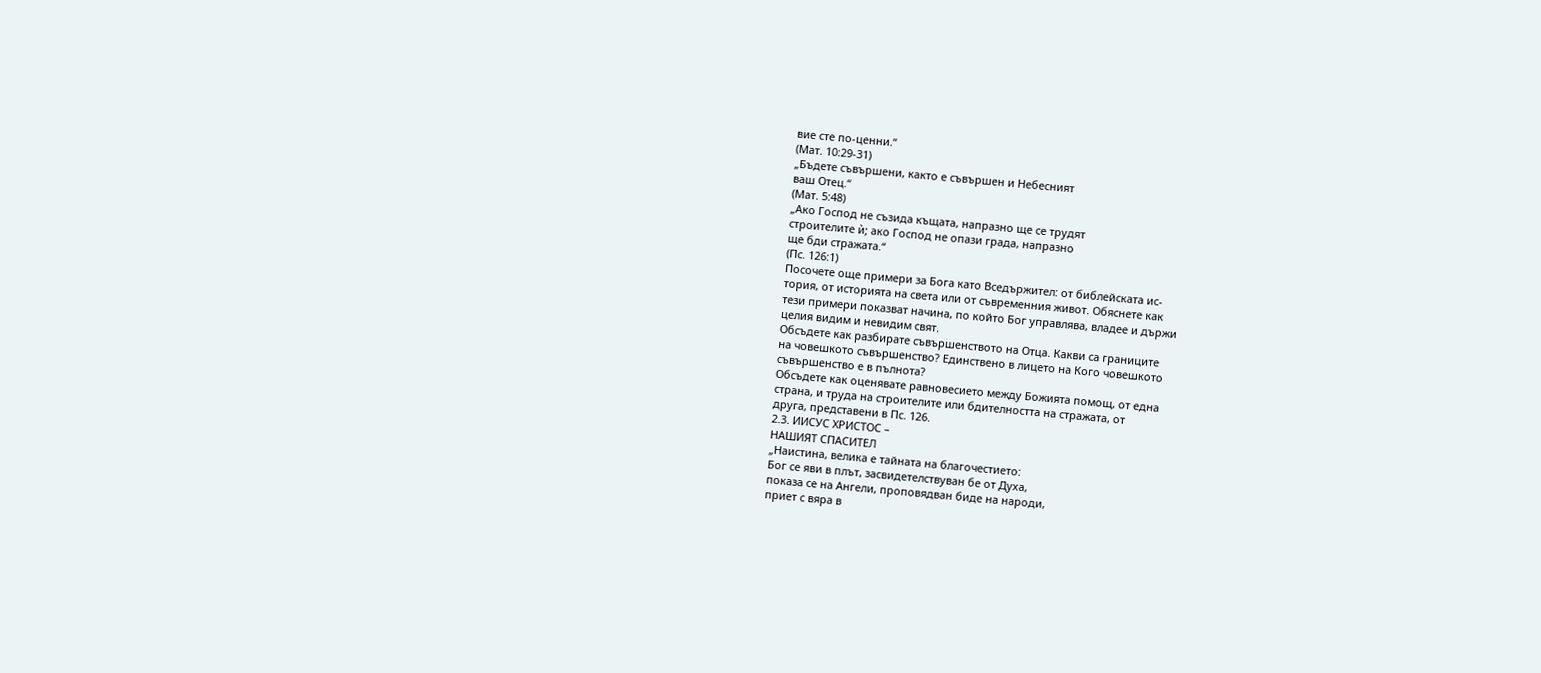вие сте по-ценни.“
(Мат. 10:29-31)
„Бъдете съвършени, както е съвършен и Небесният
ваш Отец.“
(Мат. 5:48)
„Ако Господ не съзида къщата, напразно ще се трудят
строителите ѝ; ако Господ не опази града, напразно
ще бди стражата.“
(Пс. 126:1)
Посочете още примери за Бога като Вседържител: от библейската ис-
тория, от историята на света или от съвременния живот. Обяснете как
тези примери показват начина, по който Бог управлява, владее и държи
целия видим и невидим свят.
Обсъдете как разбирате съвършенството на Отца. Какви са границите
на човешкото съвършенство? Единствено в лицето на Кого човешкото
съвършенство е в пълнота?
Обсъдете как оценявате равновесието между Божията помощ, от една
страна, и труда на строителите или бдителността на стражата, от
друга, представени в Пс. 126.
2.3. ИИСУС ХРИСТОС –
НАШИЯТ СПАСИТЕЛ
„Наистина, велика е тайната на благочестието:
Бог се яви в плът, засвидетелствуван бе от Духа,
показа се на Ангели, проповядван биде на народи,
приет с вяра в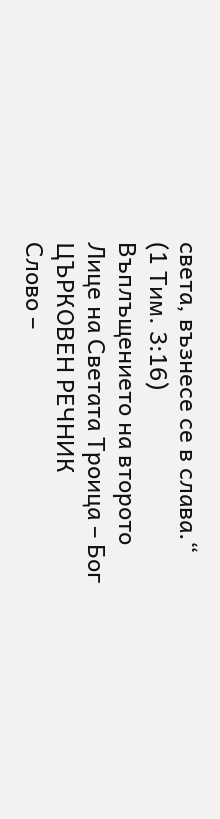света, възнесе се в слава.“
(1 Тим. 3:16)
Въплъщението на второто Лице на Светата Троица – Бог ЦЪРКОВЕН РЕЧНИК
Слово –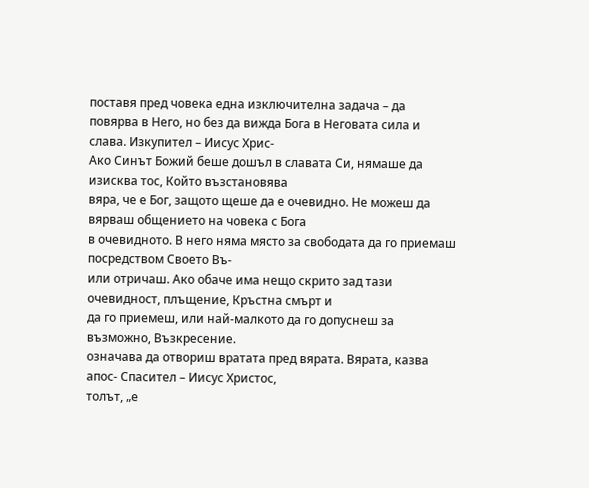поставя пред човека една изключителна задача – да
повярва в Него, но без да вижда Бога в Неговата сила и слава. Изкупител – Иисус Хрис-
Ако Синът Божий беше дошъл в славата Си, нямаше да изисква тос, Който възстановява
вяра, че е Бог, защото щеше да е очевидно. Не можеш да вярваш общението на човека с Бога
в очевидното. В него няма място за свободата да го приемаш посредством Своето Въ-
или отричаш. Ако обаче има нещо скрито зад тази очевидност, плъщение, Кръстна смърт и
да го приемеш, или най-малкото да го допуснеш за възможно, Възкресение.
означава да отвориш вратата пред вярата. Вярата, казва апос- Спасител – Иисус Христос,
толът, „е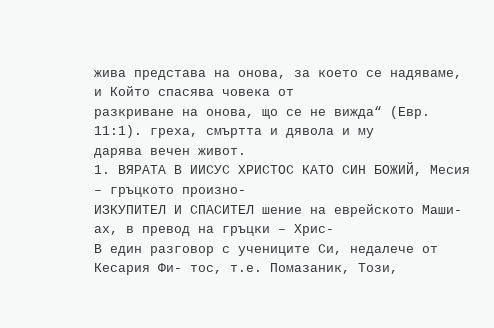жива представа на онова, за което се надяваме, и Който спасява човека от
разкриване на онова, що се не вижда“ (Евр. 11:1). греха, смъртта и дявола и му
дарява вечен живот.
1. ВЯРАТА В ИИСУС ХРИСТОС КАТО СИН БОЖИЙ, Месия – гръцкото произно-
ИЗКУПИТЕЛ И СПАСИТЕЛ шение на еврейското Маши-
ах, в превод на гръцки – Хрис-
В един разговор с учениците Си, недалече от Кесария Фи- тос, т.е. Помазаник, Този,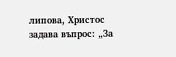липова, Христос задава въпрос: „За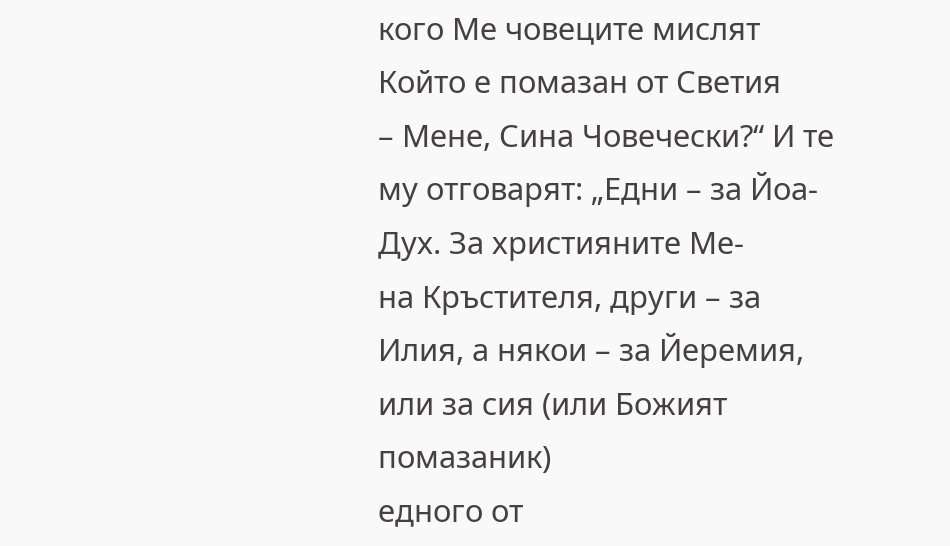кого Ме човеците мислят Който е помазан от Светия
– Мене, Сина Човечески?“ И те му отговарят: „Едни – за Йоа- Дух. За християните Ме-
на Кръстителя, други – за Илия, а някои – за Йеремия, или за сия (или Божият помазаник)
едного от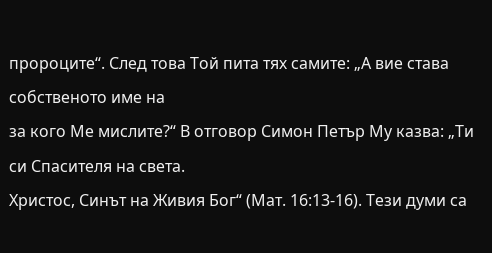пророците“. След това Той пита тях самите: „А вие става собственото име на
за кого Ме мислите?“ В отговор Симон Петър Му казва: „Ти си Спасителя на света.
Христос, Синът на Живия Бог“ (Мат. 16:13-16). Тези думи са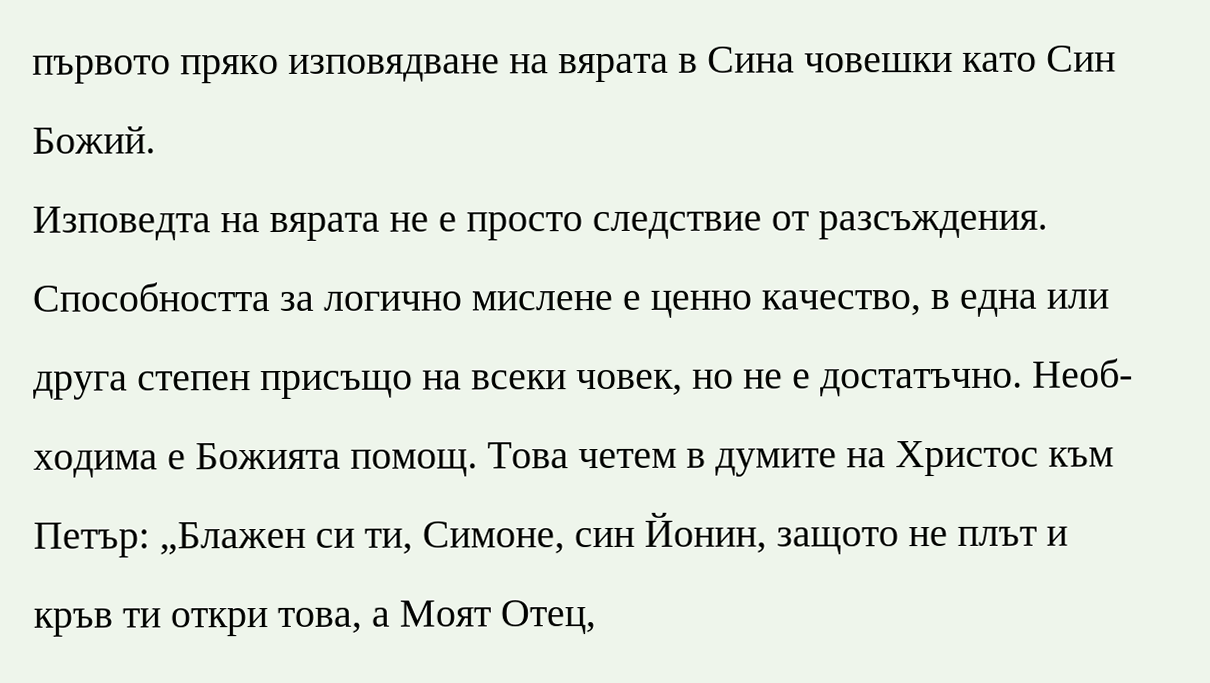първото пряко изповядване на вярата в Сина човешки като Син
Божий.
Изповедта на вярата не е просто следствие от разсъждения.
Способността за логично мислене е ценно качество, в една или
друга степен присъщо на всеки човек, но не е достатъчно. Необ-
ходима е Божията помощ. Това четем в думите на Христос към
Петър: „Блажен си ти, Симоне, син Йонин, защото не плът и
кръв ти откри това, а Моят Отец,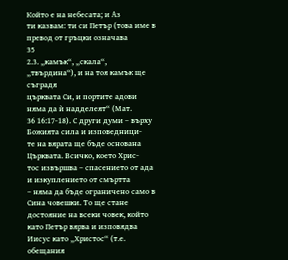Който е на небесата; и Аз
ти казвам: ти си Петър (това име в превод от гръцки означава
35
2.3. „камък“, „скала“, „твърдина“), и на тоя камък ще съградя
църквата Си, и портите адови няма да ѝ надделеят“ (Мат.
36 16:17-18). С други думи – върху Божията сила и изповедници-
те на вярата ще бъде основана Църквата. Всичко, което Хрис-
тос извършва – спасението от ада и изкуплението от смъртта
– няма да бъде ограничено само в Сина човешки. То ще стане
достояние на всеки човек, който като Петър вярва и изповядва
Иисус като „Христос“ (т.е. обещания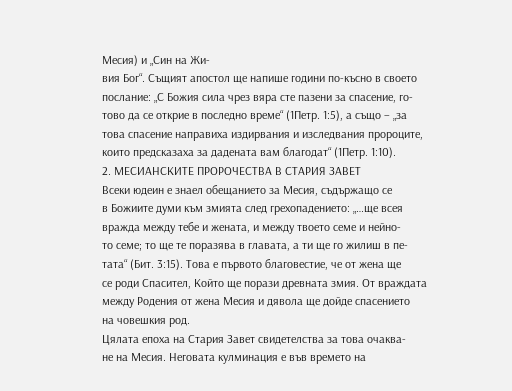Месия) и „Син на Жи-
вия Бог“. Същият апостол ще напише години по-късно в своето
послание: „С Божия сила чрез вяра сте пазени за спасение, го-
тово да се открие в последно време“ (1Петр. 1:5), а също – „за
това спасение направиха издирвания и изследвания пророците,
които предсказаха за дадената вам благодат“ (1Петр. 1:10).
2. МЕСИАНСКИТЕ ПРОРОЧЕСТВА В СТАРИЯ ЗАВЕТ
Всеки юдеин е знаел обещанието за Месия, съдържащо се
в Божиите думи към змията след грехопадението: „…ще всея
вражда между тебе и жената, и между твоето семе и нейно-
то семе; то ще те поразява в главата, а ти ще го жилиш в пе-
тата“ (Бит. 3:15). Това е първото благовестие, че от жена ще
се роди Спасител, Който ще порази древната змия. От враждата
между Родения от жена Месия и дявола ще дойде спасението
на човешкия род.
Цялата епоха на Стария Завет свидетелства за това очаква-
не на Месия. Неговата кулминация е във времето на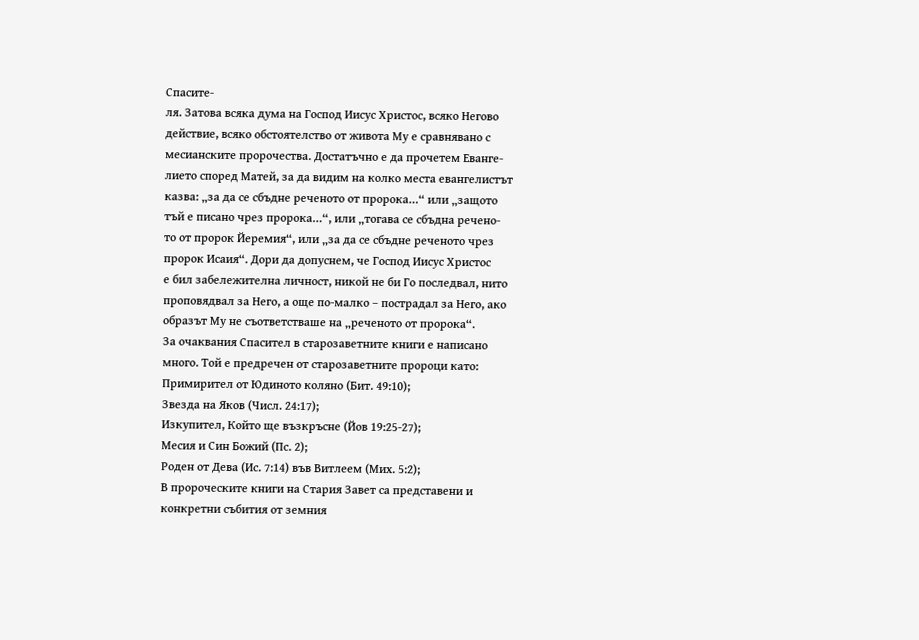Спасите-
ля. Затова всяка дума на Господ Иисус Христос, всяко Негово
действие, всяко обстоятелство от живота Му е сравнявано с
месианските пророчества. Достатъчно е да прочетем Еванге-
лието според Матей, за да видим на колко места евангелистът
казва: „за да се сбъдне реченото от пророка…“ или „защото
тъй е писано чрез пророка…“, или „тогава се сбъдна речено-
то от пророк Йеремия“, или „за да се сбъдне реченото чрез
пророк Исаия“. Дори да допуснем, че Господ Иисус Христос
е бил забележителна личност, никой не би Го последвал, нито
проповядвал за Него, а още по-малко – пострадал за Него, ако
образът Му не съответстваше на „реченото от пророка“.
За очаквания Спасител в старозаветните книги е написано
много. Той е предречен от старозаветните пророци като:
Примирител от Юдиното коляно (Бит. 49:10);
Звезда на Яков (Числ. 24:17);
Изкупител, Който ще възкръсне (Йов 19:25-27);
Месия и Син Божий (Пс. 2);
Роден от Дева (Ис. 7:14) във Витлеем (Мих. 5:2);
В пророческите книги на Стария Завет са представени и
конкретни събития от земния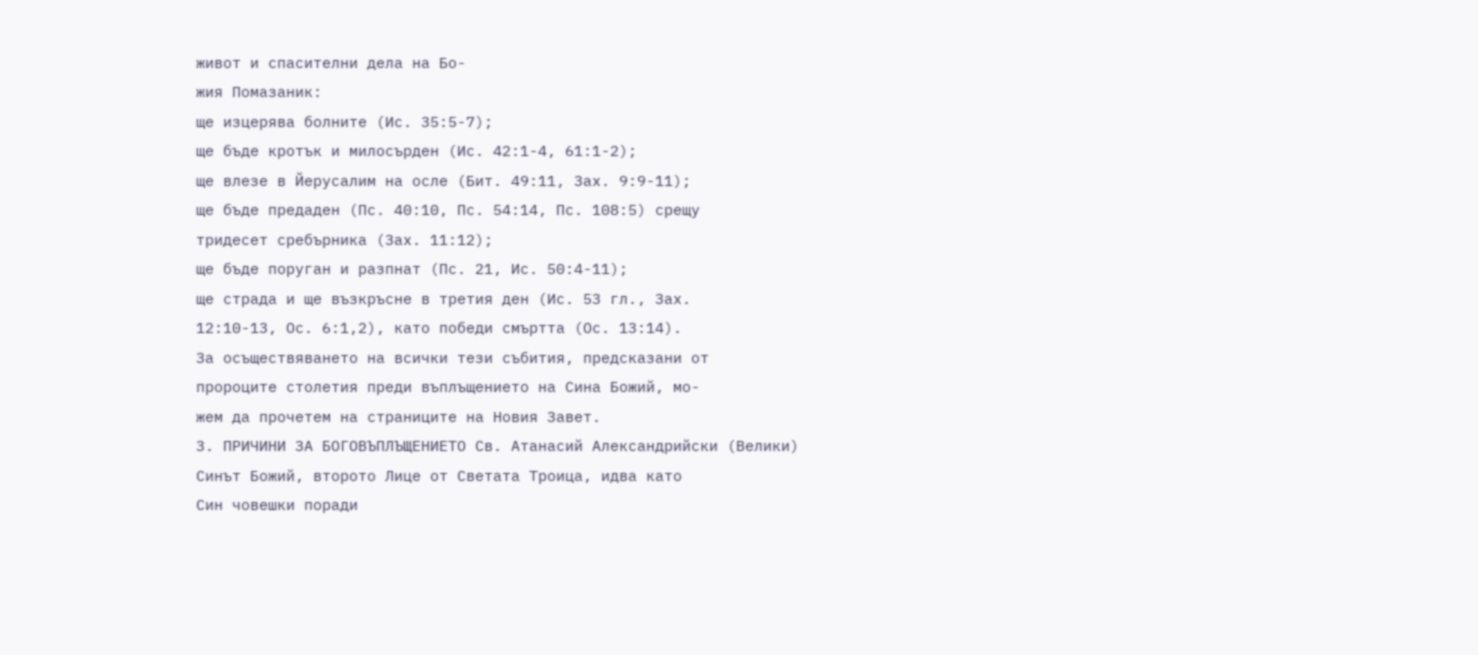живот и спасителни дела на Бо-
жия Помазаник:
ще изцерява болните (Ис. 35:5-7);
ще бъде кротък и милосърден (Ис. 42:1-4, 61:1-2);
ще влезе в Йерусалим на осле (Бит. 49:11, Зах. 9:9-11);
ще бъде предаден (Пс. 40:10, Пс. 54:14, Пс. 108:5) срещу
тридесет сребърника (Зах. 11:12);
ще бъде поруган и разпнат (Пс. 21, Ис. 50:4-11);
ще страда и ще възкръсне в третия ден (Ис. 53 гл., Зах.
12:10-13, Ос. 6:1,2), като победи смъртта (Ос. 13:14).
За осъществяването на всички тези събития, предсказани от
пророците столетия преди въплъщението на Сина Божий, мо-
жем да прочетем на страниците на Новия Завет.
3. ПРИЧИНИ ЗА БОГОВЪПЛЪЩЕНИЕТО Св. Атанасий Александрийски (Велики)
Синът Божий, второто Лице от Светата Троица, идва като
Син човешки поради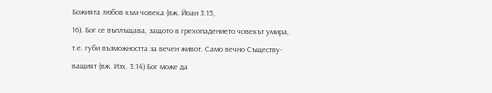Божията любов към човека (вж. Йоан 3:15,
16). Бог се въплъщава, защото в грехопадението човекът умира,
т.е. губи възможността за вечен живот. Само вечно Съществу-
ващият (вж. Изх. 3:14) Бог може да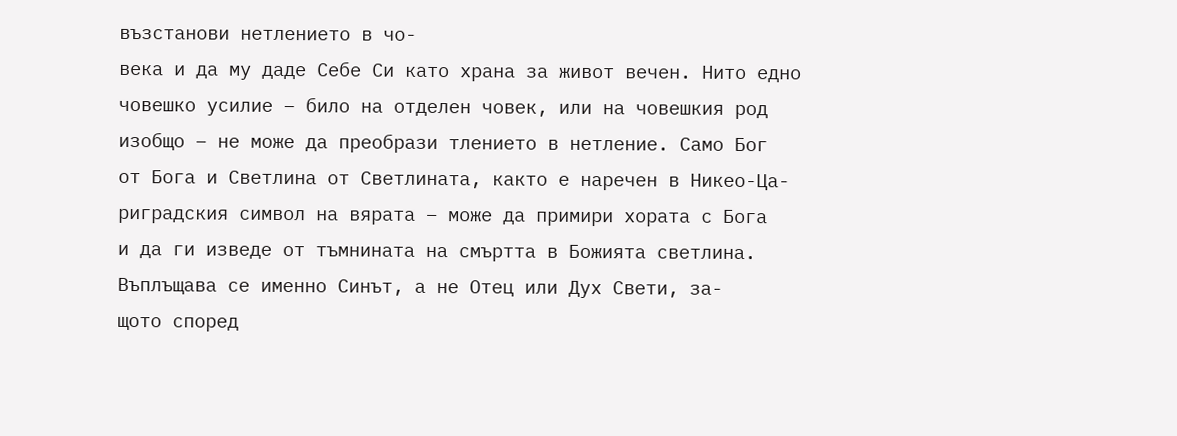възстанови нетлението в чо-
века и да му даде Себе Си като храна за живот вечен. Нито едно
човешко усилие – било на отделен човек, или на човешкия род
изобщо – не може да преобрази тлението в нетление. Само Бог
от Бога и Светлина от Светлината, както е наречен в Никео-Ца-
риградския символ на вярата – може да примири хората с Бога
и да ги изведе от тъмнината на смъртта в Божията светлина.
Въплъщава се именно Синът, а не Отец или Дух Свети, за-
щото според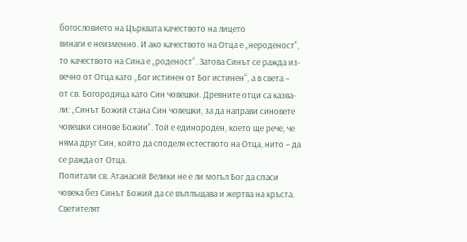богословието на Църквата качеството на лицето
винаги е неизменно. И ако качеството на Отца е „нероденост“,
то качеството на Сина е „роденост“. Затова Синът се ражда из-
вечно от Отца като „Бог истинен от Бог истинен“, а в света –
от св. Богородица като Син човешки. Древните отци са казва-
ли: „Синът Божий стана Син човешки, за да направи синовете
човешки синове Божии“. Той е единороден, което ще рече, че
няма друг Син, който да споделя естеството на Отца, нито – да
се ражда от Отца.
Попитали св. Атанасий Велики не е ли могъл Бог да спаси
човека без Синът Божий да се въплъщава и жертва на кръста.
Светителят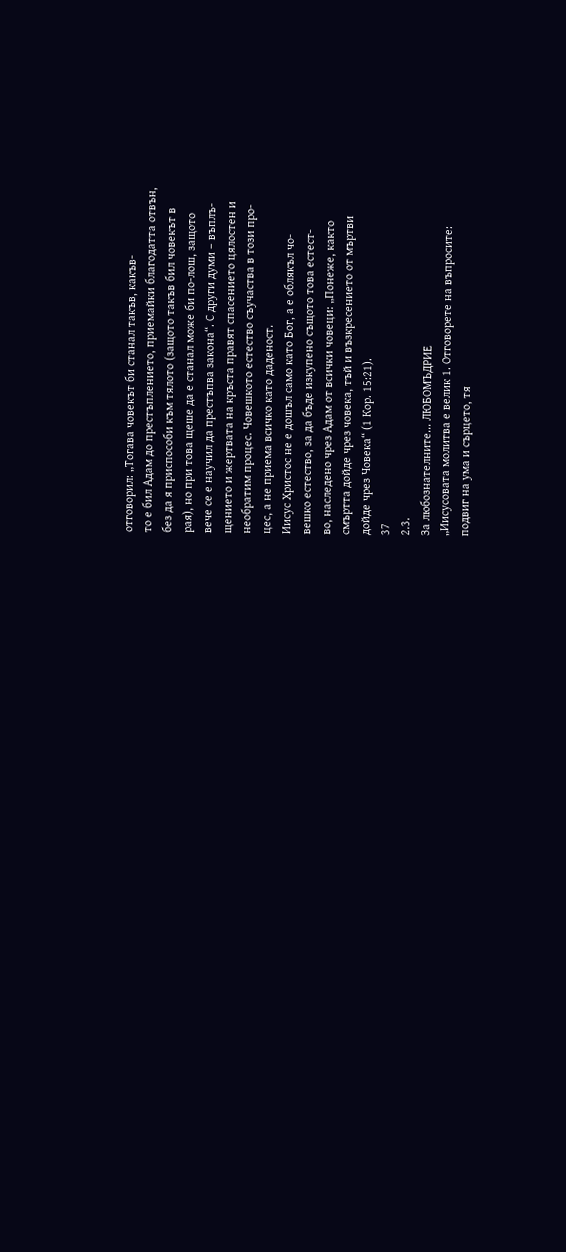отговорил: „Тогава човекът би станал такъв, какъв-
то е бил Адам до престъплението, приемайки благодатта отвън,
без да я приспособи към тялото (защото такъв бил човекът в
рая), но при това щеше да е станал може би по-лош, защото
вече се е научил да престъпва закона“. С други думи – въплъ-
щението и жертвата на кръста правят спасението цялостен и
необратим процес. Човешкото естество съучаства в този про-
цес, а не приема всичко като даденост.
Иисус Христос не е дошъл само като Бог, а е облякъл чо-
вешко естество, за да бъде изкупено същото това естест-
во, наследено чрез Адам от всички човеци: „Понеже, както
смъртта дойде чрез човека, тъй и възкресението от мъртви
дойде чрез Човека“ (1 Кор. 15:21).
37
2.3.
За любознателните... ЛЮБОМЪДРИЕ
„Иисусовата молитва е велик 1. Отговорете на въпросите:
подвиг на ума и сърцето, тя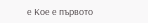е Кое е първото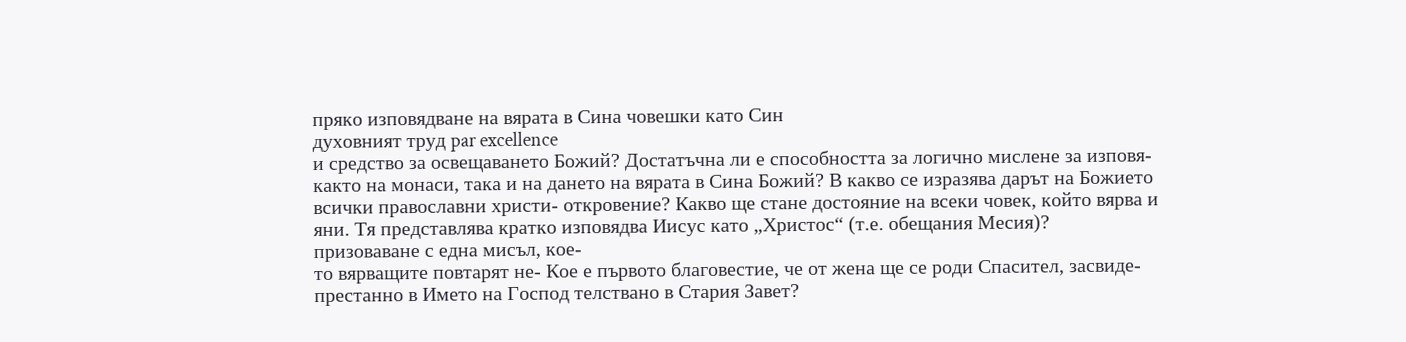пряко изповядване на вярата в Сина човешки като Син
духовният труд par excellence
и средство за освещаването Божий? Достатъчна ли е способността за логично мислене за изповя-
както на монаси, така и на дането на вярата в Сина Божий? В какво се изразява дарът на Божието
всички православни христи- откровение? Какво ще стане достояние на всеки човек, който вярва и
яни. Тя представлява кратко изповядва Иисус като „Христос“ (т.е. обещания Месия)?
призоваване с една мисъл, кое-
то вярващите повтарят не- Кое е първото благовестие, че от жена ще се роди Спасител, засвиде-
престанно в Името на Господ телствано в Стария Завет?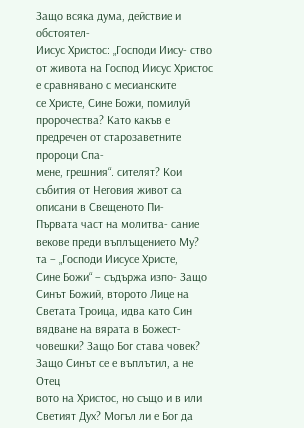Защо всяка дума, действие и обстоятел-
Иисус Христос: „Господи Иису- ство от живота на Господ Иисус Христос е сравнявано с месианските
се Христе, Сине Божи, помилуй пророчества? Като какъв е предречен от старозаветните пророци Спа-
мене, грешния“. сителят? Кои събития от Неговия живот са описани в Свещеното Пи-
Първата част на молитва- сание векове преди въплъщението Му?
та – „Господи Иисусе Христе,
Сине Божи“ – съдържа изпо- Защо Синът Божий, второто Лице на Светата Троица, идва като Син
вядване на вярата в Божест- човешки? Защо Бог става човек? Защо Синът се е въплътил, а не Отец
вото на Христос, но също и в или Светият Дух? Могъл ли е Бог да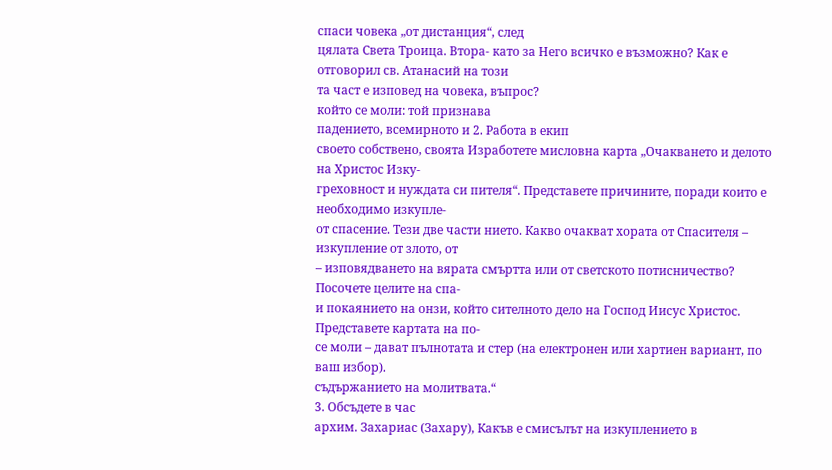спаси човека „от дистанция“, след
цялата Света Троица. Втора- като за Него всичко е възможно? Как е отговорил св. Атанасий на този
та част е изповед на човека, въпрос?
който се моли: той признава
падението, всемирното и 2. Работа в екип
своето собствено, своята Изработете мисловна карта „Очакването и делото на Христос Изку-
греховност и нуждата си пителя“. Представете причините, поради които е необходимо изкупле-
от спасение. Тези две части нието. Какво очакват хората от Спасителя – изкупление от злото, от
– изповядването на вярата смъртта или от светското потисничество? Посочете целите на спа-
и покаянието на онзи, който сителното дело на Господ Иисус Христос. Представете картата на по-
се моли – дават пълнотата и стер (на електронен или хартиен вариант, по ваш избор).
съдържанието на молитвата.“
3. Обсъдете в час
архим. Захариас (Захару), Какъв е смисълът на изкуплението в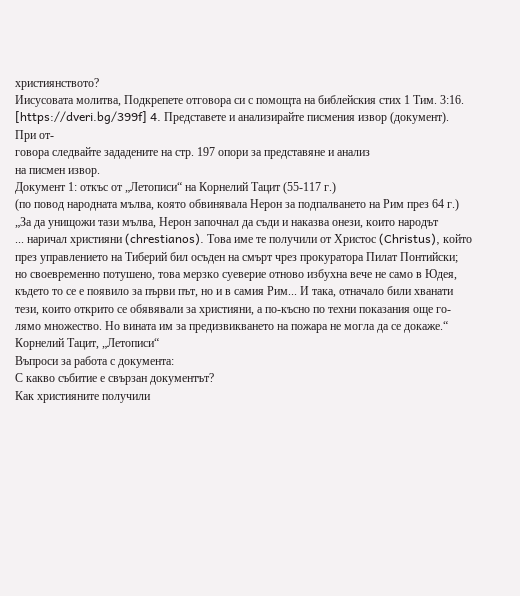християнството?
Иисусовата молитва, Подкрепете отговора си с помощта на библейския стих 1 Тим. 3:16.
[https://dveri.bg/399f] 4. Представете и анализирайте писмения извор (документ). При от-
говора следвайте зададените на стр. 197 опори за представяне и анализ
на писмен извор.
Документ 1: откъс от „Летописи“ на Корнелий Тацит (55-117 г.)
(по повод народната мълва, която обвинявала Нерон за подпалването на Рим през 64 г.)
„За да унищожи тази мълва, Нерон започнал да съди и наказва онези, които народът
... наричал християни (chrestianos). Това име те получили от Христос (Christus), който
през управлението на Тиберий бил осъден на смърт чрез прокуратора Пилат Понтийски;
но своевременно потушено, това мерзко суеверие отново избухна вече не само в Юдея,
където то се е появило за първи път, но и в самия Рим... И така, отначало били хванати
тези, които открито се обявявали за християни, а по-късно по техни показания още го-
лямо множество. Но вината им за предизвикването на пожара не могла да се докаже.“
Корнелий Тацит, „Летописи“
Въпроси за работа с документа:
С какво събитие е свързан документът?
Как християните получили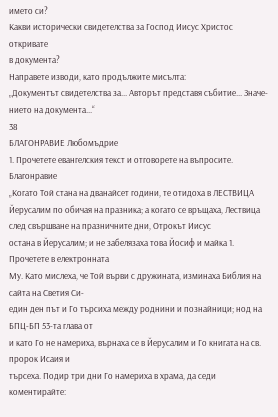името си?
Какви исторически свидетелства за Господ Иисус Христос откривате
в документа?
Направете изводи, като продължите мисълта:
„Документът свидетелства за... Авторът представя събитие... Значе-
нието на документа...“
38
БЛАГОНРАВИЕ Любомъдрие
1. Прочетете евангелския текст и отговорете на въпросите. Благонравие
„Когато Той стана на дванайсет години, те отидоха в ЛЕСТВИЦА
Йерусалим по обичая на празника; а когато се връщаха, Лествица
след свършване на празничните дни, Отрокът Иисус
остана в Йерусалим; и не забелязаха това Йосиф и майка 1. Прочетете в електронната
Му. Като мислеха, че Той върви с дружината, изминаха Библия на сайта на Светия Си-
един ден път и Го търсиха между роднини и познайници; нод на БПЦ-БП 53-та глава от
и като Го не намериха, върнаха се в Йерусалим и Го книгата на св. пророк Исаия и
търсеха. Подир три дни Го намериха в храма, да седи коментирайте: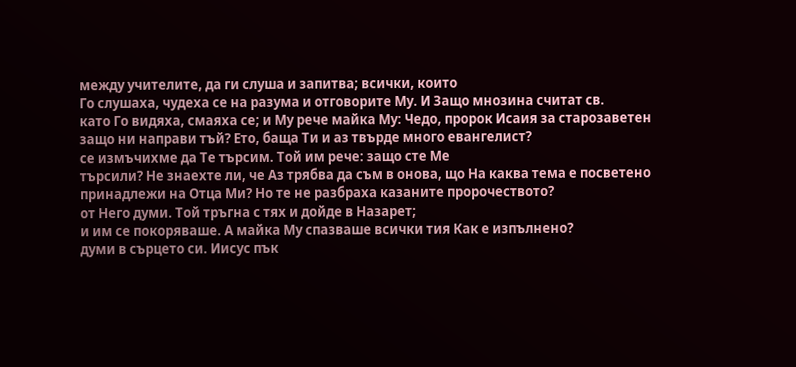между учителите, да ги слуша и запитва; всички, които
Го слушаха, чудеха се на разума и отговорите Му. И Защо мнозина считат св.
като Го видяха, смаяха се; и Му рече майка Му: Чедо, пророк Исаия за старозаветен
защо ни направи тъй? Ето, баща Ти и аз твърде много евангелист?
се измъчихме да Те търсим. Той им рече: защо сте Ме
търсили? Не знаехте ли, че Аз трябва да съм в онова, що На каква тема е посветено
принадлежи на Отца Ми? Но те не разбраха казаните пророчеството?
от Него думи. Той тръгна с тях и дойде в Назарет;
и им се покоряваше. А майка Му спазваше всички тия Как е изпълнено?
думи в сърцето си. Иисус пък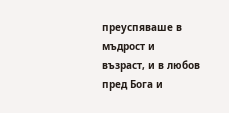преуспяваше в мъдрост и
възраст, и в любов пред Бога и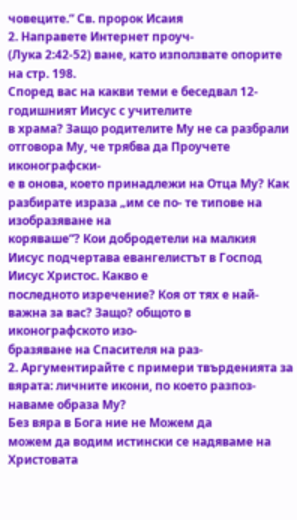човеците.“ Св. пророк Исаия
2. Направете Интернет проуч-
(Лука 2:42-52) ване, като използвате опорите
на стр. 198.
Според вас на какви теми е беседвал 12-годишният Иисус с учителите
в храма? Защо родителите Му не са разбрали отговора Му, че трябва да Проучете иконографски-
е в онова, което принадлежи на Отца Му? Как разбирате израза „им се по- те типове на изобразяване на
коряваше“? Кои добродетели на малкия Иисус подчертава евангелистът в Господ Иисус Христос. Какво е
последното изречение? Коя от тях е най-важна за вас? Защо? общото в иконографското изо-
бразяване на Спасителя на раз-
2. Аргументирайте с примери твърденията за вярата: личните икони, по което разпоз-
наваме образа Му?
Без вяра в Бога ние не Можем да
можем да водим истински се надяваме на Христовата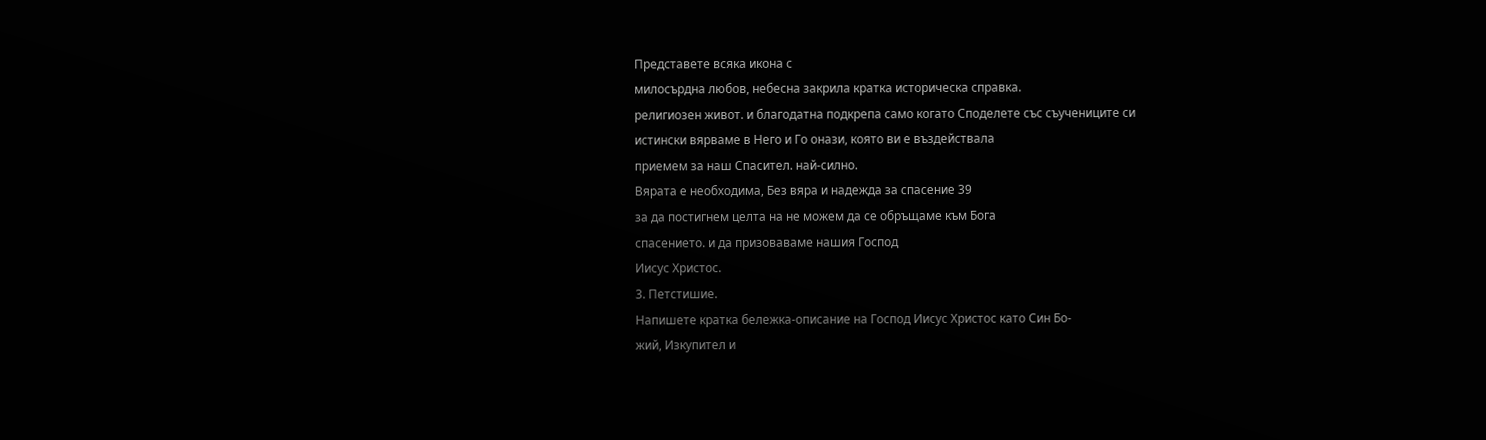Представете всяка икона с
милосърдна любов, небесна закрила кратка историческа справка.
религиозен живот. и благодатна подкрепа само когато Споделете със съучениците си
истински вярваме в Него и Го онази, която ви е въздействала
приемем за наш Спасител. най-силно.
Вярата е необходима, Без вяра и надежда за спасение 39
за да постигнем целта на не можем да се обръщаме към Бога
спасението. и да призоваваме нашия Господ
Иисус Христос.
3. Петстишие.
Напишете кратка бележка-описание на Господ Иисус Христос като Син Бо-
жий, Изкупител и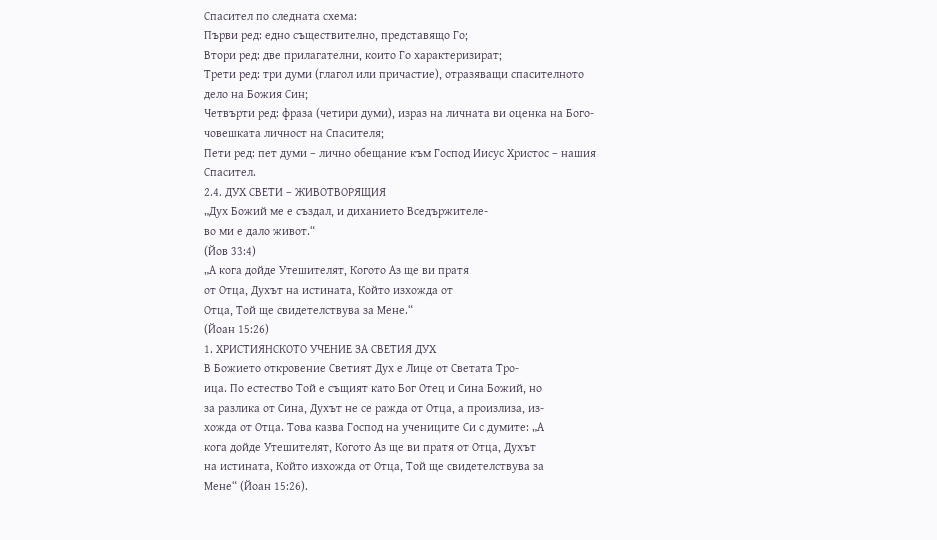Спасител по следната схема:
Първи ред: едно съществително, представящо Го;
Втори ред: две прилагателни, които Го характеризират;
Трети ред: три думи (глагол или причастие), отразяващи спасителното
дело на Божия Син;
Четвърти ред: фраза (четири думи), израз на личната ви оценка на Бого-
човешката личност на Спасителя;
Пети ред: пет думи – лично обещание към Господ Иисус Христос – нашия
Спасител.
2.4. ДУХ СВЕТИ – ЖИВОТВОРЯЩИЯ
„Дух Божий ме е създал, и диханието Вседържителе-
во ми е дало живот.“
(Йов 33:4)
„А кога дойде Утешителят, Когото Аз ще ви пратя
от Отца, Духът на истината, Който изхожда от
Отца, Той ще свидетелствува за Мене.“
(Йоан 15:26)
1. ХРИСТИЯНСКОТО УЧЕНИЕ ЗА СВЕТИЯ ДУХ
В Божието откровение Светият Дух е Лице от Светата Тро-
ица. По естество Той е същият като Бог Отец и Сина Божий, но
за разлика от Сина, Духът не се ражда от Отца, а произлиза, из-
хожда от Отца. Това казва Господ на учениците Си с думите: „А
кога дойде Утешителят, Когото Аз ще ви пратя от Отца, Духът
на истината, Който изхожда от Отца, Той ще свидетелствува за
Мене“ (Йоан 15:26).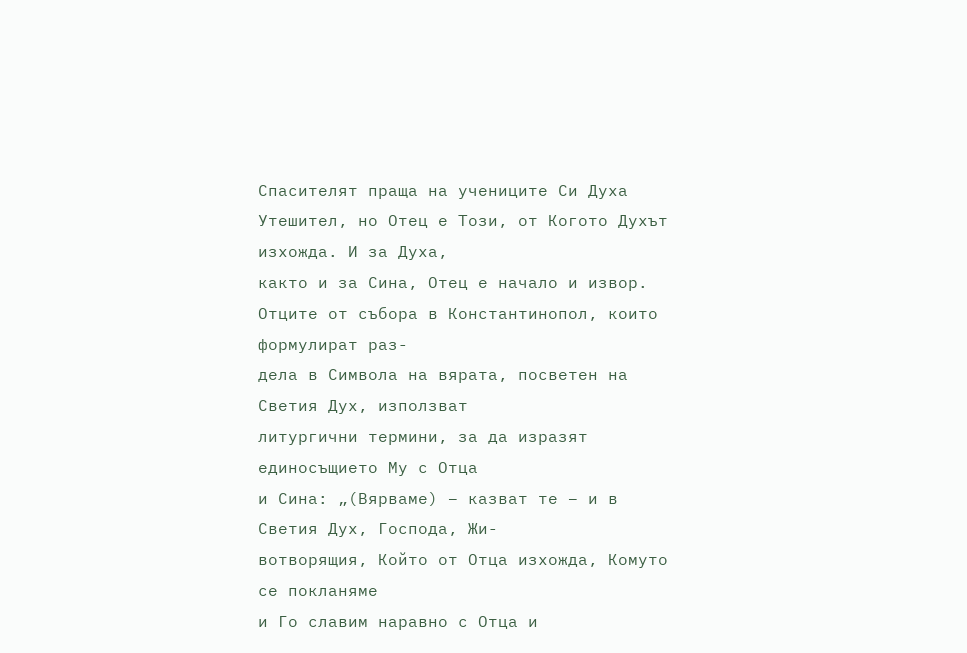Спасителят праща на учениците Си Духа
Утешител, но Отец е Този, от Когото Духът изхожда. И за Духа,
както и за Сина, Отец е начало и извор.
Отците от събора в Константинопол, които формулират раз-
дела в Символа на вярата, посветен на Светия Дух, използват
литургични термини, за да изразят единосъщието Му с Отца
и Сина: „(Вярваме) – казват те – и в Светия Дух, Господа, Жи-
вотворящия, Който от Отца изхожда, Комуто се покланяме
и Го славим наравно с Отца и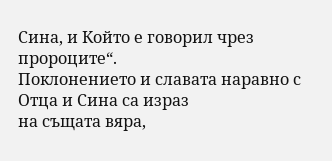Сина, и Който е говорил чрез
пророците“.
Поклонението и славата наравно с Отца и Сина са израз
на същата вяра,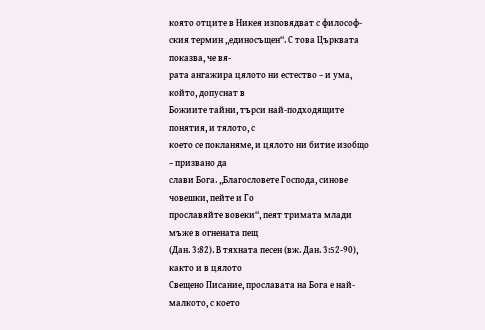която отците в Никея изповядват с философ-
ския термин „единосъщен“. С това Църквата показва, че вя-
рата ангажира цялото ни естество – и ума, който, допуснат в
Божиите тайни, търси най-подходящите понятия, и тялото, с
което се покланяме, и цялото ни битие изобщо – призвано да
слави Бога. „Благословете Господа, синове човешки, пейте и Го
прославяйте вовеки“, пеят тримата млади мъже в огнената пещ
(Дан. 3:82). В тяхната песен (вж. Дан. 3:52-90), както и в цялото
Свещено Писание, прославата на Бога е най-малкото, с което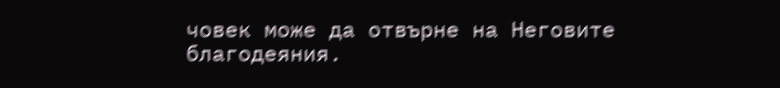човек може да отвърне на Неговите благодеяния.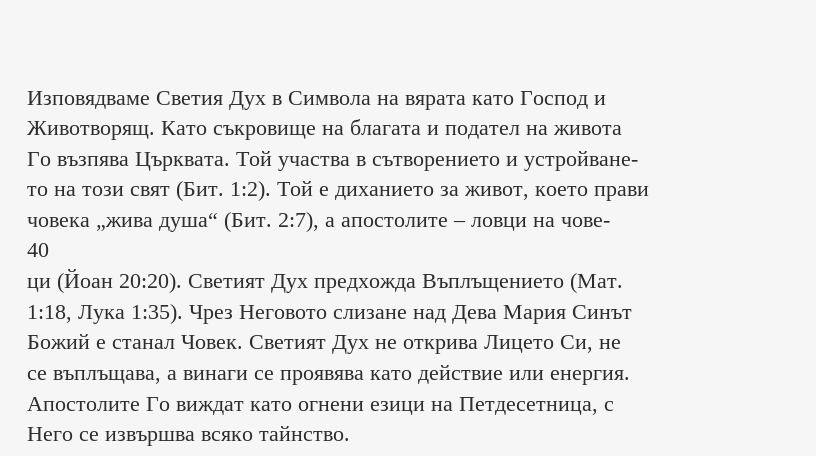Изповядваме Светия Дух в Символа на вярата като Господ и
Животворящ. Като съкровище на благата и подател на живота
Го възпява Църквата. Той участва в сътворението и устройване-
то на този свят (Бит. 1:2). Той е диханието за живот, което прави
човека „жива душа“ (Бит. 2:7), а апостолите – ловци на чове-
40
ци (Йоан 20:20). Светият Дух предхожда Въплъщението (Мат.
1:18, Лука 1:35). Чрез Неговото слизане над Дева Мария Синът
Божий е станал Човек. Светият Дух не открива Лицето Си, не
се въплъщава, а винаги се проявява като действие или енергия.
Апостолите Го виждат като огнени езици на Петдесетница, с
Него се извършва всяко тайнство.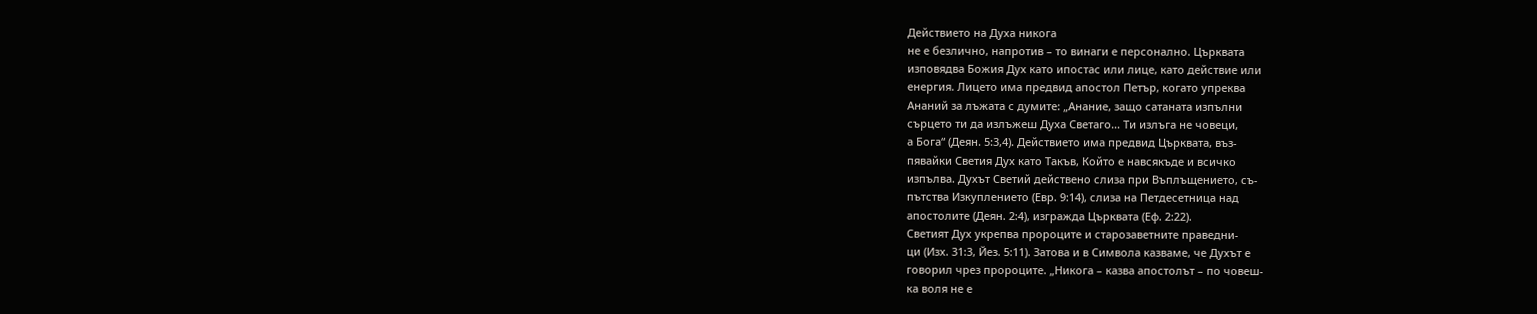Действието на Духа никога
не е безлично, напротив – то винаги е персонално. Църквата
изповядва Божия Дух като ипостас или лице, като действие или
енергия. Лицето има предвид апостол Петър, когато упреква
Ананий за лъжата с думите: „Анание, защо сатаната изпълни
сърцето ти да излъжеш Духа Светаго… Ти излъга не човеци,
а Бога“ (Деян. 5:3,4). Действието има предвид Църквата, въз-
пявайки Светия Дух като Такъв, Който е навсякъде и всичко
изпълва. Духът Светий действено слиза при Въплъщението, съ-
пътства Изкуплението (Евр. 9:14), слиза на Петдесетница над
апостолите (Деян. 2:4), изгражда Църквата (Еф. 2:22).
Светият Дух укрепва пророците и старозаветните праведни-
ци (Изх. 31:3, Йез. 5:11). Затова и в Символа казваме, че Духът е
говорил чрез пророците. „Никога – казва апостолът – по човеш-
ка воля не е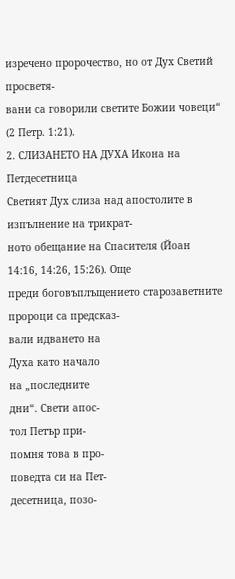изречено пророчество, но от Дух Светий просветя-
вани са говорили светите Божии човеци“ (2 Петр. 1:21).
2. СЛИЗАНЕТО НА ДУХА Икона на Петдесетница
Светият Дух слиза над апостолите в изпълнение на трикрат-
ното обещание на Спасителя (Йоан 14:16, 14:26, 15:26). Още
преди боговъплъщението старозаветните пророци са предсказ-
вали идването на
Духа като начало
на „последните
дни“. Свети апос-
тол Петър при-
помня това в про-
поведта си на Пет-
десетница, позо-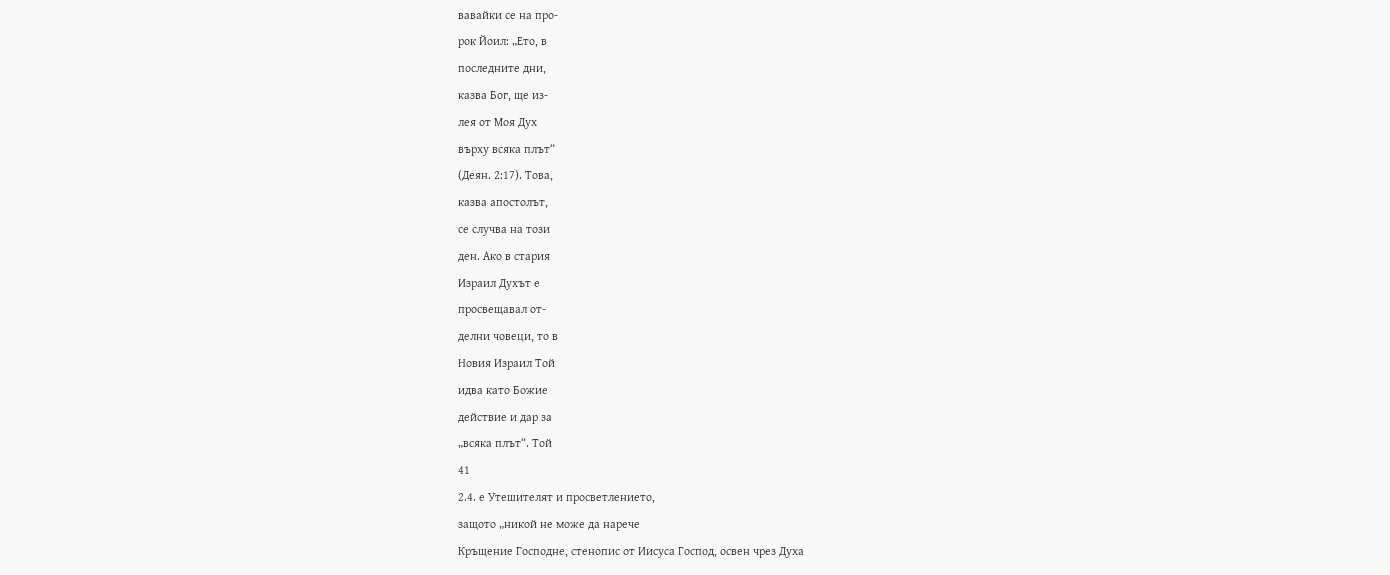вавайки се на про-
рок Йоил: „Ето, в
последните дни,
казва Бог, ще из-
лея от Моя Дух
върху всяка плът“
(Деян. 2:17). Това,
казва апостолът,
се случва на този
ден. Ако в стария
Израил Духът е
просвещавал от-
делни човеци, то в
Новия Израил Той
идва като Божие
действие и дар за
„всяка плът“. Той
41
2.4. е Утешителят и просветлението,
защото „никой не може да нарече
Кръщение Господне, стенопис от Иисуса Господ, освен чрез Духа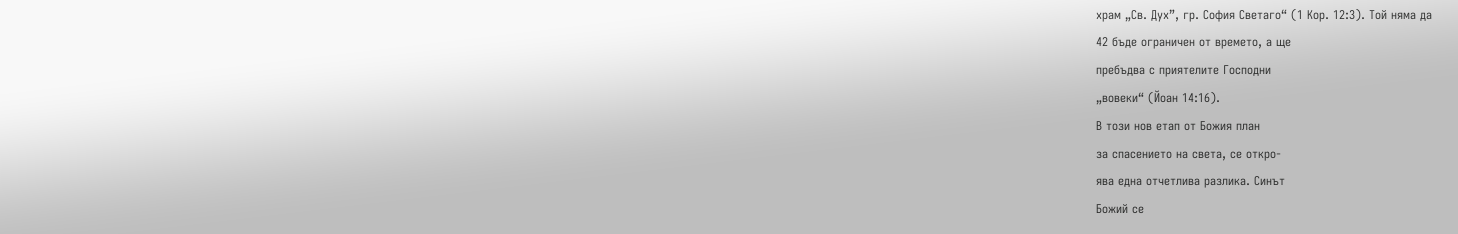храм „Св. Дух”, гр. София Светаго“ (1 Кор. 12:3). Той няма да
42 бъде ограничен от времето, а ще
пребъдва с приятелите Господни
„вовеки“ (Йоан 14:16).
В този нов етап от Божия план
за спасението на света, се откро-
ява една отчетлива разлика. Синът
Божий се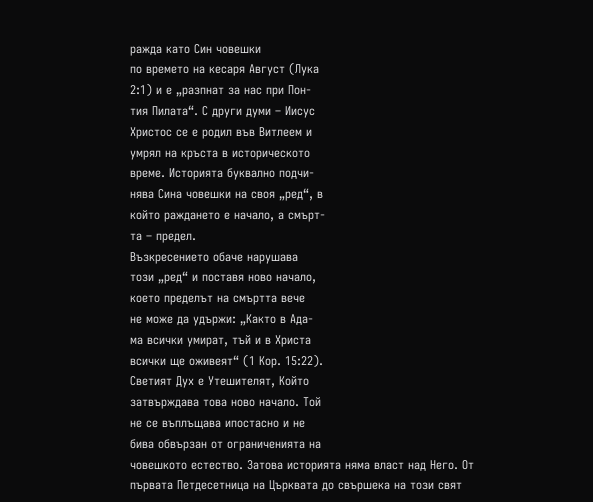ражда като Син човешки
по времето на кесаря Август (Лука
2:1) и е „разпнат за нас при Пон-
тия Пилата“. С други думи – Иисус
Христос се е родил във Витлеем и
умрял на кръста в историческото
време. Историята буквално подчи-
нява Сина човешки на своя „ред“, в
който раждането е начало, а смърт-
та – предел.
Възкресението обаче нарушава
този „ред“ и поставя ново начало,
което пределът на смъртта вече
не може да удържи: „Както в Ада-
ма всички умират, тъй и в Христа
всички ще оживеят“ (1 Кор. 15:22).
Светият Дух е Утешителят, Който
затвърждава това ново начало. Той
не се въплъщава ипостасно и не
бива обвързан от ограниченията на
човешкото естество. Затова историята няма власт над Него. От
първата Петдесетница на Църквата до свършека на този свят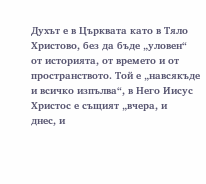Духът е в Църквата като в Тяло Христово, без да бъде „уловен“
от историята, от времето и от пространството. Той е „навсякъде
и всичко изпълва“, в Него Иисус Христос е същият „вчера, и
днес, и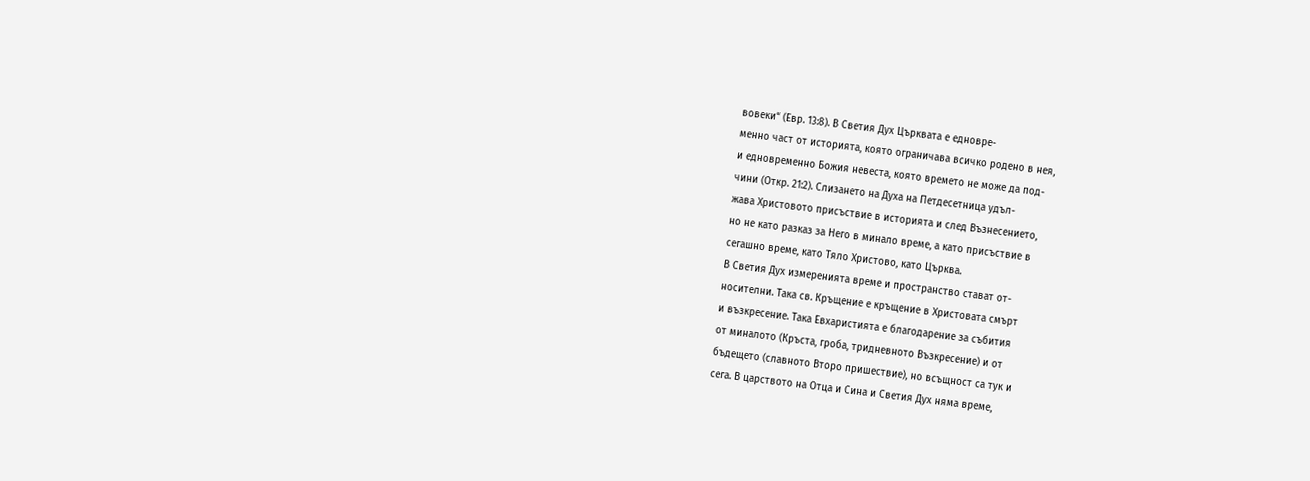вовеки“ (Евр. 13:8). В Светия Дух Църквата е едновре-
менно част от историята, която ограничава всичко родено в нея,
и едновременно Божия невеста, която времето не може да под-
чини (Откр. 21:2). Слизането на Духа на Петдесетница удъл-
жава Христовото присъствие в историята и след Възнесението,
но не като разказ за Него в минало време, а като присъствие в
сегашно време, като Тяло Христово, като Църква.
В Светия Дух измеренията време и пространство стават от-
носителни. Така св. Кръщение е кръщение в Христовата смърт
и възкресение. Така Евхаристията е благодарение за събития
от миналото (Кръста, гроба, тридневното Възкресение) и от
бъдещето (славното Второ пришествие), но всъщност са тук и
сега. В царството на Отца и Сина и Светия Дух няма време,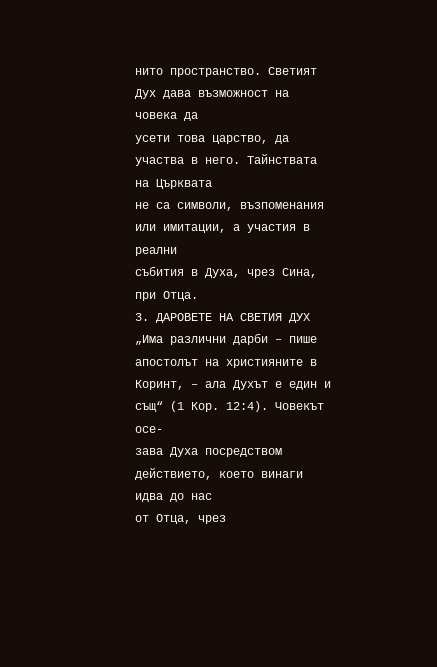нито пространство. Светият Дух дава възможност на човека да
усети това царство, да участва в него. Тайнствата на Църквата
не са символи, възпоменания или имитации, а участия в реални
събития в Духа, чрез Сина, при Отца.
3. ДАРОВЕТЕ НА СВЕТИЯ ДУХ
„Има различни дарби – пише апостолът на християните в
Коринт, – ала Духът е един и същ“ (1 Кор. 12:4). Човекът осе-
зава Духа посредством действието, което винаги идва до нас
от Отца, чрез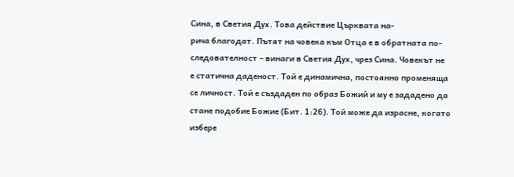Сина, в Светия Дух. Това действие Църквата на-
рича благодат. Пътят на човека към Отца е в обратната по-
следователност – винаги в Светия Дух, чрез Сина. Човекът не
е статична даденост. Той е динамична, постоянно променяща
се личност. Той е създаден по образ Божий и му е зададено да
стане подобие Божие (Бит. 1:26). Той може да израсне, когато
избере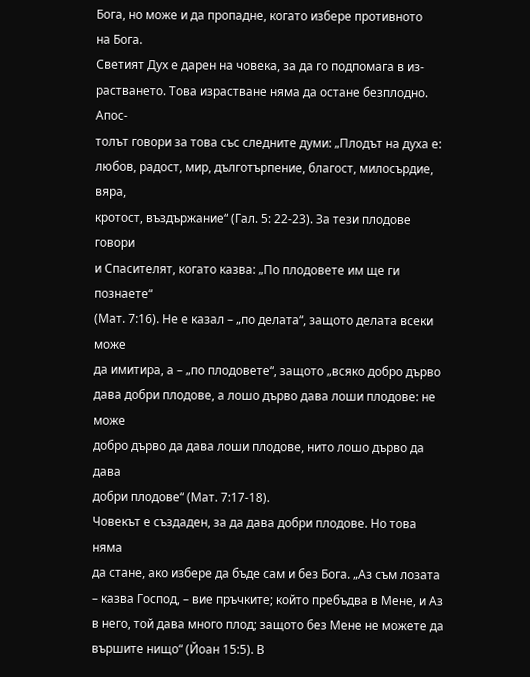Бога, но може и да пропадне, когато избере противното
на Бога.
Светият Дух е дарен на човека, за да го подпомага в из-
растването. Това израстване няма да остане безплодно. Апос-
толът говори за това със следните думи: „Плодът на духа е:
любов, радост, мир, дълготърпение, благост, милосърдие, вяра,
кротост, въздържание“ (Гал. 5: 22-23). За тези плодове говори
и Спасителят, когато казва: „По плодовете им ще ги познаете“
(Мат. 7:16). Не е казал – „по делата“, защото делата всеки може
да имитира, а – „по плодовете“, защото „всяко добро дърво
дава добри плодове, а лошо дърво дава лоши плодове: не може
добро дърво да дава лоши плодове, нито лошо дърво да дава
добри плодове“ (Мат. 7:17-18).
Човекът е създаден, за да дава добри плодове. Но това няма
да стане, ако избере да бъде сам и без Бога. „Аз съм лозата
– казва Господ, – вие пръчките; който пребъдва в Мене, и Аз
в него, той дава много плод; защото без Мене не можете да
вършите нищо“ (Йоан 15:5). В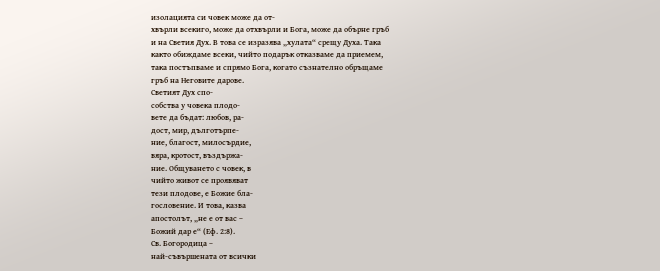изолацията си човек може да от-
хвърли всекиго, може да отхвърли и Бога, може да обърне гръб
и на Светия Дух. В това се изразява „хулата“ срещу Духа. Така
както обиждаме всеки, чийто подарък отказваме да приемем,
така постъпваме и спрямо Бога, когато съзнателно обръщаме
гръб на Неговите дарове.
Светият Дух спо-
собства у човека плодо-
вете да бъдат: любов, ра-
дост, мир, дълготърпе-
ние, благост, милосърдие,
вяра, кротост, въздържа-
ние. Общуването с човек, в
чийто живот се проявяват
тези плодове, е Божие бла-
гословение. И това, казва
апостолът, „не е от вас –
Божий дар е“ (Еф. 2:8).
Св. Богородица –
най-съвършената от всички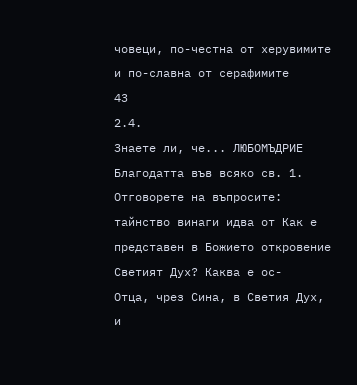човеци, по-честна от херувимите
и по-славна от серафимите
43
2.4.
Знаете ли, че... ЛЮБОМЪДРИЕ
Благодатта във всяко св. 1. Отговорете на въпросите:
тайнство винаги идва от Как е представен в Божието откровение Светият Дух? Каква е ос-
Отца, чрез Сина, в Светия Дух, и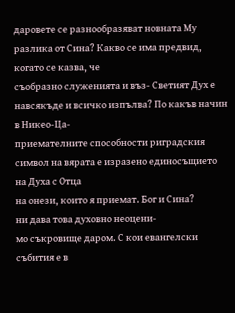даровете се разнообразяват новната Му разлика от Сина? Какво се има предвид, когато се казва, че
съобразно служенията и въз- Светият Дух е навсякъде и всичко изпълва? По какъв начин в Никео-Ца-
приемателните способности риградския символ на вярата е изразено единосъщието на Духа с Отца
на онези, които я приемат. Бог и Сина?
ни дава това духовно неоцени-
мо съкровище даром. С кои евангелски събития е в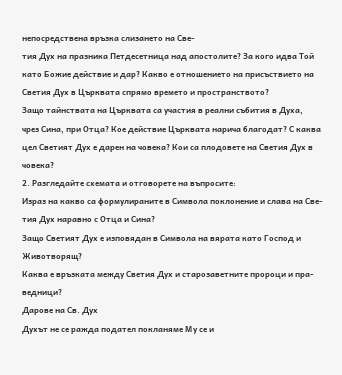непосредствена връзка слизането на Све-
тия Дух на празника Петдесетница над апостолите? За кого идва Той
като Божие действие и дар? Какво е отношението на присъствието на
Светия Дух в Църквата спрямо времето и пространството?
Защо тайнствата на Църквата са участия в реални събития в Духа,
чрез Сина, при Отца? Кое действие Църквата нарича благодат? С каква
цел Светият Дух е дарен на човека? Кои са плодовете на Светия Дух в
човека?
2. Разгледайте схемата и отговорете на въпросите:
Израз на какво са формулираните в Символа поклонение и слава на Све-
тия Дух наравно с Отца и Сина?
Защо Светият Дух е изповядан в Символа на вярата като Господ и
Животворящ?
Каква е връзката между Светия Дух и старозаветните пророци и пра-
ведници?
Дарове на Св. Дух
Духът не се ражда подател покланяме Му се и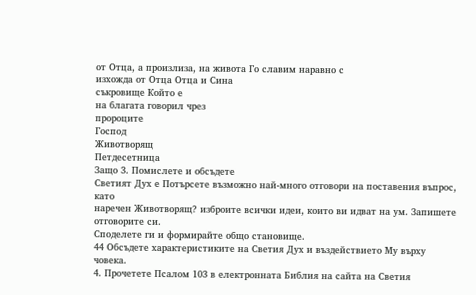от Отца, а произлиза, на живота Го славим наравно с
изхожда от Отца Отца и Сина
съкровище Който е
на благата говорил чрез
пророците
Господ
Животворящ
Петдесетница
Защо 3. Помислете и обсъдете
Светият Дух е Потърсете възможно най-много отговори на поставения въпрос, като
наречен Животворящ? изброите всички идеи, които ви идват на ум. Запишете отговорите си.
Споделете ги и формирайте общо становище.
44 Обсъдете характеристиките на Светия Дух и въздействието Му върху
човека.
4. Прочетете Псалом 103 в електронната Библия на сайта на Светия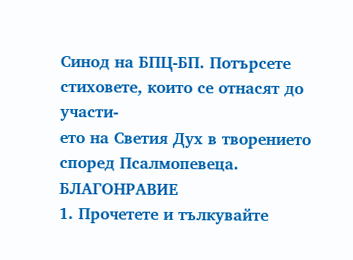Синод на БПЦ-БП. Потърсете стиховете, които се отнасят до участи-
ето на Светия Дух в творението според Псалмопевеца.
БЛАГОНРАВИЕ
1. Прочетете и тълкувайте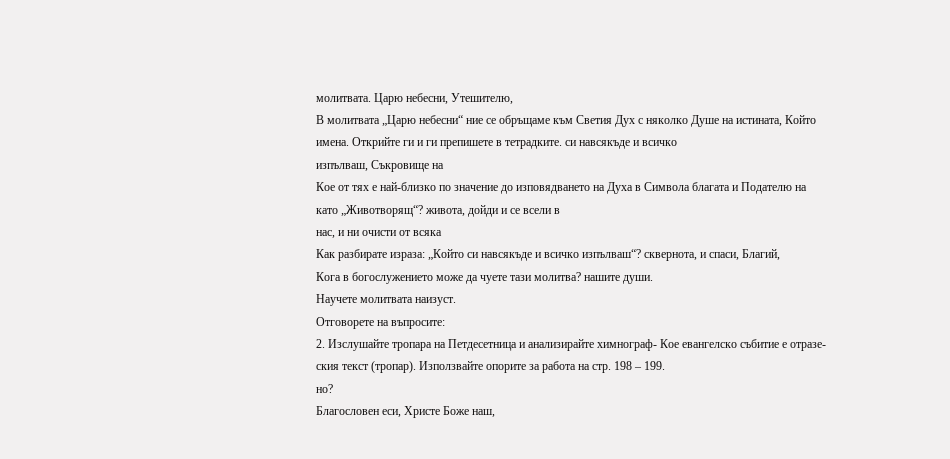молитвата. Царю небесни, Утешителю,
В молитвата „Царю небесни“ ние се обръщаме към Светия Дух с няколко Душе на истината, Който
имена. Открийте ги и ги препишете в тетрадките. си навсякъде и всичко
изпълваш, Съкровище на
Кое от тях е най-близко по значение до изповядването на Духа в Символа благата и Подателю на
като „Животворящ“? живота, дойди и се всели в
нас, и ни очисти от всяка
Как разбирате израза: „Който си навсякъде и всичко изпълваш“? сквернота, и спаси, Благий,
Кога в богослужението може да чуете тази молитва? нашите души.
Научете молитвата наизуст.
Отговорете на въпросите:
2. Изслушайте тропара на Петдесетница и анализирайте химнограф- Кое евангелско събитие е отразе-
ския текст (тропар). Използвайте опорите за работа на стр. 198 – 199.
но?
Благословен еси, Христе Боже наш,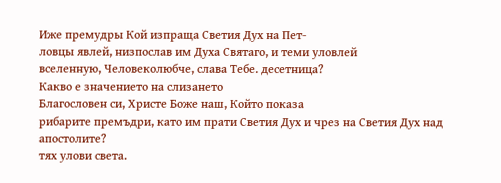Иже премудры Кой изпраща Светия Дух на Пет-
ловцы явлей, низпослав им Духа Святаго, и теми уловлей
вселенную, Человеколюбче, слава Тебе. десетница?
Какво е значението на слизането
Благословен си, Христе Боже наш, Който показа
рибарите премъдри, като им прати Светия Дух и чрез на Светия Дух над апостолите?
тях улови света.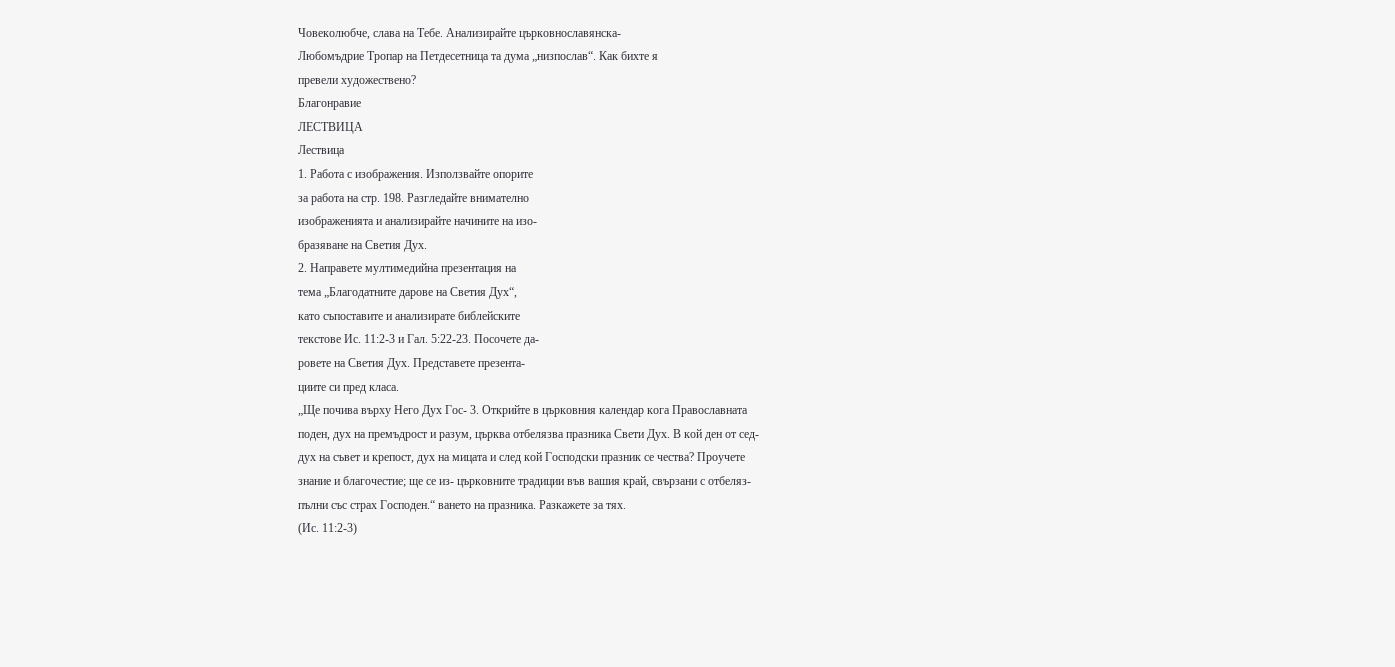Човеколюбче, слава на Тебе. Анализирайте църковнославянска-
Любомъдрие Тропар на Петдесетница та дума „низпослав“. Как бихте я
превели художествено?
Благонравие
ЛЕСТВИЦА
Лествица
1. Работа с изображения. Използвайте опорите
за работа на стр. 198. Разгледайте внимателно
изображенията и анализирайте начините на изо-
бразяване на Светия Дух.
2. Направете мултимедийна презентация на
тема „Благодатните дарове на Светия Дух“,
като съпоставите и анализирате библейските
текстове Ис. 11:2-3 и Гал. 5:22-23. Посочете да-
ровете на Светия Дух. Представете презента-
циите си пред класа.
„Ще почива върху Него Дух Гос- 3. Открийте в църковния календар кога Православната
поден, дух на премъдрост и разум, църква отбелязва празника Свети Дух. В кой ден от сед-
дух на съвет и крепост, дух на мицата и след кой Господски празник се чества? Проучете
знание и благочестие; ще се из- църковните традиции във вашия край, свързани с отбеляз-
пълни със страх Господен.“ ването на празника. Разкажете за тях.
(Ис. 11:2-3)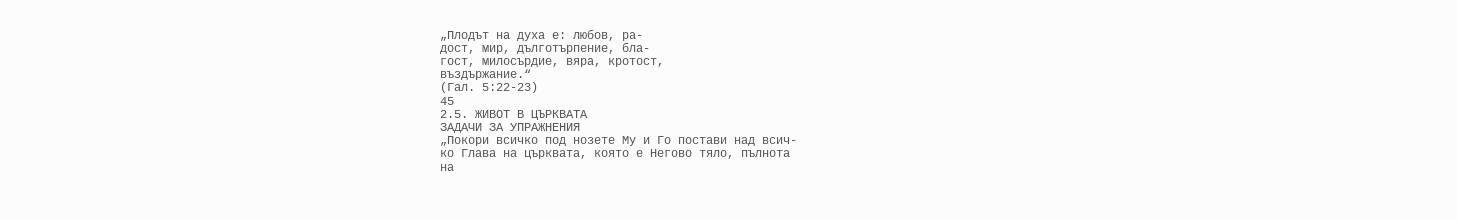„Плодът на духа е: любов, ра-
дост, мир, дълготърпение, бла-
гост, милосърдие, вяра, кротост,
въздържание.“
(Гал. 5:22-23)
45
2.5. ЖИВОТ В ЦЪРКВАТА
ЗАДАЧИ ЗА УПРАЖНЕНИЯ
„Покори всичко под нозете Му и Го постави над всич-
ко Глава на църквата, която е Негово тяло, пълнота
на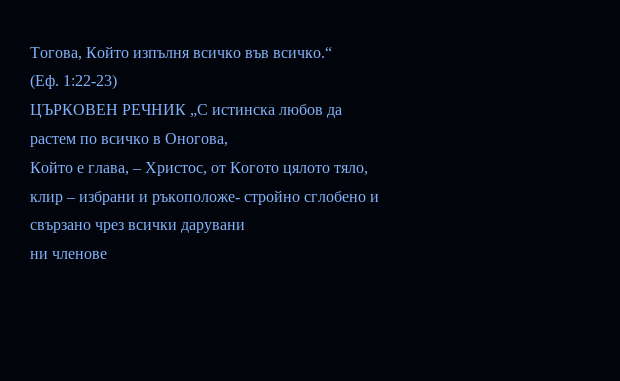Тогова, Който изпълня всичко във всичко.“
(Еф. 1:22-23)
ЦЪРКОВЕН РЕЧНИК „С истинска любов да растем по всичко в Оногова,
Който е глава, – Христос, от Когото цялото тяло,
клир – избрани и ръкоположе- стройно сглобено и свързано чрез всички дарувани
ни членове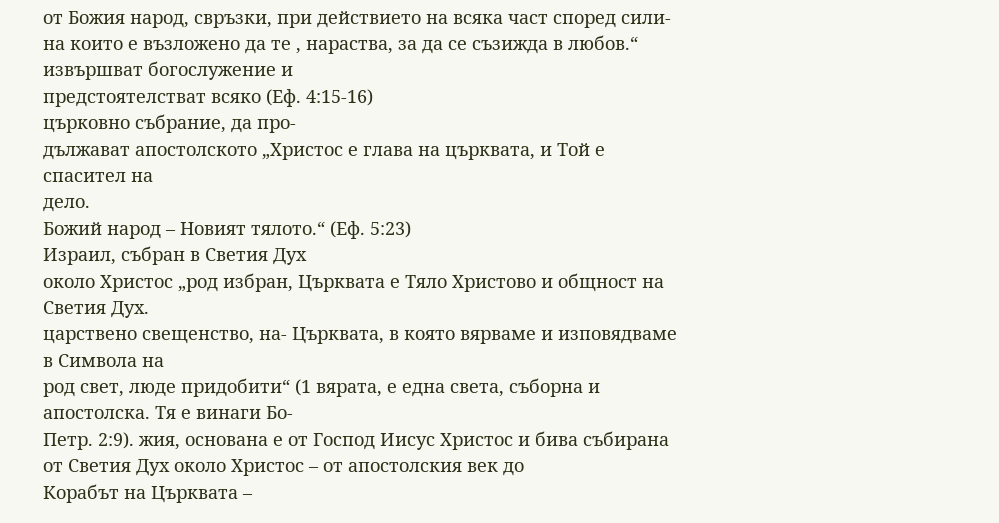от Божия народ, свръзки, при действието на всяка част според сили-
на които е възложено да те , нараства, за да се съзижда в любов.“
извършват богослужение и
предстоятелстват всяко (Еф. 4:15-16)
църковно събрание, да про-
дължават апостолското „Христос е глава на църквата, и Той е спасител на
дело.
Божий народ – Новият тялото.“ (Еф. 5:23)
Израил, събран в Светия Дух
около Христос „род избран, Църквата е Тяло Христово и общност на Светия Дух.
царствено свещенство, на- Църквата, в която вярваме и изповядваме в Символа на
род свет, люде придобити“ (1 вярата, е една света, съборна и апостолска. Тя е винаги Бо-
Петр. 2:9). жия, основана е от Господ Иисус Христос и бива събирана
от Светия Дух около Христос – от апостолския век до
Корабът на Църквата –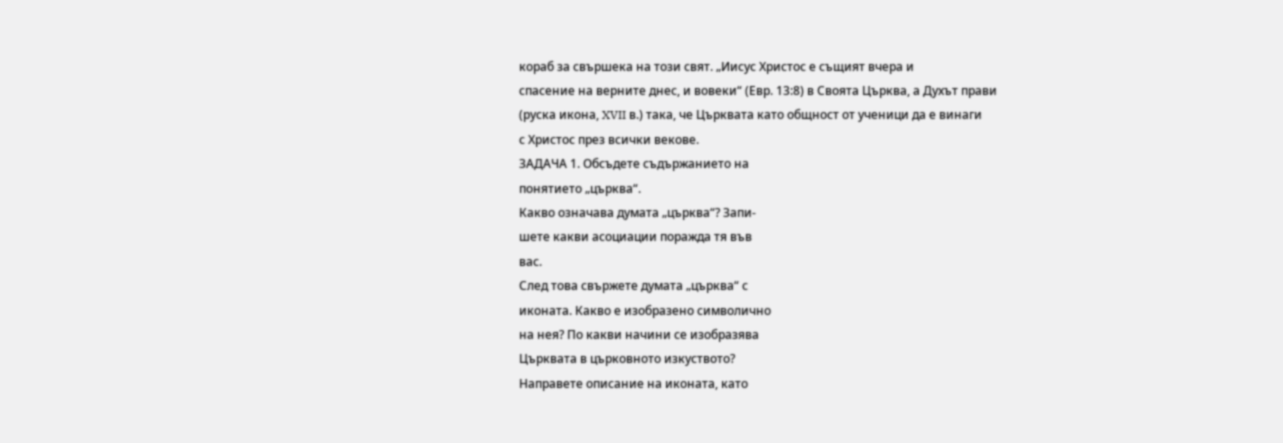кораб за свършека на този свят. „Иисус Христос е същият вчера и
спасение на верните днес, и вовеки“ (Евр. 13:8) в Своята Църква, а Духът прави
(руска икона, XVII в.) така, че Църквата като общност от ученици да е винаги
с Христос през всички векове.
ЗАДАЧА 1. Обсъдете съдържанието на
понятието „църква“.
Какво означава думата „църква“? Запи-
шете какви асоциации поражда тя във
вас.
След това свържете думата „църква“ с
иконата. Какво е изобразено символично
на нея? По какви начини се изобразява
Църквата в църковното изкуството?
Направете описание на иконата, като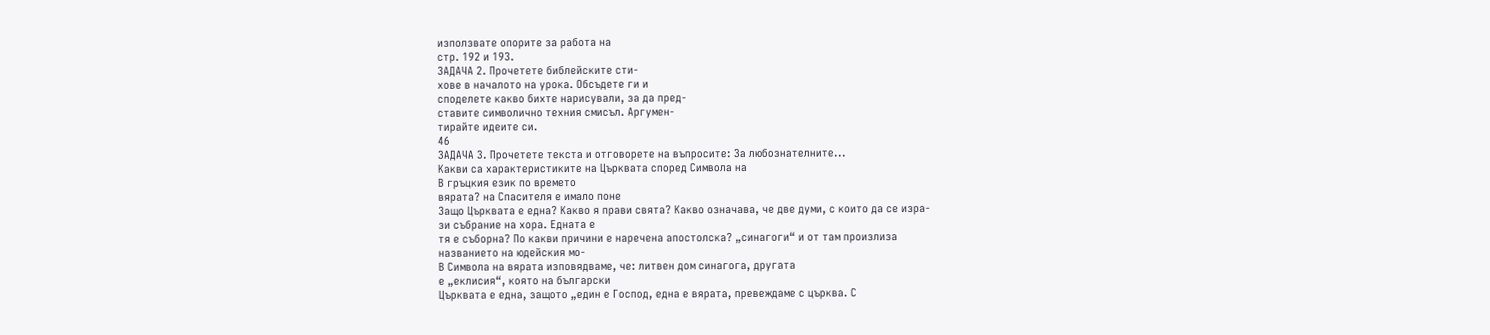използвате опорите за работа на
стр. 192 и 193.
ЗАДАЧА 2. Прочетете библейските сти-
хове в началото на урока. Обсъдете ги и
споделете какво бихте нарисували, за да пред-
ставите символично техния смисъл. Аргумен-
тирайте идеите си.
46
ЗАДАЧА 3. Прочетете текста и отговорете на въпросите: За любознателните...
Какви са характеристиките на Църквата според Символа на
В гръцкия език по времето
вярата? на Спасителя е имало поне
Защо Църквата е една? Какво я прави свята? Какво означава, че две думи, с които да се изра-
зи събрание на хора. Едната е
тя е съборна? По какви причини е наречена апостолска? „синагоги“ и от там произлиза
названието на юдейския мо-
В Символа на вярата изповядваме, че: литвен дом синагога, другата
е „еклисия“, която на български
Църквата е една, защото „един е Господ, една е вярата, превеждаме с църква. С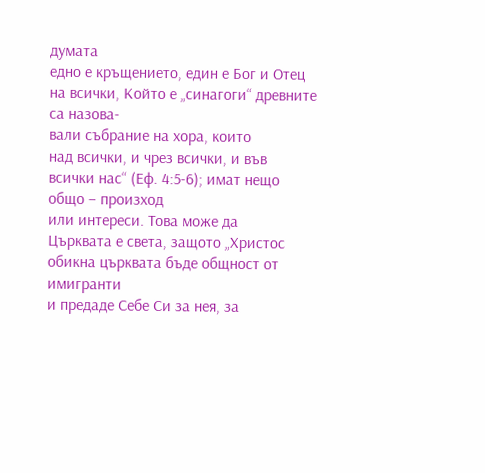думата
едно е кръщението, един е Бог и Отец на всички, Който е „синагоги“ древните са назова-
вали събрание на хора, които
над всички, и чрез всички, и във всички нас“ (Еф. 4:5-6); имат нещо общо – произход
или интереси. Това може да
Църквата е света, защото „Христос обикна църквата бъде общност от имигранти
и предаде Себе Си за нея, за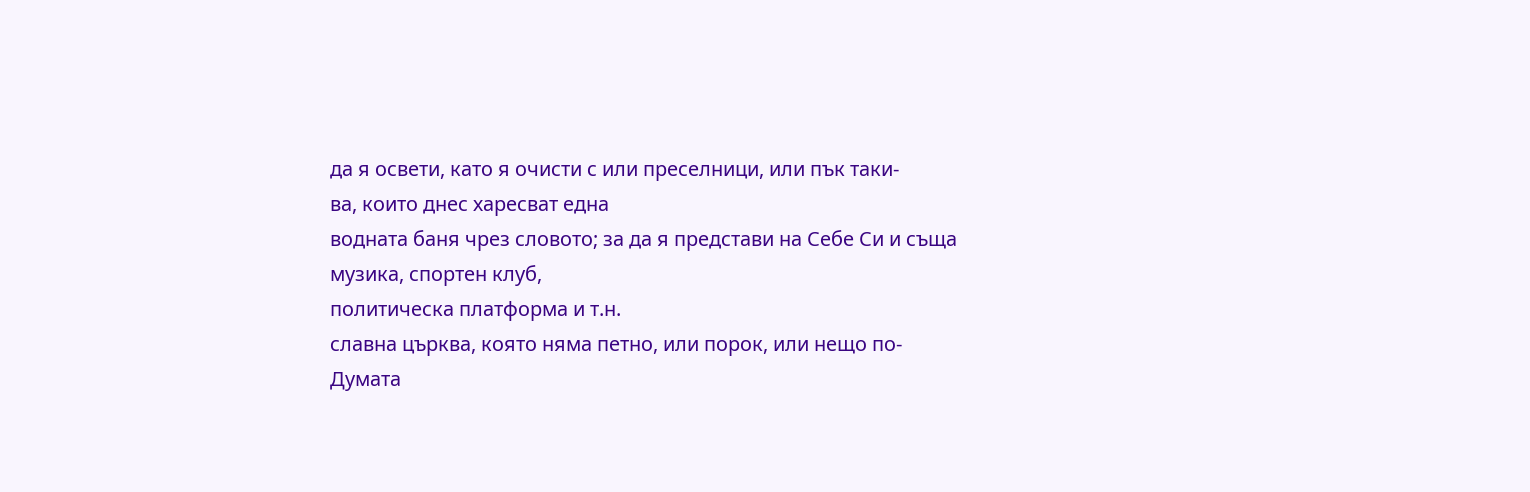да я освети, като я очисти с или преселници, или пък таки-
ва, които днес харесват една
водната баня чрез словото; за да я представи на Себе Си и съща музика, спортен клуб,
политическа платформа и т.н.
славна църква, която няма петно, или порок, или нещо по-
Думата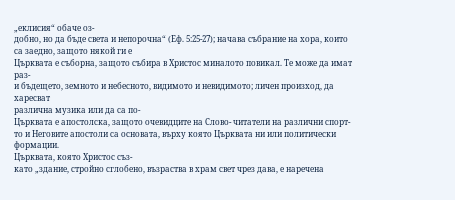„еклисия“ обаче оз-
добно, но да бъде света и непорочна“ (Еф. 5:25-27); начава събрание на хора, които
са заедно, защото някой ги е
Църквата е съборна, защото събира в Христос миналото повикал. Те може да имат раз-
и бъдещето, земното и небесното, видимото и невидимото; личен произход, да харесват
различна музика или да са по-
Църквата е апостолска, защото очевидците на Слово- читатели на различни спорт-
то и Неговите апостоли са основата, върху която Църквата ни или политически формации.
Църквата, която Христос съз-
като „здание, стройно сглобено, възраства в храм свет чрез дава, е наречена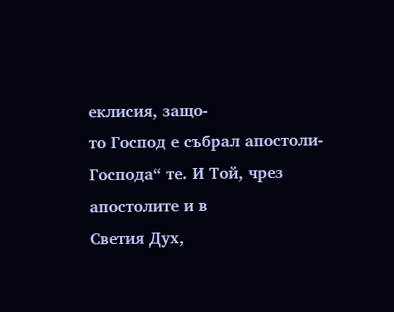еклисия, защо-
то Господ е събрал апостоли-
Господа“ те. И Той, чрез апостолите и в
Светия Дух,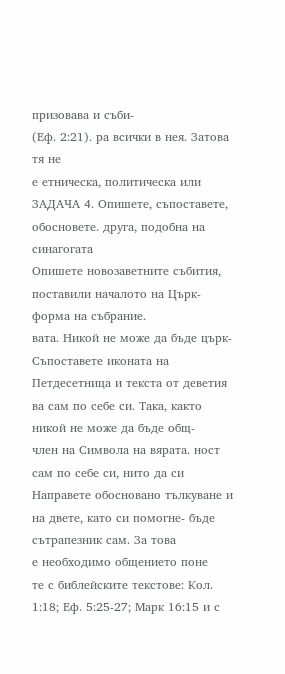призовава и съби-
(Еф. 2:21). ра всички в нея. Затова тя не
е етническа, политическа или
ЗАДАЧА 4. Опишете, съпоставете, обосновете. друга, подобна на синагогата
Опишете новозаветните събития, поставили началото на Църк- форма на събрание.
вата. Никой не може да бъде църк-
Съпоставете иконата на Петдесетница и текста от деветия ва сам по себе си. Така, както
никой не може да бъде общ-
член на Символа на вярата. ност сам по себе си, нито да си
Направете обосновано тълкуване и на двете, като си помогне- бъде сътрапезник сам. За това
е необходимо общението поне
те с библейските текстове: Кол. 1:18; Еф. 5:25-27; Марк 16:15 и с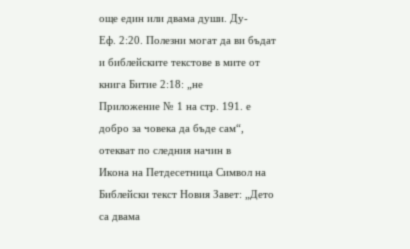още един или двама души. Ду-
Еф. 2:20. Полезни могат да ви бъдат и библейските текстове в мите от книга Битие 2:18: „не
Приложение № 1 на стр. 191. е добро за човека да бъде сам“,
отекват по следния начин в
Икона на Петдесетница Символ на Библейски текст Новия Завет: „Дето са двама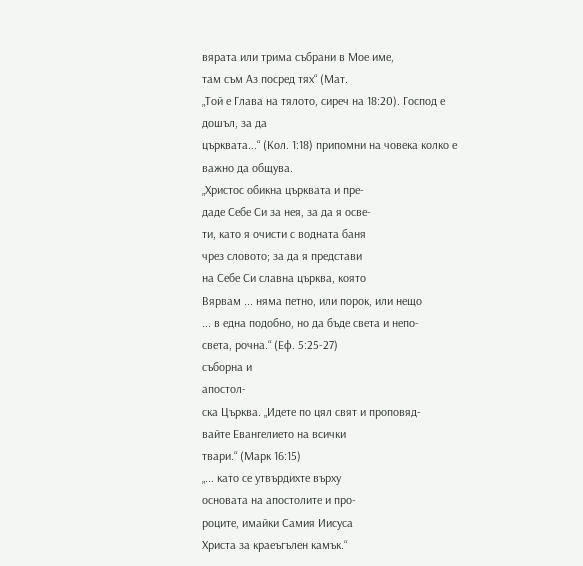вярата или трима събрани в Мое име,
там съм Аз посред тях“ (Мат.
„Той е Глава на тялото, сиреч на 18:20). Господ е дошъл, за да
църквата...“ (Кол. 1:18) припомни на човека колко е
важно да общува.
„Христос обикна църквата и пре-
даде Себе Си за нея, за да я осве-
ти, като я очисти с водната баня
чрез словото; за да я представи
на Себе Си славна църква, която
Вярвам ... няма петно, или порок, или нещо
... в една подобно, но да бъде света и непо-
света, рочна.“ (Еф. 5:25-27)
съборна и
апостол-
ска Църква. „Идете по цял свят и проповяд-
вайте Евангелието на всички
твари.“ (Марк 16:15)
„... като се утвърдихте върху
основата на апостолите и про-
роците, имайки Самия Иисуса
Христа за краеъгълен камък.“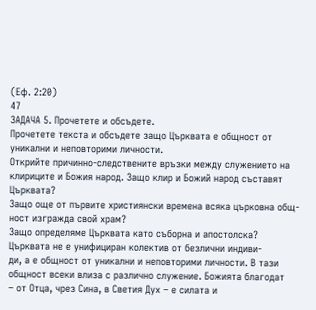(Еф. 2:20)
47
ЗАДАЧА 5. Прочетете и обсъдете.
Прочетете текста и обсъдете защо Църквата е общност от
уникални и неповторими личности.
Открийте причинно-следствените връзки между служението на
клириците и Божия народ. Защо клир и Божий народ съставят
Църквата?
Защо още от първите християнски времена всяка църковна общ-
ност изгражда свой храм?
Защо определяме Църквата като съборна и апостолска?
Църквата не е унифициран колектив от безлични индиви-
ди, а е общност от уникални и неповторими личности. В тази
общност всеки влиза с различно служение. Божията благодат
– от Отца, чрез Сина, в Светия Дух – е силата и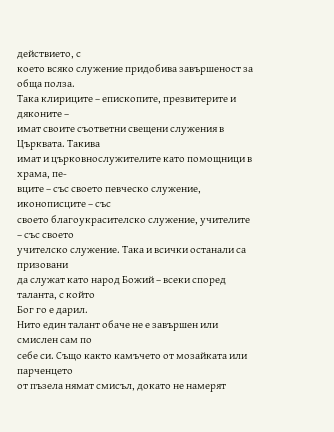действието, с
което всяко служение придобива завършеност за обща полза.
Така клириците – епископите, презвитерите и дяконите –
имат своите съответни свещени служения в Църквата. Такива
имат и църковнослужителите като помощници в храма, пе-
вците – със своето певческо служение, иконописците – със
своето благоукрасителско служение, учителите – със своето
учителско служение. Така и всички останали са призовани
да служат като народ Божий – всеки според таланта, с който
Бог го е дарил.
Нито един талант обаче не е завършен или смислен сам по
себе си. Също както камъчето от мозайката или парченцето
от пъзела нямат смисъл, докато не намерят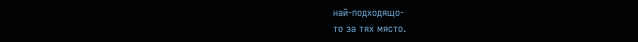най-подходящо-
то за тях място.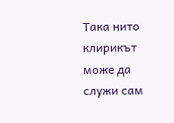Така нито клирикът може да служи сам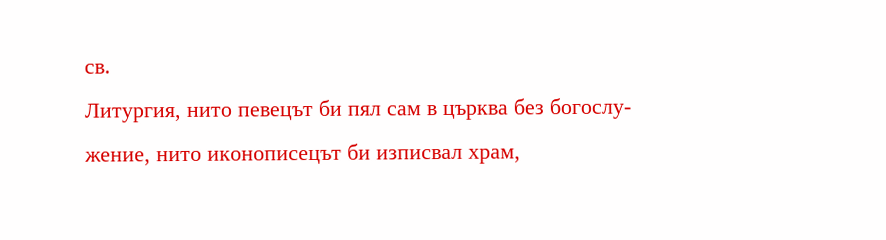св.
Литургия, нито певецът би пял сам в църква без богослу-
жение, нито иконописецът би изписвал храм,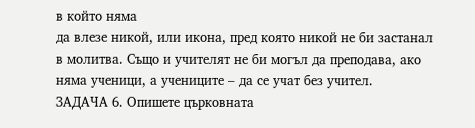в който няма
да влезе никой, или икона, пред която никой не би застанал
в молитва. Също и учителят не би могъл да преподава, ако
няма ученици, а учениците – да се учат без учител.
ЗАДАЧА 6. Опишете църковната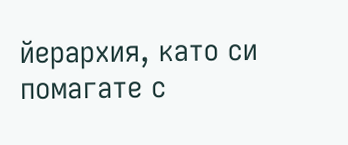йерархия, като си помагате с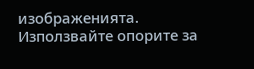изображенията. Използвайте опорите за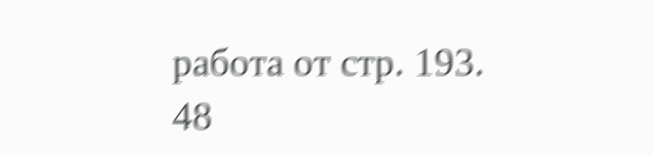работа от стр. 193.
48